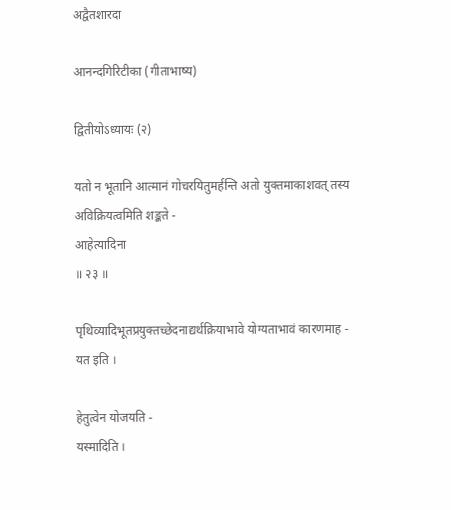अद्वैतशारदा

आनन्दगिरिटीका (गीताभाष्य)

द्वितीयोऽध्यायः (२)

यतो न भूतानि आत्मानं गोचरयितुमर्हन्ति अतो युक्तमाकाशवत् तस्य अविक्रियत्वमिति शङ्कते -
आहेत्यादिना
॥ २३ ॥

पृथिव्यादिभूतप्रयुक्तच्छेदनाद्यर्थक्रियाभावे योग्यताभावं कारणमाह -
यत इति ।

हेतुत्वेन योजयति -
यस्मादिति ।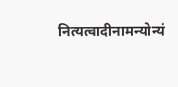नित्यत्वादीनामन्योन्यं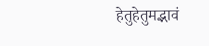हेतुहेतुमद्भावं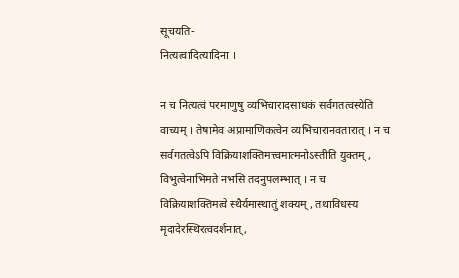सूचयति-
नित्यत्वादित्यादिना ।

न च नित्यत्वं परमाणुषु व्यभिचारादसाधकं सर्वगतत्वस्येति वाच्यम् । तेषामेव अप्रामाणिकत्वेन व्यभिचारानवतारात् । न च सर्वगतत्वेऽपि विक्रियाशक्तिमत्त्वमात्मनोऽस्तीति युक्तम् , विभुत्वेनाभिमते नभसि तदनुपलम्भात् । न च विक्रियाशक्तिमत्वे स्थैर्यमास्थातुं शक्यम् , तथाविधस्य मृदादेरस्थिरत्वदर्शनात् ,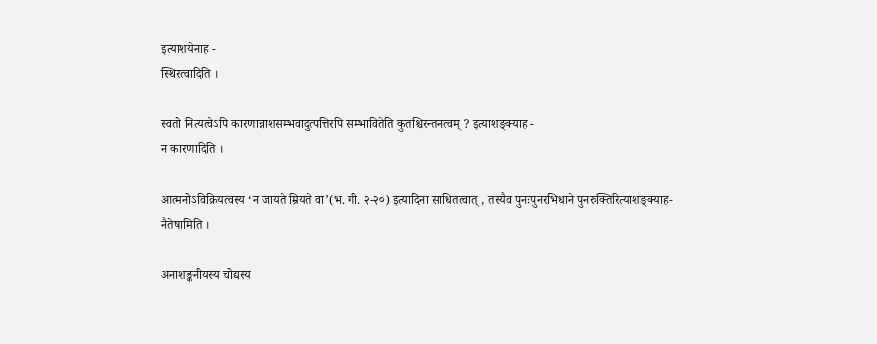इत्याशयेनाह -
स्थिरत्वादिति ।

स्वतो नित्यत्वेऽपि कारणान्नाशसम्भवादुत्पत्तिरपि सम्भावितेति कुतश्चिरन्तनत्वम् ? इत्याशङ्क्याह -
न कारणादिति ।

आत्मनोऽविक्रियत्वस्य ‘न जायते म्रियते वा’(भ. गी. २-२०) इत्यादिना साधितत्वात् , तस्यैव पुनःपुनरभिधाने पुनरुक्तिरित्याशङ्क्याह-
नैतेषामिति ।

अनाशङ्कनीयस्य चोद्यस्य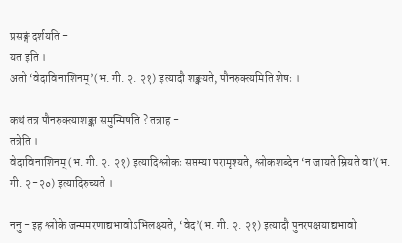प्रसङ्गं दर्शयति -
यत इति ।
अतो ‘वेदाविनाशिनम्’(भ. गी. २. २१) इत्यादौ शङ्क्यते, पौनरुक्त्यमिति शेषः ।

कथं तत्र पौनरुक्त्याशङ्का समुन्मिषति ? तत्राह -
तत्रेति ।
वेदाविनाशिनम् (भ. गी. २. २१) इत्यादिश्लोकः सप्तम्या परामृश्यते, श्लोकशब्देन ‘न जायते म्रियते वा’(भ. गी. २-२०) इत्यादिरुच्यते ।

ननु - इह श्लोके जन्ममरणाद्यभावोऽभिलक्ष्यते, ‘वेद’(भ. गी. २. २१) इत्यादौ पुनरपक्षयाद्यभावो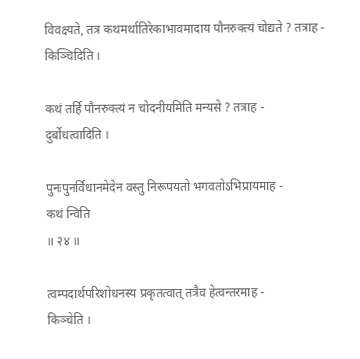विवक्ष्यते, तत्र कथमर्थातिरेकाभावमादाय पौनरुक्त्यं चोद्यते ? तत्राह -
किञ्चिदिति ।

कथं तर्हि पौनरुक्त्यं न चोदनीयमिति मन्यसे ? तत्राह -
दुर्बोधत्वादिति ।

पुनःपुनर्विधानमेदेन वस्तु निरूपयतो भगवतोऽभिप्रायमाह -
कथं न्विति
॥ २४ ॥

त्वम्पदार्थपरिशोधनस्य प्रकृतत्वात् तत्रैव हेत्वन्तरमाह -
किञ्चेति ।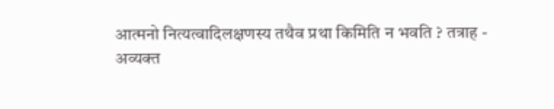आत्मनो नित्यत्वादिलक्षणस्य तथैव प्रथा किमिति न भवति ? तत्राह -
अव्यक्त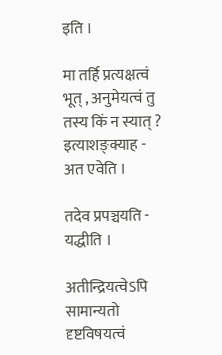इति ।

मा तर्हि प्रत्यक्षत्वं भूत् , अनुमेयत्वं तु तस्य किं न स्यात् ? इत्याशङ्क्याह -
अत एवेति ।

तदेव प्रपञ्चयति -
यद्धीति ।

अतीन्द्रियत्वेऽपि सामान्यतो दृष्टविषयत्वं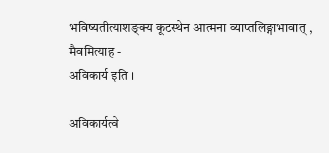भविष्यतीत्याशङ्क्य कूटस्थेन आत्मना व्याप्तलिङ्गाभावात् , मैवमित्याह -
अविकार्य इति ।

अविकार्यत्वे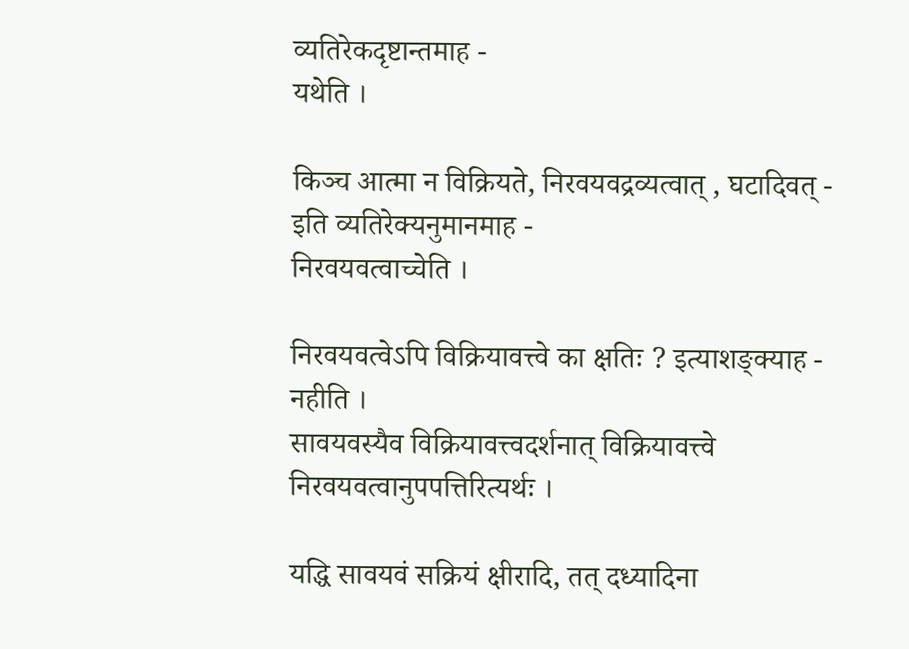व्यतिरेकदृष्टान्तमाह -
यथेति ।

किञ्च आत्मा न विक्रियते, निरवयवद्रव्यत्वात् , घटादिवत् - इति व्यतिरेक्यनुमानमाह -
निरवयवत्वाच्चेति ।

निरवयवत्वेऽपि विक्रियावत्त्वे का क्षतिः ? इत्याशङ्क्याह -
नहीति ।
सावयवस्यैव विक्रियावत्त्वदर्शनात् विक्रियावत्त्वे निरवयवत्वानुपपत्तिरित्यर्थः ।

यद्धि सावयवं सक्रियं क्षीरादि, तत् दध्यादिना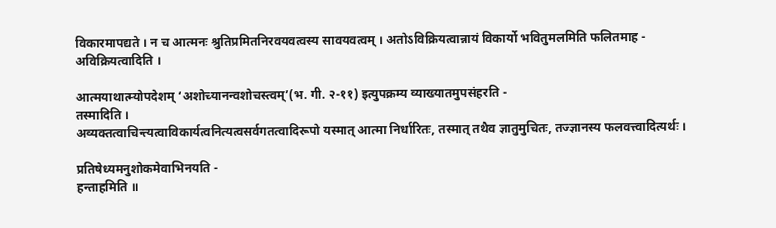विकारमापद्यते । न च आत्मनः श्रुतिप्रमितनिरवयवत्वस्य सावयवत्वम् । अतोऽविक्रियत्वान्नायं विकार्यो भवितुमलमिति फलितमाह -
अविक्रियत्वादिति ।

आत्मयाथात्म्योपदेशम् ‘अशोच्यानन्वशोचस्त्वम्’(भ. गी. २-११) इत्युपक्रम्य व्याख्यातमुपसंहरति -
तस्मादिति ।
अव्यक्तत्वाचिन्त्यत्वाविकार्यत्वनित्यत्वसर्वगतत्वादिरूपो यस्मात् आत्मा निर्धारितः, तस्मात् तथैव ज्ञातुमुचितः, तज्ज्ञानस्य फलवत्त्वादित्यर्थः ।

प्रतिषेध्यमनुशोकमेवाभिनयति -
हन्ताहमिति ॥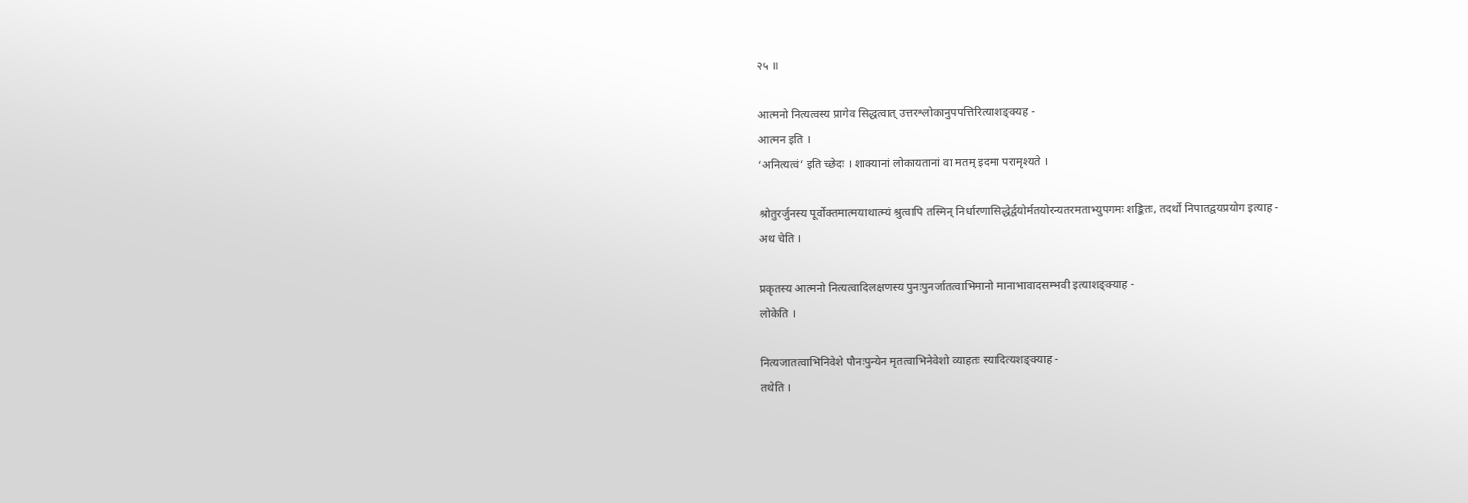२५ ॥

आत्मनो नित्यत्वस्य प्रागेव सिद्धत्वात् उत्तरश्लोकानुपपत्तिरित्याशङ्क्यह -
आत्मन इति ।
‘अनित्यत्वं’ इति च्छेदः । शाक्यानां लोकायतानां वा मतम् इदमा परामृश्यते ।

श्रोतुरर्जुनस्य पूर्वोक्तमात्मयाथात्म्यं श्रुत्वापि तस्मिन् निर्धारणासिद्धेर्द्वयोर्मतयोरन्यतरमताभ्युपगमः शङ्कितः, तदर्थो निपातद्वयप्रयोग इत्याह -
अथ चेति ।

प्रकृतस्य आत्मनो नित्यत्वादिलक्षणस्य पुनःपुनर्जातत्वाभिमानो मानाभावादसम्भवी इत्याशङ्क्याह -
लोकेति ।

नित्यजातत्वाभिनिवेशे पौनःपुन्येन मृतत्वाभिनेवेशो व्याहतः स्यादित्यशङ्क्याह -
तथेति ।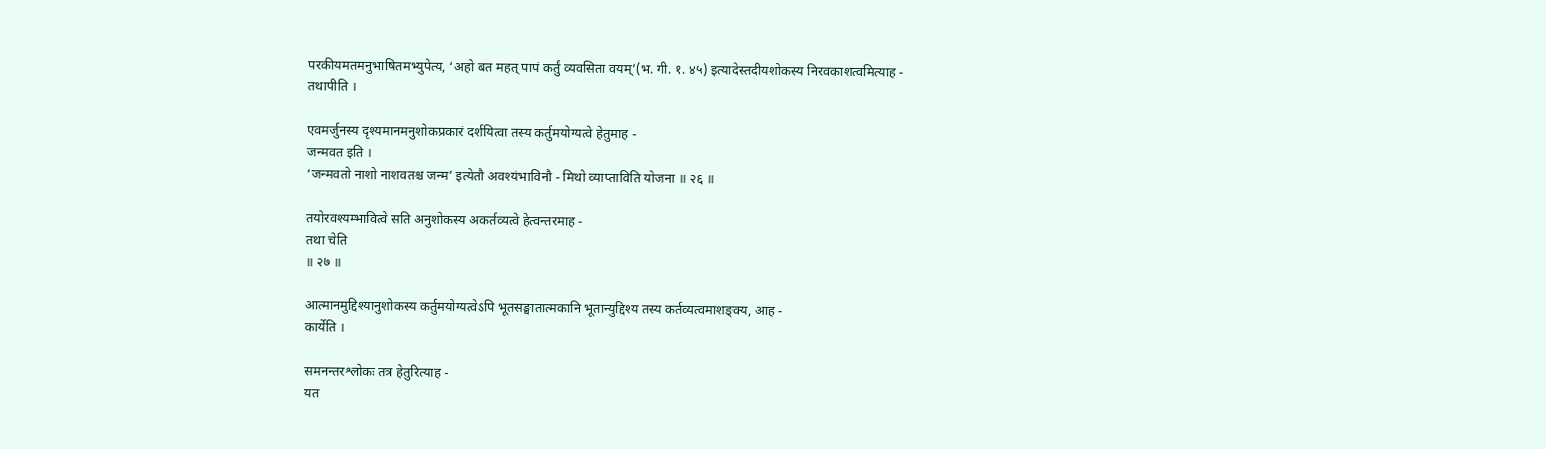परकीयमतमनुभाषितमभ्युपेत्य, ‘अहो बत महत् पापं कर्तुं व्यवसिता वयम्’(भ. गी. १. ४५) इत्यादेस्तदीयशोकस्य निरवकाशत्वमित्याह -
तथापीति ।

एवमर्जुनस्य दृश्यमानमनुशोकप्रकारं दर्शयित्वा तस्य कर्तुमयोग्यत्वे हेतुमाह -
जन्मवत इति ।
‘जन्मवतो नाशो नाशवतश्च जन्म’ इत्येतौ अवश्यंभाविनौ - मिथो व्याप्ताविति योजना ॥ २६ ॥

तयोरवश्यम्भावित्वे सति अनुशोकस्य अकर्तव्यत्वे हेत्वन्तरमाह -
तथा चेति
॥ २७ ॥

आत्मानमुद्दिश्यानुशोकस्य कर्तुमयोग्यत्वेऽपि भूतसङ्घातात्मकानि भूतान्युद्दिश्य तस्य कर्तव्यत्वमाशङ्क्य, आह -
कार्येति ।

समनन्तरश्लोकः तत्र हेतुरित्याह -
यत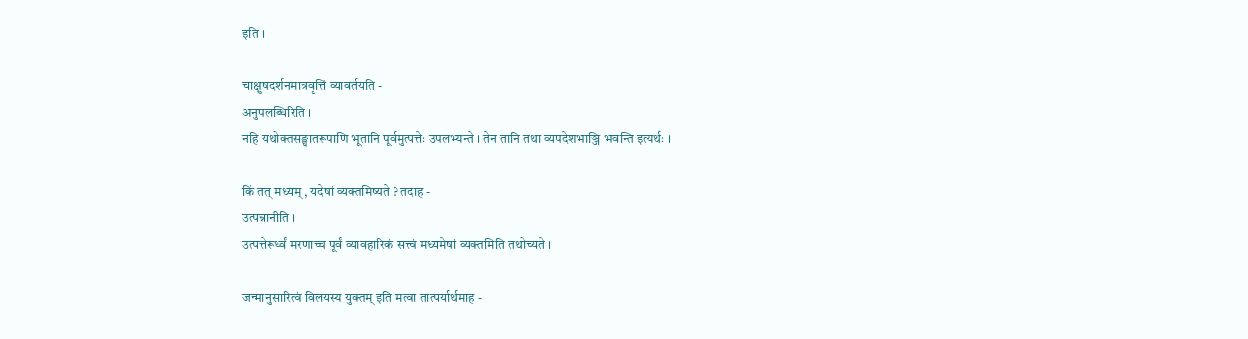इति ।

चाक्षुषदर्शनमात्रवृत्तिं व्यावर्तयति -
अनुपलब्धिरिति ।
नहि यथोक्तसङ्घातरूपाणि भूतानि पूर्वमुत्पत्तेः उपलभ्यन्ते । तेन तानि तथा व्यपदेशभाञ्जि भवन्ति इत्यर्थः ।

किं तत् मध्यम् , यदेषां व्यक्तमिष्यते ? तदाह -
उत्पन्नानीति ।
उत्पत्तेरूर्ध्वं मरणाच्च पूर्वं व्यावहारिकं सत्त्वं मध्यमेषां व्यक्तमिति तथोच्यते ।

जन्मानुसारित्वं विलयस्य युक्तम् इति मत्वा तात्पर्यार्थमाह -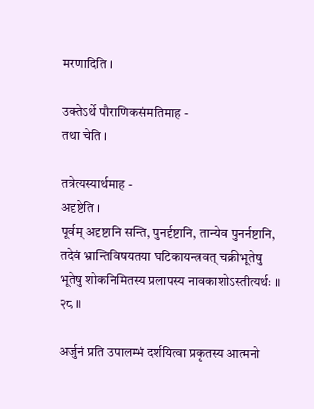मरणादिति ।

उक्तेऽर्थे पौराणिकसंमतिमाह -
तथा चेति ।

तत्रेत्यस्यार्थमाह -
अदृष्टेति ।
पूर्वम् अदृष्टानि सन्ति, पुनर्दृष्टानि, तान्येव पुनर्नष्टानि, तदेवं भ्रान्तिविषयतया घटिकायन्त्रवत् चक्रीभूतेषु भूतेषु शोकनिमितस्य प्रलापस्य नावकाशोऽस्तीत्यर्थः ॥ २८ ॥

अर्जुनं प्रति उपालम्भं दर्शयित्वा प्रकृतस्य आत्मनो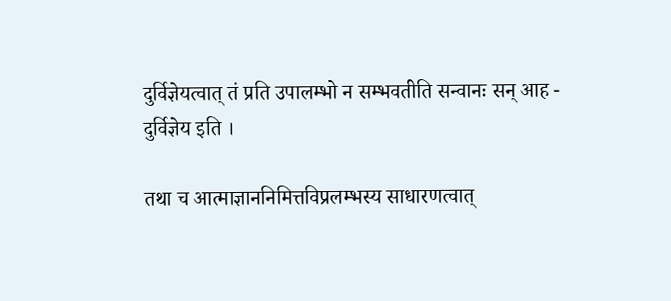दुर्विज्ञेयत्वात् तं प्रति उपालम्भो न सम्भवतीति सन्वानः सन् आह -
दुर्विज्ञेय इति ।

तथा च आत्माज्ञाननिमित्तविप्रलम्भस्य साधारणत्वात्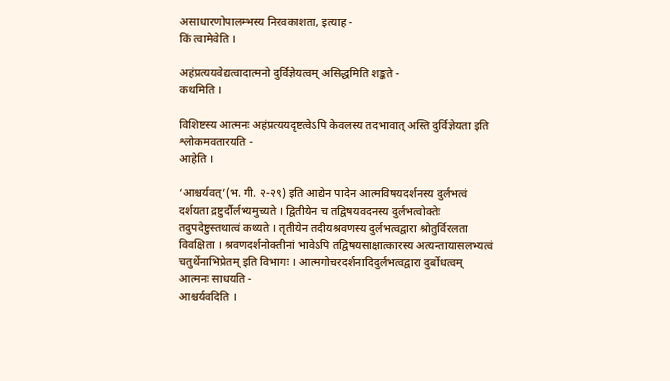असाधारणोपालम्भस्य निरवकाशता, इत्याह -
किं त्वामेवेति ।

अहंप्रत्ययवेद्यत्वादात्मनो दुर्विज्ञेयत्वम् असिद्धमिति शङ्कते -
कथमिति ।

विशिष्टस्य आत्मनः अहंप्रत्ययदृष्टत्वेऽपि केवलस्य तदभावात् अस्ति दुर्विज्ञेयता इति श्लोकमवतारयति -
आहेति ।

‘आश्चर्यवत्’(भ. गी. २-२९) इति आद्येन पादेन आत्मविषयदर्शनस्य दुर्लभत्वं दर्शयता द्रष्टुर्दौर्लभ्यमुच्यते । द्वितीयेन च तद्विषयवदनस्य दुर्लभत्वोक्तेः तदुपदेष्टुस्तथात्वं कथ्यते । तृतीयेन तदीयश्रवणस्य दुर्लभत्वद्वारा श्रोतुर्विरलता विवक्षिता । श्रवणदर्शनोक्तीनां भावेऽपि तद्विषयसाक्षात्कारस्य अत्यन्तायासलभ्यत्वं चतुर्थेनाभिप्रेतम् इति विभागः । आत्मगोचरदर्शनादिदुर्लभत्वद्वारा दुर्बोधत्वम् आत्मनः साधयति -
आश्चर्यवदिति ।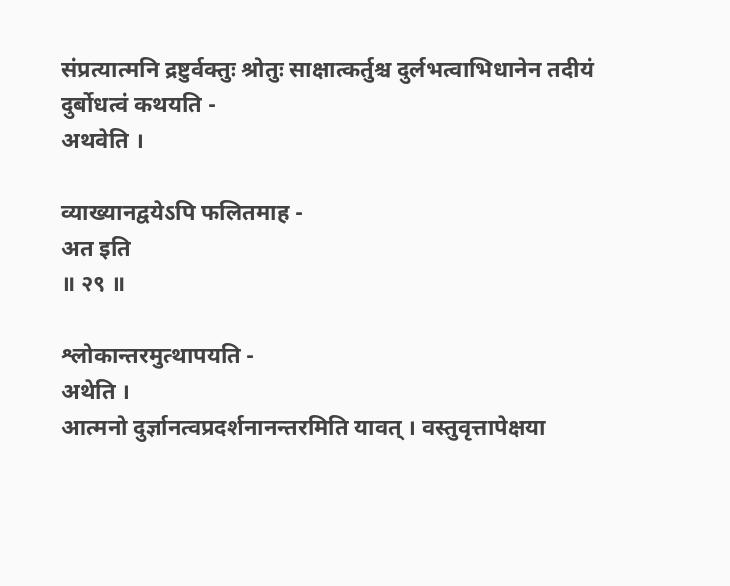संप्रत्यात्मनि द्रष्टुर्वक्तुः श्रोतुः साक्षात्कर्तुश्च दुर्लभत्वाभिधानेन तदीयं दुर्बोधत्वं कथयति -
अथवेति ।

व्याख्यानद्वयेऽपि फलितमाह -
अत इति
॥ २९ ॥

श्लोकान्तरमुत्थापयति -
अथेति ।
आत्मनो दुर्ज्ञानत्वप्रदर्शनानन्तरमिति यावत् । वस्तुवृत्तापेक्षया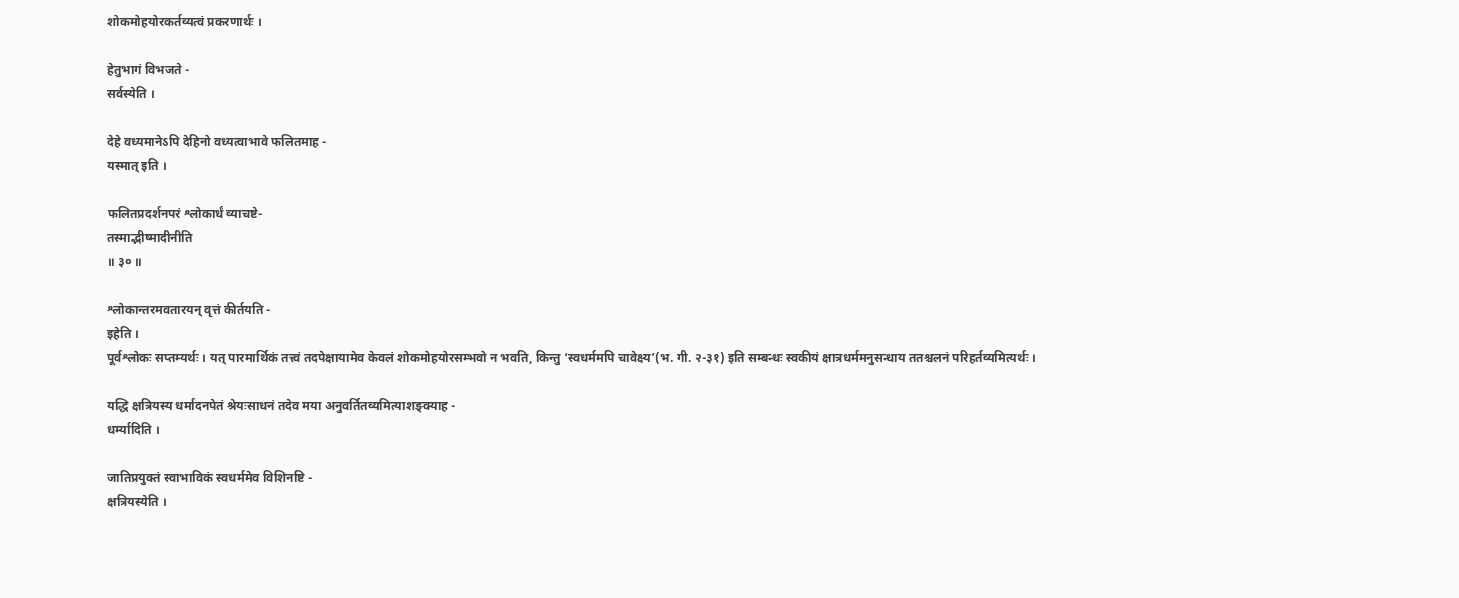शोकमोहयोरकर्तव्यत्वं प्रकरणार्थः ।

हेतुभागं विभजते -
सर्वस्येति ।

देहे वध्यमानेऽपि देहिनो वध्यत्वाभावे फलितमाह -
यस्मात् इति ।

फलितप्रदर्शनपरं श्लोकार्धं व्याचष्टे-
तस्माद्भीष्मादीनीति
॥ ३० ॥

श्लोकान्तरमवतारयन् वृत्तं कीर्तयति -
इहेति ।
पूर्वश्लोकः सप्तम्यर्थः । यत् पारमार्थिकं तत्त्वं तदपेक्षायामेव केवलं शोकमोहयोरसम्भवो न भवति, किन्तु ‘स्वधर्ममपि चावेक्ष्य’(भ. गी. २-३१) इति सम्बन्धः स्वकीयं क्षात्रधर्ममनुसन्धाय ततश्चलनं परिहर्तव्यमित्यर्थः ।

यद्धि क्षत्रियस्य धर्मादनपेतं श्रेयःसाधनं तदेव मया अनुवर्तितव्यमित्याशङ्क्याह -
धर्म्यादिति ।

जातिप्रयुक्तं स्वाभाविकं स्वधर्ममेव विशिनष्टि -
क्षत्रियस्येति ।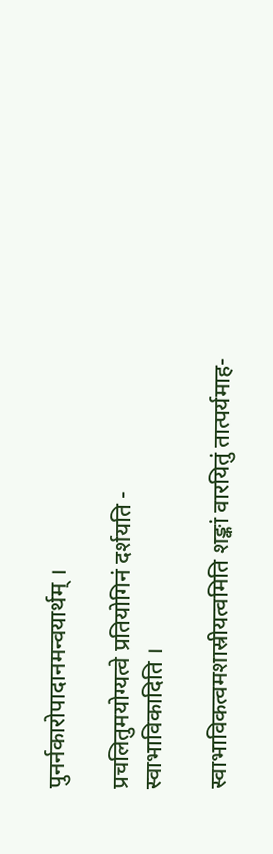पुनर्नकारोपादानमन्वयार्थम् ।

प्रचलितुमयोग्यत्वे प्रतियोगिनं दर्शयति -
स्वाभाविकादिति ।

स्वाभाविकत्वमशास्रीयत्वमिति शङ्कां वारयितुं तात्पर्यमाह-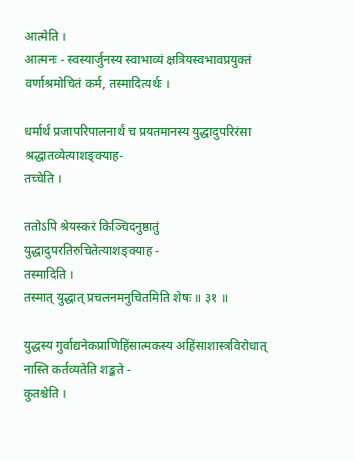आत्मेति ।
आत्मनः - स्वस्यार्जुनस्य स्वाभाव्यं क्षत्रियस्वभावप्रयुक्तं वर्णाश्रमोचितं कर्म, तस्मादित्यर्थः ।

धर्मार्थं प्रजापरिपालनार्थं च प्रयतमानस्य युद्धादुपरिरंसा श्रद्धातव्येत्याशङ्क्याह-
तच्चेति ।

ततोऽपि श्रेयस्करं किञ्चिदनुष्ठातुं युद्धादुपरतिरुचितेत्याशङ्क्याह -
तस्मादिति ।
तस्मात् युद्धात् प्रचलनमनुचितमिति शेषः ॥ ३१ ॥

युद्धस्य गुर्वाद्यनेकप्राणिहिंसात्मकस्य अहिंसाशास्त्रविरोधात् नास्ति कर्तव्यतेति शङ्कते -
कुतश्चेति ।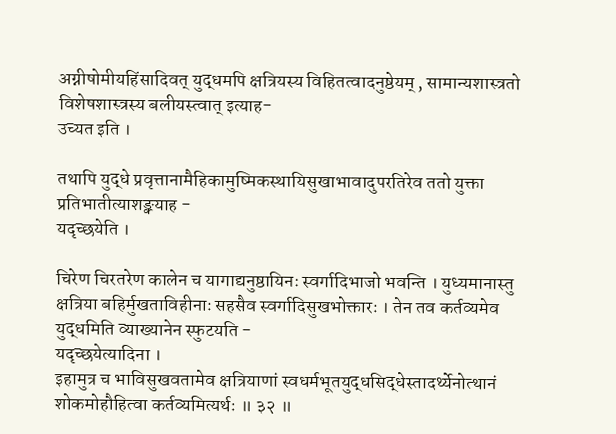अग्नीषोमीयहिंसादिवत् युद्धमपि क्षत्रियस्य विहितत्वादनुष्ठेयम् , सामान्यशास्त्रतो विशेषशास्त्रस्य बलीयस्त्वात् इत्याह-
उच्यत इति ।

तथापि युद्धे प्रवृत्तानामैहिकामुष्मिकस्थायिसुखाभावादुपरतिरेव ततो युक्ता प्रतिभातीत्याशङ्क्याह -
यदृच्छयेति ।

चिरेण चिरतरेण कालेन च यागाद्यनुष्ठायिनः स्वर्गादिभाजो भवन्ति । युध्यमानास्तु क्षत्रिया बहिर्मुखताविहीनाः सहसैव स्वर्गादिसुखभोक्तारः । तेन तव कर्तव्यमेव युद्धमिति व्याख्यानेन स्फुटयति -
यदृच्छयेत्यादिना ।
इहामुत्र च भाविसुखवतामेव क्षत्रियाणां स्वधर्मभूतयुद्धसिद्धेस्तादर्थ्येनोत्थानं शोकमोहौहित्वा कर्तव्यमित्यर्थः ॥ ३२ ॥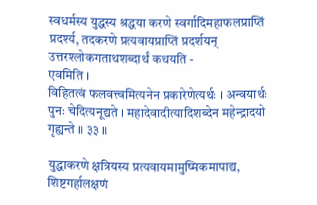स्वधर्मस्य युद्धस्य श्रद्धया करणे स्वर्गादिमहाफलप्राप्तिं प्रदर्श्य, तदकरणे प्रत्यवायप्राप्तिं प्रदर्शयन् उत्तरश्लोकगताथशब्दार्थं कथयति -
एवमिति ।
विहितत्वं फलवत्त्वमित्यनेन प्रकारेणेत्यर्थः । अन्वयार्थः पुनः चेदित्यनूद्यते । महादेवादीत्यादिशब्देन महेन्द्रादयो गृह्यन्ते ॥ ३३ ॥

युद्धाकरणे क्षत्रियस्य प्रत्यवायमामुष्मिकमापाद्य, शिष्टगर्हालक्षणं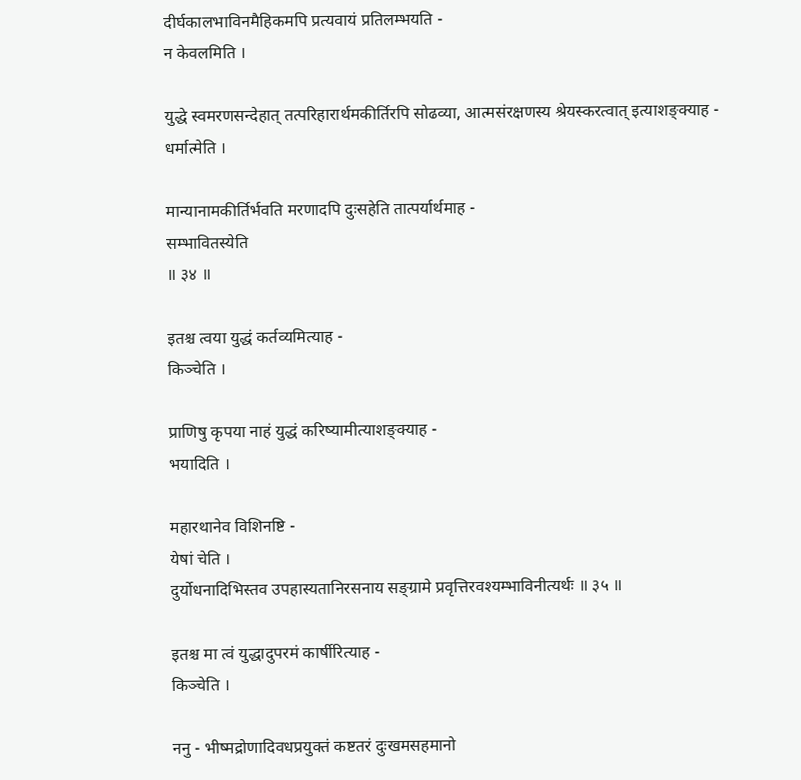दीर्घकालभाविनमैहिकमपि प्रत्यवायं प्रतिलम्भयति -
न केवलमिति ।

युद्धे स्वमरणसन्देहात् तत्परिहारार्थमकीर्तिरपि सोढव्या, आत्मसंरक्षणस्य श्रेयस्करत्वात् इत्याशङ्क्याह -
धर्मात्मेति ।

मान्यानामकीर्तिर्भवति मरणादपि दुःसहेति तात्पर्यार्थमाह -
सम्भावितस्येति
॥ ३४ ॥

इतश्च त्वया युद्धं कर्तव्यमित्याह -
किञ्चेति ।

प्राणिषु कृपया नाहं युद्धं करिष्यामीत्याशङ्क्याह -
भयादिति ।

महारथानेव विशिनष्टि -
येषां चेति ।
दुर्योधनादिभिस्तव उपहास्यतानिरसनाय सङ्ग्रामे प्रवृत्तिरवश्यम्भाविनीत्यर्थः ॥ ३५ ॥

इतश्च मा त्वं युद्धादुपरमं कार्षीरित्याह -
किञ्चेति ।

ननु - भीष्मद्रोणादिवधप्रयुक्तं कष्टतरं दुःखमसहमानो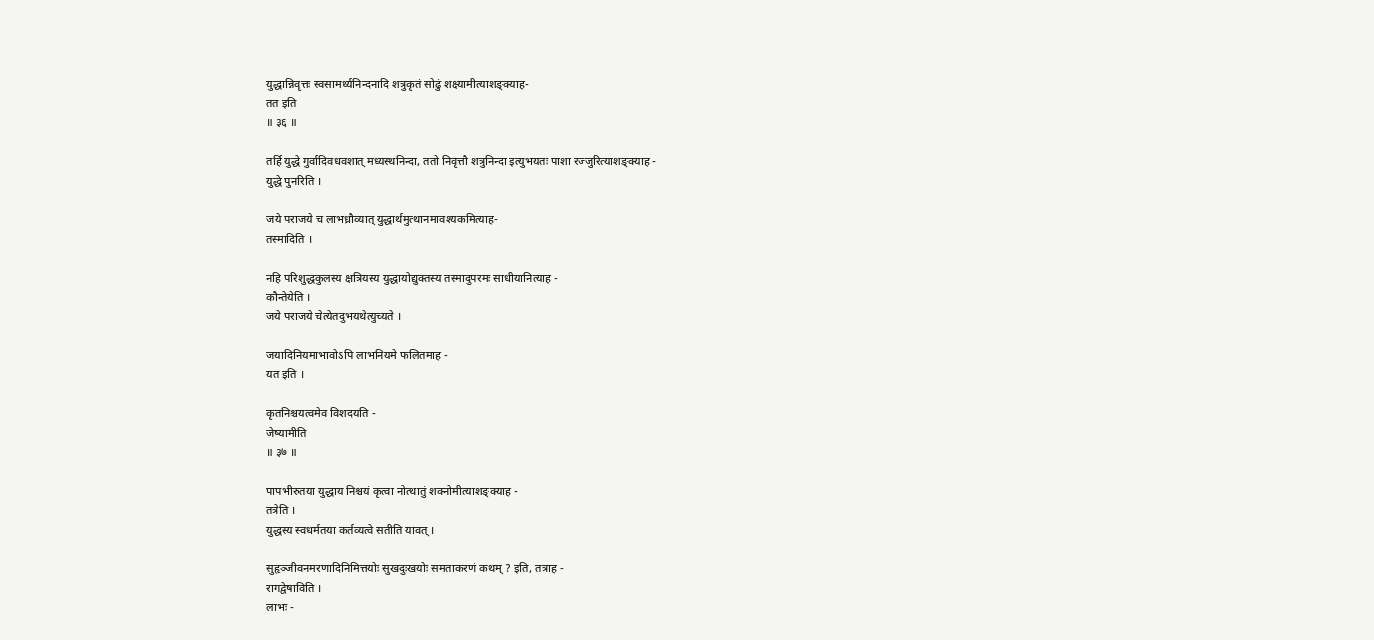युद्धान्निवृत्तः स्वसामर्थ्यनिन्दनादि शत्रुकृतं सोढुं शक्ष्यामीत्याशङ्क्याह-
तत इति
॥ ३६ ॥

तर्हि युद्धे गुर्वादिवधवशात् मध्यस्थनिन्दा, ततो निवृत्तौ शत्रुनिन्दा इत्युभयतः पाशा रज्जुरित्याशङ्क्याह -
युद्धे पुनरिति ।

जये पराजये च लाभध्रौव्यात् युद्धार्थमुत्थानमावश्यकमित्याह-
तस्मादिति ।

नहि परिशुद्धकुलस्य क्षत्रियस्य युद्धायोद्युक्तस्य तस्मादुपरमः साधीयानित्याह -
कौन्तेयेति ।
जये पराजये चेत्येतदुभयथेत्युच्यते ।

जयादिनियमाभावोऽपि लाभनियमे फलितमाह -
यत इति ।

कृतनिश्चयत्वमेव विशदयति -
जेष्यामीति
॥ ३७ ॥

पापभीरुतया युद्धाय निश्चयं कृत्वा नोत्थातुं शक्नोमीत्याशङ्क्याह -
तत्रेति ।
युद्धस्य स्वधर्मतया कर्तव्यत्वे सतीति यावत् ।

सुहृञ्जीवनमरणादिनिमित्तयोः सुखदुःखयोः समताकरणं कथम् ? इति, तत्राह -
रागद्वेषाविति ।
लाभः -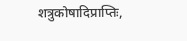शत्रुकोषादिप्राप्तिः,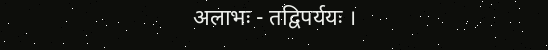अलाभः - तद्विपर्ययः ।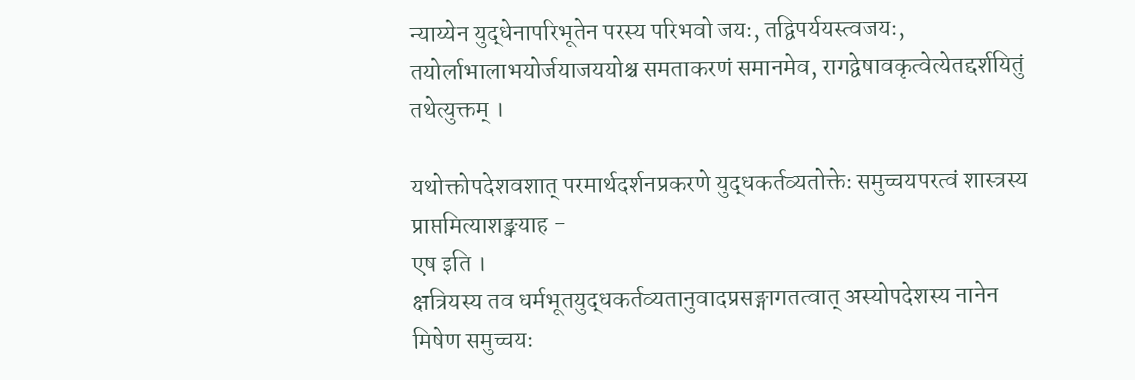न्याय्येन युद्धेनापरिभूतेन परस्य परिभवो जयः, तद्विपर्ययस्त्वजयः, तयोर्लाभालाभयोर्जयाजययोश्च समताकरणं समानमेव, रागद्वेषावकृत्वेत्येतद्दर्शयितुं तथेत्युक्तम् ।

यथोक्तोपदेशवशात् परमार्थदर्शनप्रकरणे युद्धकर्तव्यतोक्तेः समुच्चयपरत्वं शास्त्रस्य प्राप्तमित्याशङ्क्याह -
एष इति ।
क्षत्रियस्य तव धर्मभूतयुद्धकर्तव्यतानुवादप्रसङ्गागतत्वात् अस्योपदेशस्य नानेन मिषेण समुच्चयः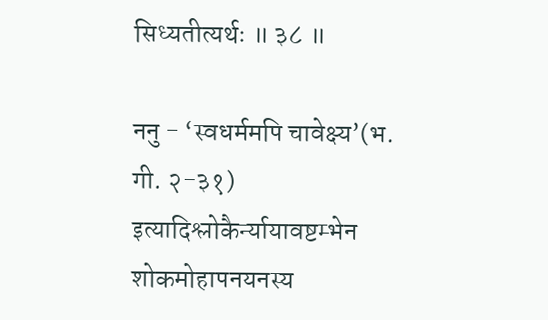सिध्यतीत्यर्थः ॥ ३८ ॥

ननु - ‘स्वधर्ममपि चावेक्ष्य’(भ. गी. २-३१) इत्यादिश्लोकैर्न्यायावष्टम्भेन शोकमोहापनयनस्य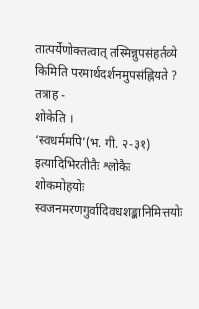तात्पर्येणोक्तत्वात् तस्मिन्नुपसंहर्तव्ये किमिति परमार्थदर्शनमुपसंह्नियते ? तत्राह -
शोकेति ।
‘स्वधर्ममपि’(भ. गी. २-३१) इत्यादिभिरतीतैः श्लोकैः शोकमोहयोः स्वजनमरणगुर्वादिवधशङ्कानिमित्तयोः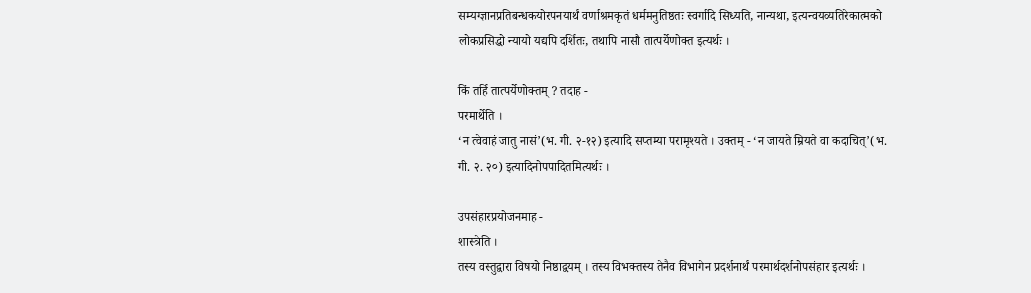सम्यग्ज्ञानप्रतिबन्धकयोरपनयार्थं वर्णाश्रमकृतं धर्ममनुतिष्ठतः स्वर्गादि सिध्यति, नान्यथा, इत्यन्वयव्यतिरेकात्मको लोकप्रसिद्धो न्यायो यद्यपि दर्शितः, तथापि नासौ तात्पर्येणोक्त इत्यर्थः ।

किं तर्हि तात्पर्येणोक्तम् ? तदाह -
परमार्थेति ।
‘न त्वेवाहं जातु नासं’(भ. गी. २-१२) इत्यादि सप्तम्या परामृश्यते । उक्तम् - ‘न जायते म्रियते वा कदाचित्’(भ. गी. २. २०) इत्यादिनोपपादितमित्यर्थः ।

उपसंहारप्रयोजनमाह -
शास्त्रेति ।
तस्य वस्तुद्वारा विषयो निष्ठाद्वयम् । तस्य विभक्तस्य तेनैव विभागेन प्रदर्शनार्थं परमार्थदर्शनोपसंहार इत्यर्थः ।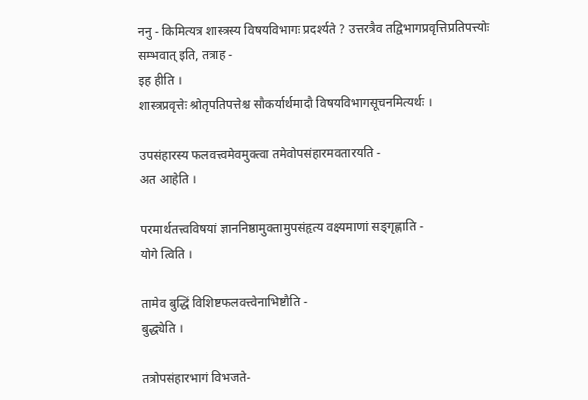ननु - किमित्यत्र शास्त्रस्य विषयविभागः प्रदर्श्यते ? उत्तरत्रैव तद्विभागप्रवृत्तिप्रतिपत्त्योः सम्भवात् इति, तत्राह -
इह हीति ।
शास्त्रप्रवृत्तेः श्रोतृपतिपत्तेश्च सौकर्यार्थमादौ विषयविभागसूचनमित्यर्थः ।

उपसंहारस्य फलवत्त्वमेवमुक्त्वा तमेवोपसंहारमवतारयति -
अत आहेति ।

परमार्थतत्त्वविषयां ज्ञाननिष्ठामुक्तामुपसंहृत्य वक्ष्यमाणां सङ्गृह्णाति -
योगे त्विति ।

तामेव बुद्धिं विशिष्टफलवत्त्वेनाभिष्टौति -
बुद्ध्येति ।

तत्रोपसंहारभागं विभजते-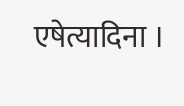एषेत्यादिना ।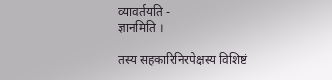व्यावर्तयति -
ज्ञानमिति ।

तस्य सहकारिनिरपेक्षस्य विशिष्टं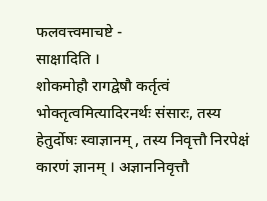फलवत्त्वमाचष्टे -
साक्षादिति ।
शोकमोहौ रागद्वेषौ कर्तृत्वं भोक्तृत्वमित्यादिरनर्थः संसारः, तस्य हेतुर्दोषः स्वाज्ञानम् , तस्य निवृत्तौ निरपेक्षं कारणं ज्ञानम् । अज्ञाननिवृत्तौ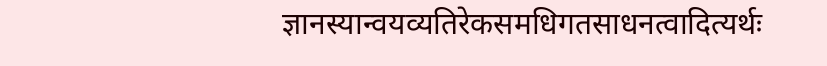ज्ञानस्यान्वयव्यतिरेकसमधिगतसाधनत्वादित्यर्थः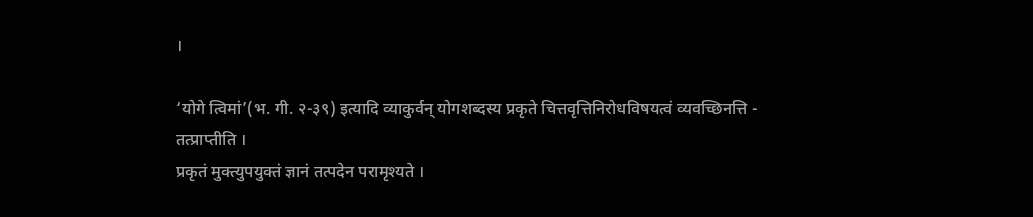।

‘योगे त्विमां’(भ. गी. २-३९) इत्यादि व्याकुर्वन् योगशब्दस्य प्रकृते चित्तवृत्तिनिरोधविषयत्वं व्यवच्छिनत्ति -
तत्प्राप्तीति ।
प्रकृतं मुक्त्युपयुक्तं ज्ञानं तत्पदेन परामृश्यते ।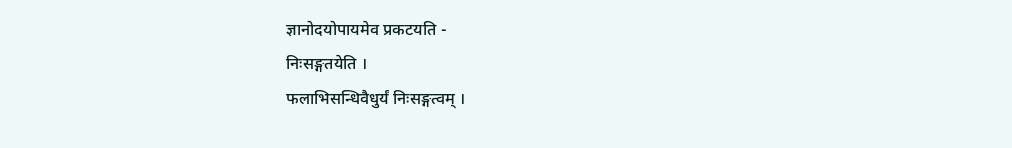ज्ञानोदयोपायमेव प्रकटयति -
निःसङ्गतयेति ।
फलाभिसन्धिवैधुर्यं निःसङ्गत्वम् ।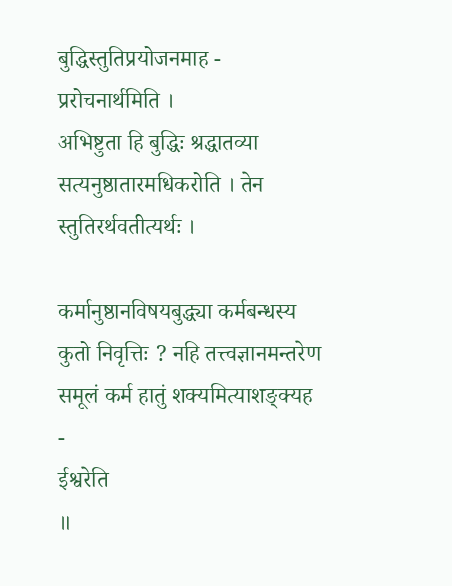बुद्धिस्तुतिप्रयोजनमाह -
प्ररोचनार्थमिति ।
अभिष्टुता हि बुद्धिः श्रद्धातव्या सत्यनुष्ठातारमधिकरोति । तेन स्तुतिरर्थवतीत्यर्थः ।

कर्मानुष्ठानविषयबुद्ध्या कर्मबन्धस्य कुतो निवृत्तिः ? नहि तत्त्वज्ञानमन्तरेण समूलं कर्म हातुं शक्यमित्याशङ्क्यह -
ईश्वरेति
॥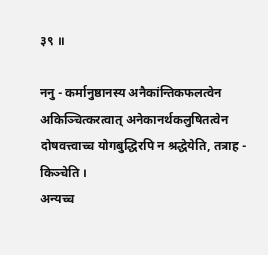३९ ॥

ननु - कर्मानुष्ठानस्य अनैकांन्तिकफलत्वेन अकिञ्चित्करत्वात् अनेकानर्थकलुषितत्वेन दोषवत्त्वाच्च योगबुद्धिरपि न श्रद्धेयेति, तत्राह -
किञ्चेति ।
अन्यच्च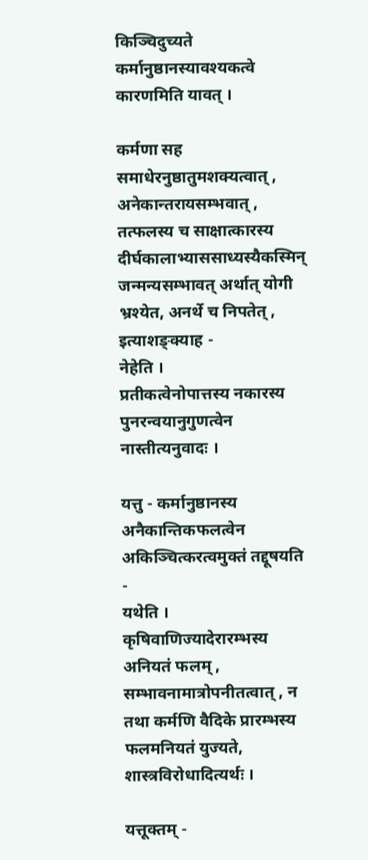किञ्चिदुच्यते कर्मानुष्ठानस्यावश्यकत्वे कारणमिति यावत् ।

कर्मणा सह समाधेरनुष्ठातुमशक्यत्वात् , अनेकान्तरायसम्भवात् , तत्फलस्य च साक्षात्कारस्य दीर्घकालाभ्याससाध्यस्यैकस्मिन् जन्मन्यसम्भावत् अर्थात् योगी भ्रश्येत, अनर्थे च निपतेत् , इत्याशङ्क्याह -
नेहेति ।
प्रतीकत्वेनोपात्तस्य नकारस्य पुनरन्वयानुगुणत्वेन नास्तीत्यनुवादः ।

यत्तु - कर्मानुष्ठानस्य अनैकान्तिकफलत्वेन अकिञ्चित्करत्वमुक्तं तद्दूषयति -
यथेति ।
कृषिवाणिज्यादेरारम्भस्य अनियतं फलम् , सम्भावनामात्रोपनीतत्वात् , न तथा कर्मणि वैदिके प्रारम्भस्य फलमनियतं युज्यते, शास्त्रविरोधादित्यर्थः ।

यत्तूक्तम् -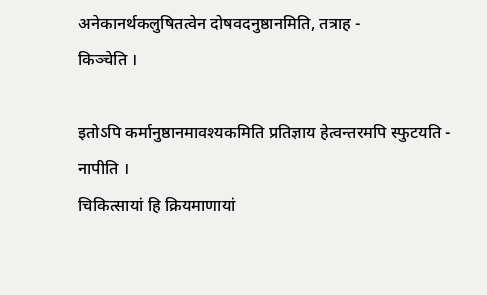अनेकानर्थकलुषितत्वेन दोषवदनुष्ठानमिति, तत्राह -
किञ्चेति ।

इतोऽपि कर्मानुष्ठानमावश्यकमिति प्रतिज्ञाय हेत्वन्तरमपि स्फुटयति -
नापीति ।
चिकित्सायां हि क्रियमाणायां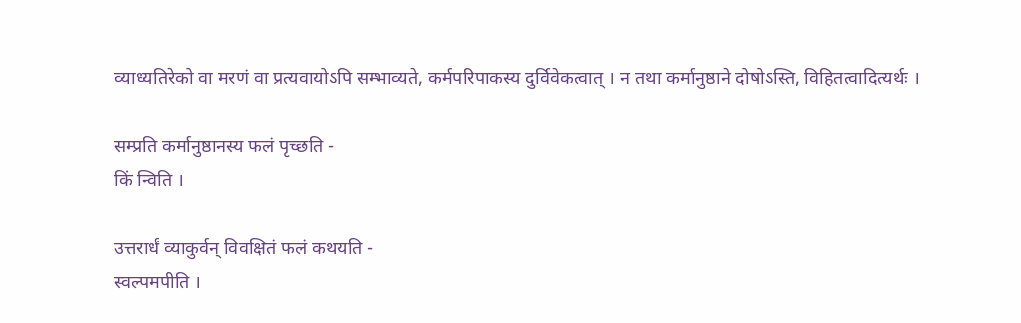व्याध्यतिरेको वा मरणं वा प्रत्यवायोऽपि सम्भाव्यते, कर्मपरिपाकस्य दुर्विवेकत्वात् । न तथा कर्मानुष्ठाने दोषोऽस्ति, विहितत्वादित्यर्थः ।

सम्प्रति कर्मानुष्ठानस्य फलं पृच्छति -
किं न्विति ।

उत्तरार्धं व्याकुर्वन् विवक्षितं फलं कथयति -
स्वल्पमपीति ।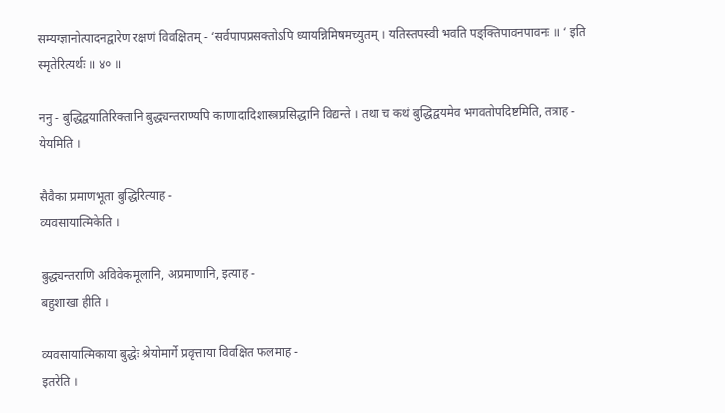सम्यग्ज्ञानोत्पादनद्वारेण रक्षणं विवक्षितम् - ‘सर्वपापप्रसक्तोऽपि ध्यायन्निमिषमच्युतम् । यतिस्तपस्वी भवति पङ्क्तिपावनपावनः ॥ ‘ इति स्मृतेरित्यर्थः ॥ ४० ॥

ननु - बुद्धिद्वयातिरिक्तानि बुद्ध्यन्तराण्यपि काणादादिशास्त्रप्रसिद्धानि विद्यन्ते । तथा च कथं बुद्धिद्वयमेव भगवतोपदिष्टमिति, तत्राह -
येयमिति ।

सैवैका प्रमाणभूता बुद्धिरित्याह -
व्यवसायात्मिकेति ।

बुद्ध्यन्तराणि अविवेकमूलानि, अप्रमाणानि, इत्याह -
बहुशाखा हीति ।

व्यवसायात्मिकाया बुद्धेः श्रेयोमार्गे प्रवृत्ताया विवक्षित फलमाह -
इतरेति ।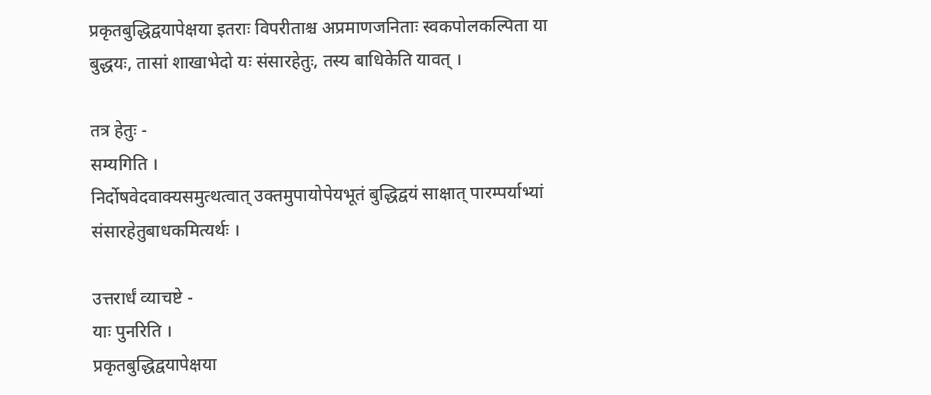प्रकृतबुद्धिद्वयापेक्षया इतराः विपरीताश्च अप्रमाणजनिताः स्वकपोलकल्पिता या बुद्धयः, तासां शाखाभेदो यः संसारहेतुः, तस्य बाधिकेति यावत् ।

तत्र हेतुः -
सम्यगिति ।
निर्दोषवेदवाक्यसमुत्थत्वात् उक्तमुपायोपेयभूतं बुद्धिद्वयं साक्षात् पारम्पर्याभ्यां संसारहेतुबाधकमित्यर्थः ।

उत्तरार्धं व्याचष्टे -
याः पुनरिति ।
प्रकृतबुद्धिद्वयापेक्षया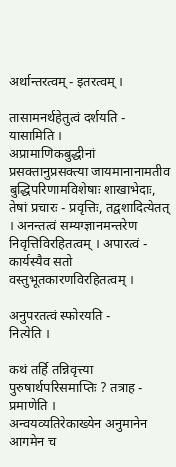अर्थान्तरत्वम् - इतरत्वम् ।

तासामनर्थहेतुत्वं दर्शयति -
यासामिति ।
अप्रामाणिकबुद्धीनां प्रसक्तानुप्रसक्त्या जायमानानामतीव बुद्धिपरिणामविशेषाः शाखाभेदाः, तेषां प्रचारः - प्रवृत्तिः, तद्वशादित्येतत् । अनन्तत्वं सम्यग्ज्ञानमन्तरेण निवृत्तिविरहितत्वम् । अपारत्वं - कार्यस्यैव सतो वस्तुभूतकारणविरहितत्वम् ।

अनुपरतत्वं स्फोरयति -
नित्येति ।

कथं तर्हि तन्निवृत्त्या पुरुषार्थपरिसमाप्तिः ? तत्राह -
प्रमाणेति ।
अन्वयव्यतिरेकाख्येन अनुमानेन आगमेन च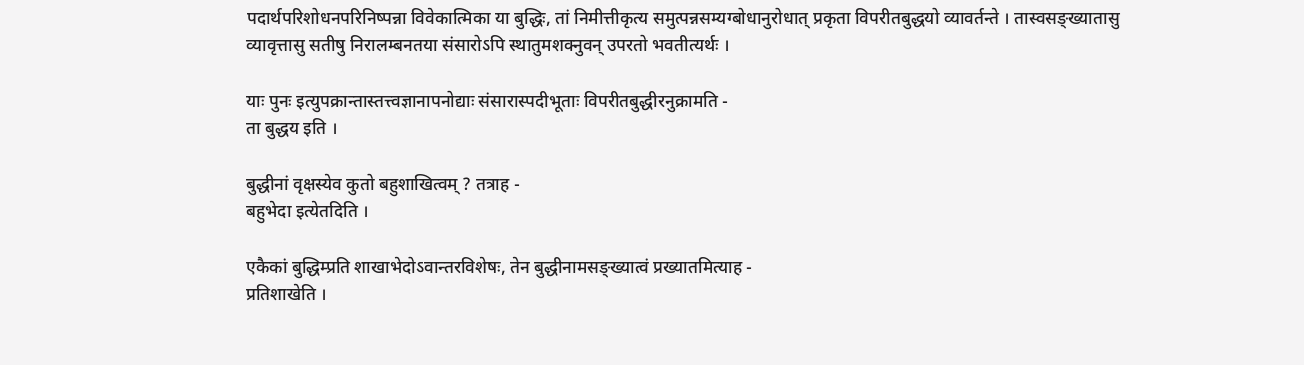पदार्थपरिशोधनपरिनिष्पन्ना विवेकात्मिका या बुद्धिः, तां निमीत्तीकृत्य समुत्पन्नसम्यग्बोधानुरोधात् प्रकृता विपरीतबुद्धयो व्यावर्तन्ते । तास्वसङ्ख्यातासु व्यावृत्तासु सतीषु निरालम्बनतया संसारोऽपि स्थातुमशक्नुवन् उपरतो भवतीत्यर्थः ।

याः पुनः इत्युपक्रान्तास्तत्त्वज्ञानापनोद्याः संसारास्पदीभूताः विपरीतबुद्धीरनुक्रामति -
ता बुद्धय इति ।

बुद्धीनां वृक्षस्येव कुतो बहुशाखित्वम् ? तत्राह -
बहुभेदा इत्येतदिति ।

एकैकां बुद्धिम्प्रति शाखाभेदोऽवान्तरविशेषः, तेन बुद्धीनामसङ्ख्यात्वं प्रख्यातमित्याह -
प्रतिशाखेति ।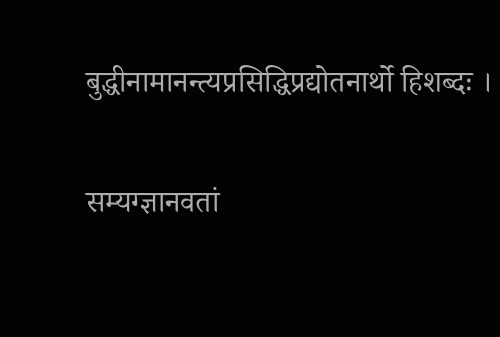बुद्धीनामानन्त्यप्रसिद्धिप्रद्योतनार्थो हिशब्दः ।

सम्यग्ज्ञानवतां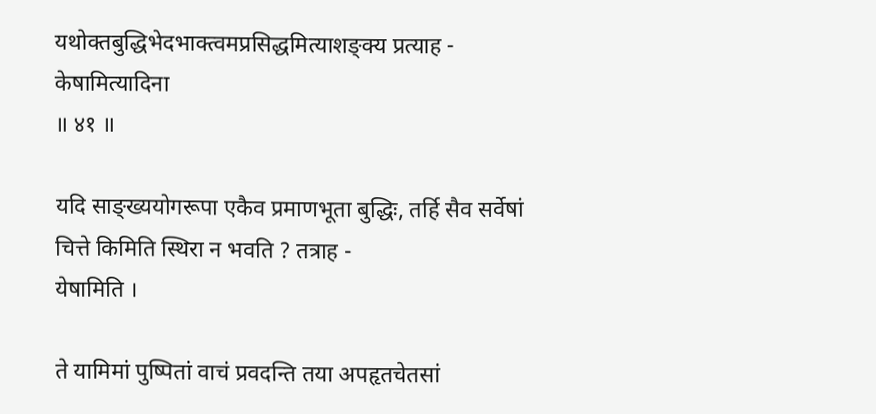यथोक्तबुद्धिभेदभाक्त्वमप्रसिद्धमित्याशङ्क्य प्रत्याह -
केषामित्यादिना
॥ ४१ ॥

यदि साङ्ख्ययोगरूपा एकैव प्रमाणभूता बुद्धिः, तर्हि सैव सर्वेषां चित्ते किमिति स्थिरा न भवति ? तत्राह -
येषामिति ।

ते यामिमां पुष्पितां वाचं प्रवदन्ति तया अपहृतचेतसां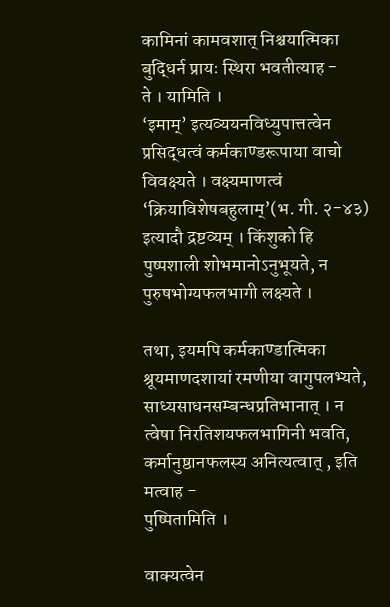कामिनां कामवशात् निश्चयात्मिका बुद्धिर्न प्रायः स्थिरा भवतीत्याह -
ते । यामिति ।
‘इमाम्’ इत्यव्ययनविध्युपात्तत्वेन प्रसिद्धत्वं कर्मकाण्डरूपाया वाचो विवक्ष्यते । वक्ष्यमाणत्वं ‘क्रियाविशेषबहुलाम्’(भ. गी. २-४३) इत्यादौ द्रष्टव्यम् । किंशुको हि पुष्पशाली शोभमानोऽनुभूयते, न पुरुषभोग्यफलभागी लक्ष्यते ।

तथा, इयमपि कर्मकाण्डात्मिका श्रूयमाणदशायां रमणीया वागुपलभ्यते, साध्यसाधनसम्बन्धप्रतिभानात् । न त्वेषा निरतिशयफलभागिनी भवति, कर्मानुष्ठानफलस्य अनित्यत्वात् , इति मत्वाह -
पुष्पितामिति ।

वाक्यत्वेन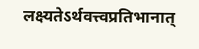लक्ष्यतेऽर्थवत्त्वप्रतिभानात्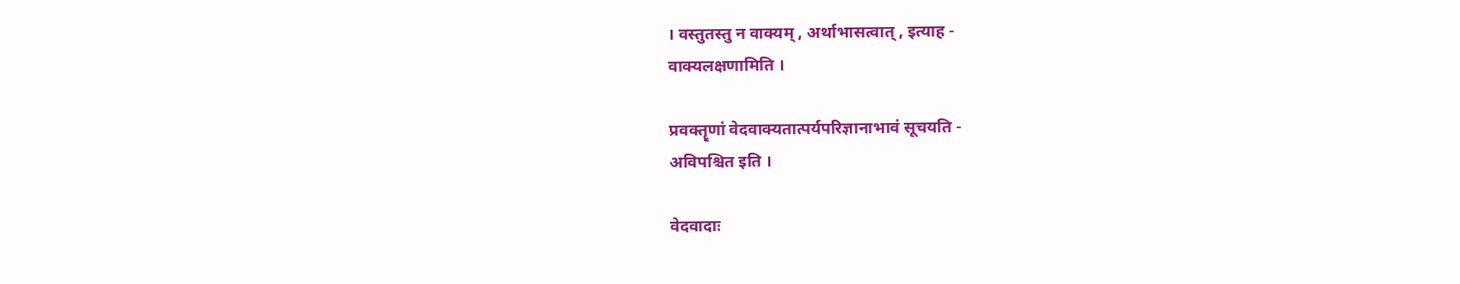। वस्तुतस्तु न वाक्यम् , अर्थाभासत्वात् , इत्याह -
वाक्यलक्षणामिति ।

प्रवक्तॄणां वेदवाक्यतात्पर्यपरिज्ञानाभावं सूचयति -
अविपश्चित इति ।

वेदवादाः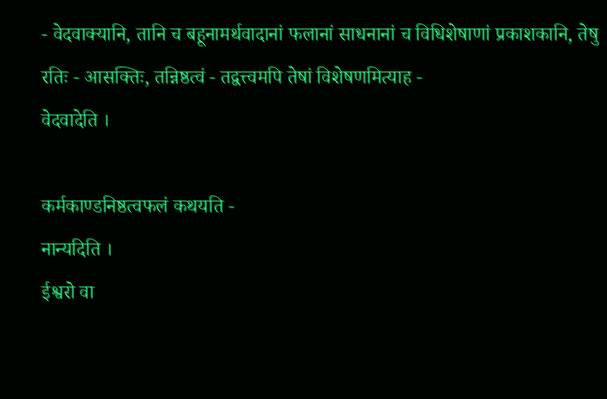- वेदवाक्यानि, तानि च बहूनामर्थवादानां फलानां साधनानां च विधिशेषाणां प्रकाशकानि, तेषु रतिः - आसक्तिः, तन्निष्ठत्वं - तद्वत्त्वमपि तेषां विशेषणमित्याह -
वेदवादेति ।

कर्मकाण्डनिष्ठत्वफलं कथयति -
नान्यदिति ।
ईश्वरो वा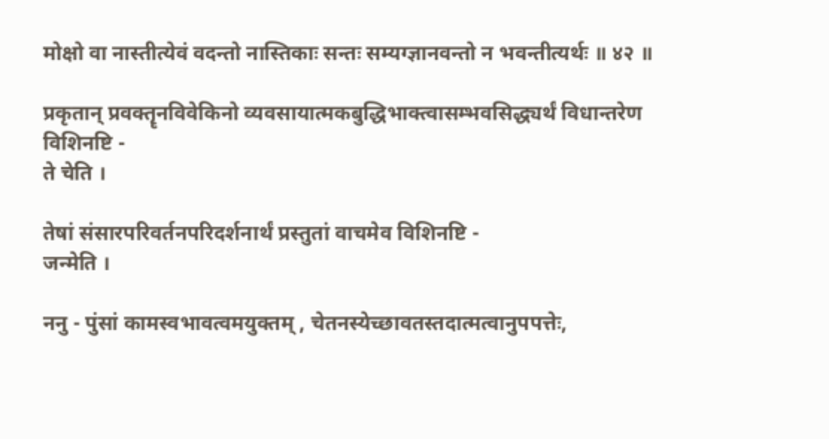मोक्षो वा नास्तीत्येवं वदन्तो नास्तिकाः सन्तः सम्यग्ज्ञानवन्तो न भवन्तीत्यर्थः ॥ ४२ ॥

प्रकृतान् प्रवक्तॄनविवेकिनो व्यवसायात्मकबुद्धिभाक्त्वासम्भवसिद्ध्यर्थं विधान्तरेण विशिनष्टि -
ते चेति ।

तेषां संसारपरिवर्तनपरिदर्शनार्थं प्रस्तुतां वाचमेव विशिनष्टि -
जन्मेति ।

ननु - पुंसां कामस्वभावत्वमयुक्तम् , चेतनस्येच्छावतस्तदात्मत्वानुपपत्तेः,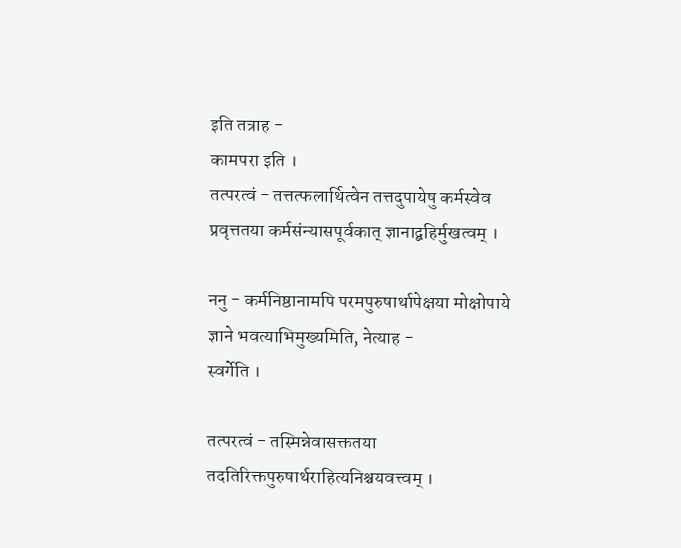इति तत्राह -
कामपरा इति ।
तत्परत्वं - तत्तत्फलार्थित्वेन तत्तदुपायेषु कर्मस्वेव प्रवृत्ततया कर्मसंन्यासपूर्वकात् ज्ञानाद्बहिर्मुखत्वम् ।

ननु - कर्मनिष्ठानामपि परमपुरुषार्थापेक्षया मोक्षोपाये ज्ञाने भवत्याभिमुख्यमिति, नेत्याह -
स्वर्गेति ।

तत्परत्वं - तस्मिन्नेवासक्ततया तदतिरिक्तपुरुषार्थराहित्यनिश्चयवत्त्वम् ।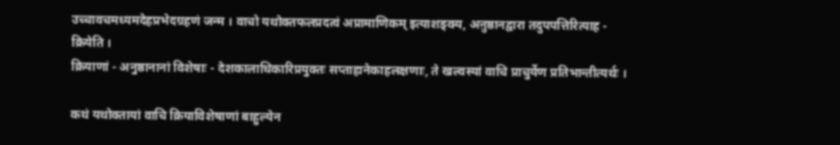उच्चावचमध्यमदेहप्रभेदग्रहणं जन्म । वाचो यथोक्तफलप्रदत्वं अप्रामाणिकम् इत्याशङ्क्य, अऩुष्ठानद्वारा तदुपपत्तिरित्याह -
क्रियेति ।
क्रियाणां - अनुष्ठानानां विशेषाः - देशकालाधिकारिप्रयुक्तः सप्ताहानेकाहलक्षणाः, ते खल्वस्यां वाचि प्राचुर्येण प्रतिभान्तीत्यर्थः ।

कथं यथोक्तायां वाचि क्रियाविशेषाणां बाहुल्येन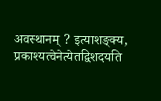अवस्थानम् ? इत्याशङ्क्य, प्रकाश्यत्वेनेत्येतद्विशदयति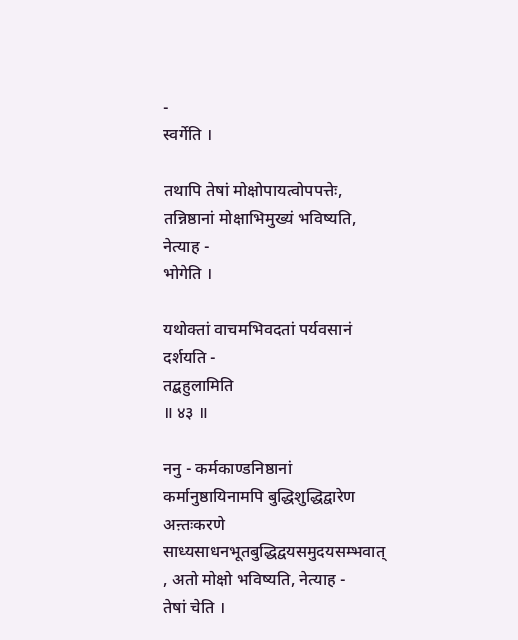-
स्वर्गेति ।

तथापि तेषां मोक्षोपायत्वोपपत्तेः, तन्निष्ठानां मोक्षाभिमुख्यं भविष्यति, नेत्याह -
भोगेति ।

यथोक्तां वाचमभिवदतां पर्यवसानं दर्शयति -
तद्बहुलामिति
॥ ४३ ॥

ननु - कर्मकाण्डनिष्ठानां कर्मानुष्ठायिनामपि बुद्धिशुद्धिद्वारेण अऩ्तःकरणे साध्यसाधनभूतबुद्धिद्वयसमुदयसम्भवात् , अतो मोक्षो भविष्यति, नेत्याह -
तेषां चेति ।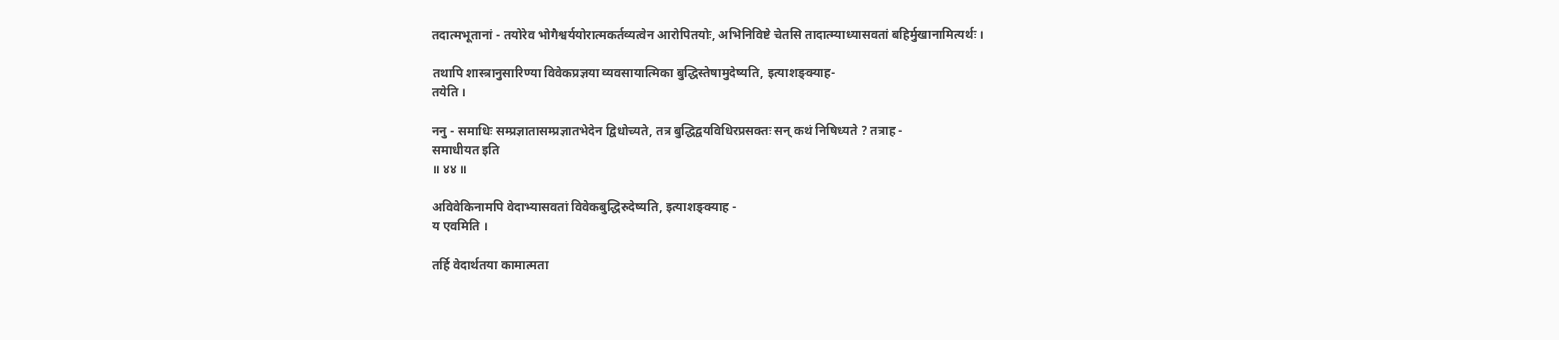तदात्मभूतानां - तयोरेव भोगैश्वर्ययोरात्मकर्तव्यत्वेन आरोपितयोः, अभिनिविष्टे चेतसि तादात्म्याध्यासवतां बहिर्मुखानामित्यर्थः ।

तथापि शास्त्रानुसारिण्या विवेकप्रज्ञया व्यवसायात्मिका बुद्धिस्तेषामुदेष्यति, इत्याशङ्क्याह-
तयेति ।

ननु - समाधिः सम्प्रज्ञातासम्प्रज्ञातभेदेन द्विधोच्यते, तत्र बुद्धिद्वयविधिरप्रसक्तः सन् कथं निषिध्यते ? तत्राह -
समाधीयत इति
॥ ४४ ॥

अविवेकिनामपि वेदाभ्यासवतां विवेकबुद्धिरुदेष्यति, इत्याशङ्क्याह -
य एवमिति ।

तर्हि वेदार्थतया कामात्मता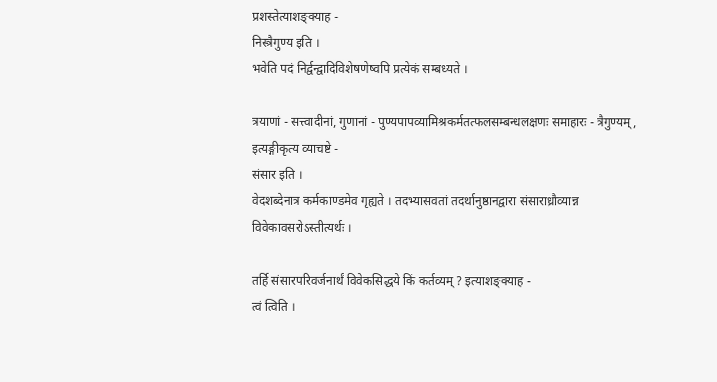प्रशस्तेत्याशङ्क्याह -
निस्त्रैगुण्य इति ।
भवेति पदं निर्द्वन्द्वादिविशेषणेष्वपि प्रत्येकं सम्बध्यते ।

त्रयाणां - सत्त्वादीनां, गुणानां - पुण्यपापव्यामिश्रकर्मतत्फलसम्बन्धलक्षणः समाहारः - त्रैगुण्यम् , इत्यङ्गीकृत्य व्याचष्टे -
संसार इति ।
वेदशब्देनात्र कर्मकाण्डमेव गृह्यते । तदभ्यासवतां तदर्थानुष्ठानद्वारा संसाराध्रौव्यान्न विवेकावसरोऽस्तीत्यर्थः ।

तर्हि संसारपरिवर्जनार्थं विवेकसिद्धये किं कर्तव्यम् ? इत्याशङ्क्याह -
त्वं त्विति ।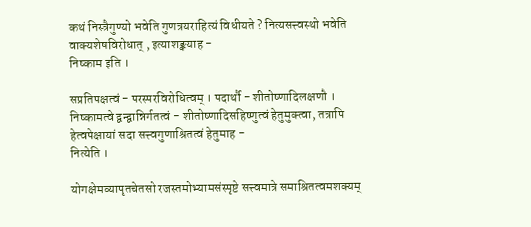कथं निस्त्रैगुण्यो भवेति गुणत्रयराहित्यं विधीयते ? नित्यसत्त्वस्थो भवेति वाक्यशेषविरोधात् , इत्याशङ्क्याह -
निष्काम इति ।

सप्रतिपक्षत्वं - परस्परविरोधित्वम् । पदार्थौ - शीतोष्णादिलक्षणौ । निष्कामत्वे द्वन्द्वान्निर्गतत्वं - शीतोष्णादिसहिष्णुत्वं हेतुमुक्त्वा, तत्रापि हेत्वपेक्षायां सदा सत्त्वगुणाश्रितत्वं हेतुमाह -
नित्येति ।

योगक्षेमव्यापृतचेतसो रजस्तमोभ्यामसंस्पृष्टे सत्त्वमात्रे समाश्रितत्वमशक्यम्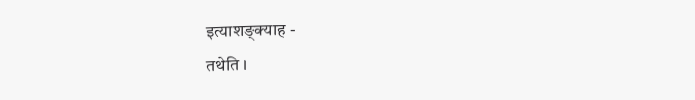इत्याशङ्क्याह -
तथेति ।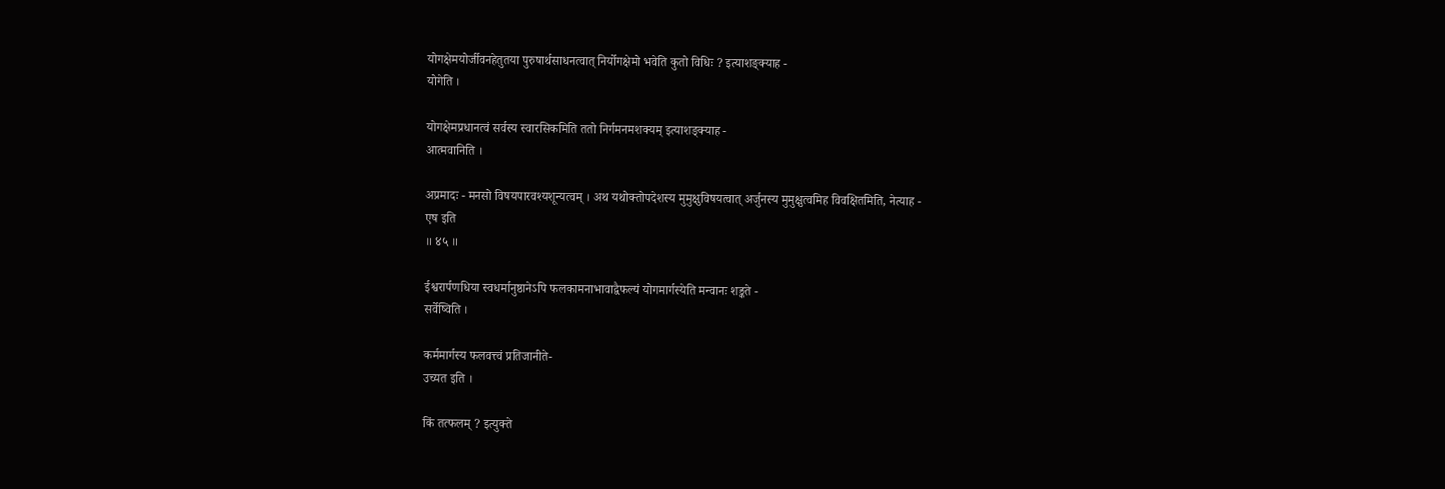योगक्षेमयोर्जीवनहेतुतया पुरुषार्थसाधनत्वात् निर्योगक्षेमो भवेति कुतो विधिः ? इत्याशङ्क्याह -
योगेति ।

योगक्षेमप्रधानत्वं सर्वस्य स्वारसिकमिति ततो निर्गमनमशक्यम् इत्याशङ्क्याह -
आत्मवानिति ।

अप्रमादः - मनसो विषयपारवश्यशून्यत्वम् । अथ यथोक्तोपदेशस्य मुमुक्षुविषयत्वात् अर्जुनस्य मुमुक्षुत्वमिह विवक्षितमिति, नेत्याह -
एष इति
॥ ४५ ॥

ईश्वरार्पणधिया स्वधर्मानुष्ठानेऽपि फलकामनाभावाद्वैफल्यं योगमार्गस्येति मन्वानः शङ्कते -
सर्वेष्विति ।

कर्ममार्गस्य फलवत्त्वं प्रतिजानीते-
उच्यत इति ।

किं तत्फलम् ? इत्युक्ते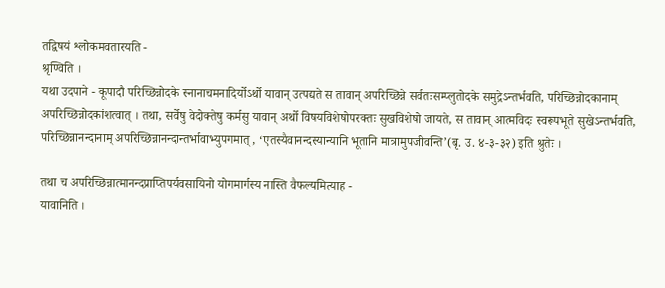तद्विषयं श्लोकमवतारयति -
श्रृण्विति ।
यथा उदपाने - कूपादौ परिच्छिन्नोदके स्नानाचमनादिर्योऽर्थो यावान् उत्पद्यते स तावान् अपरिच्छिन्ने सर्वतःसम्प्लुतोदके समुद्रेऽन्तर्भवति, परिच्छिन्नोदकानाम् अपरिच्छिन्नोदकांशत्वात् । तथा, सर्वेषु वेदोक्तेषु कर्मसु यावान् अर्थो विषयविशेषोपरक्तः सुखविशेषो जायते, स तावान् आत्मविदः स्वरूपभूते सुखेऽन्तर्भवति, परिच्छिन्नानन्दानाम् अपरिच्छिन्नानन्दान्तर्भावाभ्युपगमात् , ‘एतस्यैवानन्दस्यान्यानि भूतानि मात्रामुपजीवन्ति’(बृ. उ. ४-३-३२) इति श्रुतेः ।

तथा च अपरिच्छिन्नात्मानन्दप्राप्तिपर्यवसायिनो योगमार्गस्य नास्ति वैफल्यमित्याह -
यावानिति ।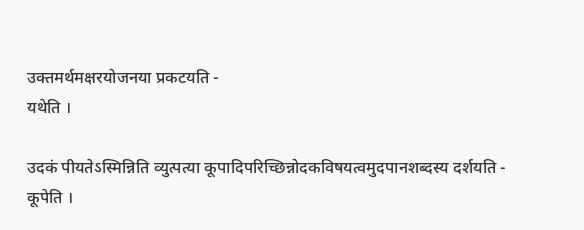उक्तमर्थमक्षरयोजनया प्रकटयति -
यथेति ।

उदकं पीयतेऽस्मिन्निति व्युत्पत्या कूपादिपरिच्छिन्नोदकविषयत्वमुदपानशब्दस्य दर्शयति -
कूपेति ।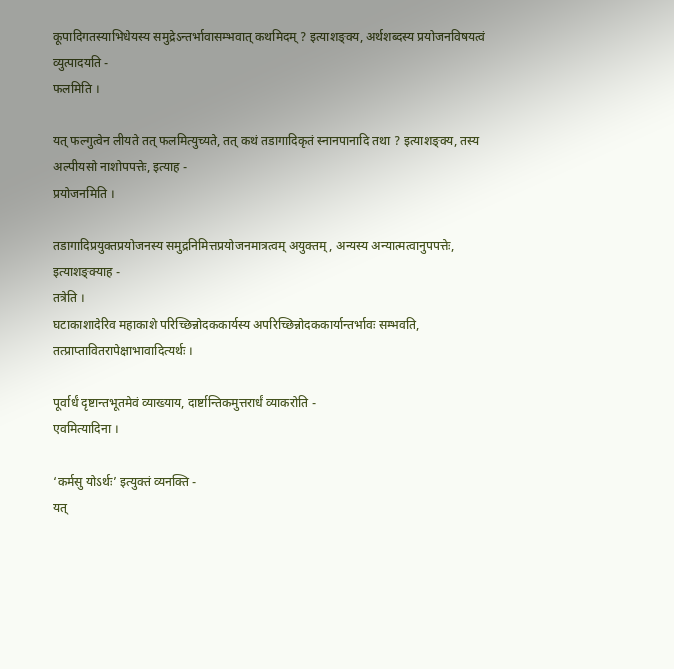कूपादिगतस्याभिधेयस्य समुद्रेऽन्तर्भावासम्भवात् कथमिदम् ? इत्याशङ्क्य, अर्थशब्दस्य प्रयोजनविषयत्वं व्युत्पादयति -
फलमिति ।

यत् फल्गुत्वेन लीयते तत् फलमित्युच्यते, तत् कथं तडागादिकृतं स्नानपानादि तथा ? इत्याशङ्क्य, तस्य अल्पीयसो नाशोपपत्तेः, इत्याह -
प्रयोजनमिति ।

तडागादिप्रयुक्तप्रयोजनस्य समुद्रनिमित्तप्रयोजनमात्रत्वम् अयुक्तम् , अन्यस्य अन्यात्मत्वानुपपत्तेः, इत्याशङ्क्याह -
तत्रेति ।
घटाकाशादेरिव महाकाशे परिच्छिन्नोदककार्यस्य अपरिच्छिन्नोदककार्यान्तर्भावः सम्भवति, तत्प्राप्तावितरापेक्षाभावादित्यर्थः ।

पूर्वार्धं दृष्टान्तभूतमेवं व्याख्याय, दार्ष्टान्तिकमुत्तरार्धं व्याकरोति -
एवमित्यादिना ।

‘कर्मसु योऽर्थः’ इत्युक्तं व्यनक्ति -
यत्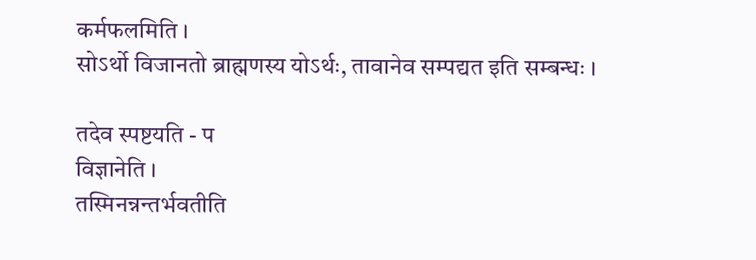कर्मफलमिति ।
सोऽर्थो विजानतो ब्राह्मणस्य योऽर्थः, तावानेव सम्पद्यत इति सम्बन्धः ।

तदेव स्पष्टयति - प
विज्ञानेति ।
तस्मिनन्नन्तर्भवतीति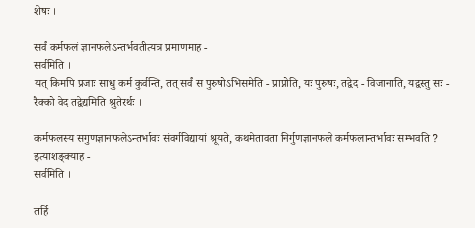शेषः ।

सर्वं कर्मफलं ज्ञानफलेऽन्तर्भवतीत्यत्र प्रमाणमाह -
सर्वमिति ।
यत् किमपि प्रजाः साधु कर्म कुर्वन्ति, तत् सर्वं स पुरुषोऽभिसमेति - प्राप्नोति, यः पुरुषः, तद्वेद - विजानाति, यद्वस्तु सः - रैक्को वेद तद्वेद्यमिति श्रुतेरर्थः ।

कर्मफलस्य सगुणज्ञानफलेऽन्तर्भावः संवर्गविद्यायां श्रूयते, कथमेतावता निर्गुणज्ञानफले कर्मफलान्तर्भावः सम्भवति ? इत्याशङ्क्याह -
सर्वमिति ।

तर्हि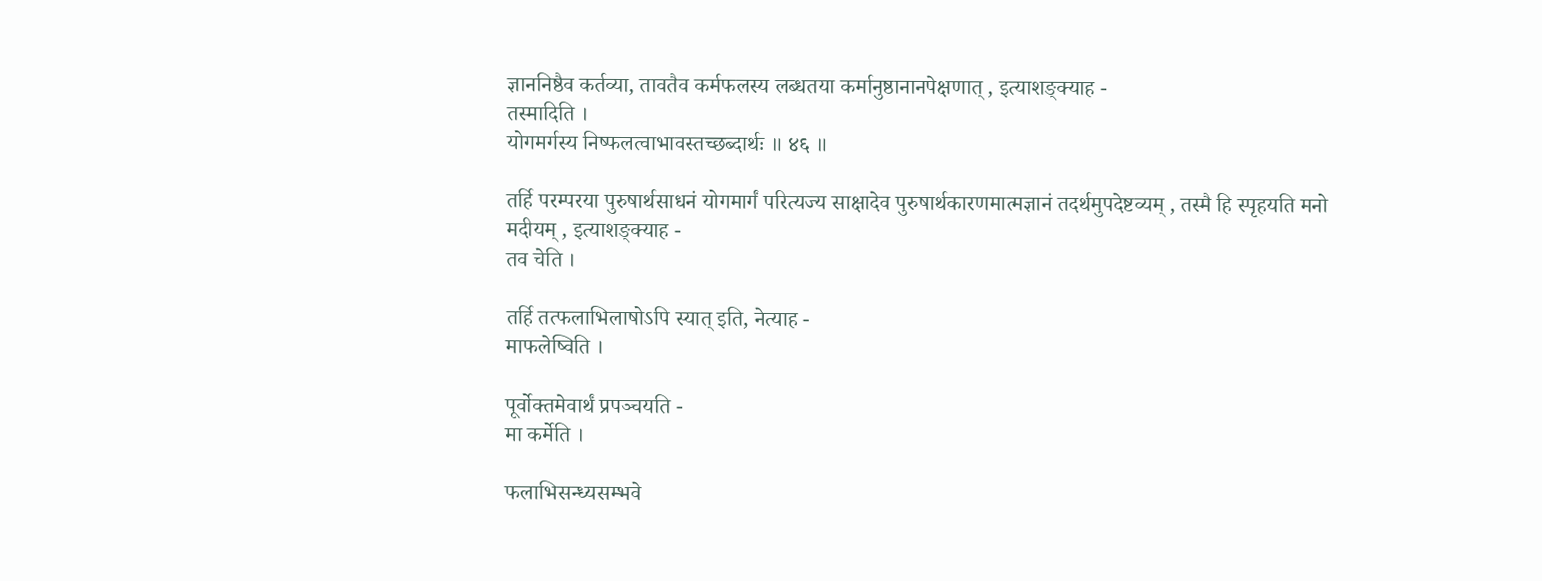ज्ञाननिष्ठैव कर्तव्या, तावतैव कर्मफलस्य लब्धतया कर्मानुष्ठानानपेक्षणात् , इत्याशङ्क्याह -
तस्मादिति ।
योगमर्गस्य निष्फलत्वाभावस्तच्छब्दार्थः ॥ ४६ ॥

तर्हि परम्परया पुरुषार्थसाधनं योगमार्गं परित्यज्य साक्षादेव पुरुषार्थकारणमात्मज्ञानं तदर्थमुपदेष्टव्यम् , तस्मै हि स्पृहयति मनो मदीयम् , इत्याशङ्क्याह -
तव चेति ।

तर्हि तत्फलाभिलाषोऽपि स्यात् इति, नेत्याह -
माफलेष्विति ।

पूर्वोक्तमेवार्थं प्रपञ्चयति -
मा कर्मेति ।

फलाभिसन्ध्यसम्भवे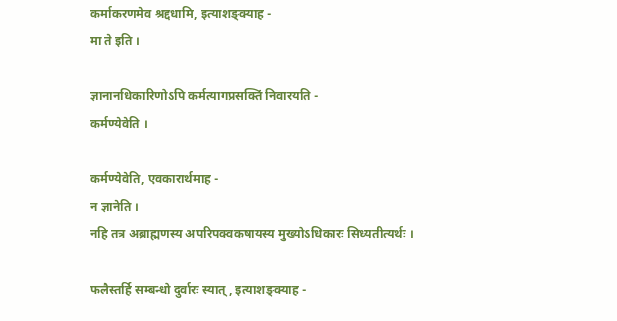कर्माकरणमेव श्रद्दधामि, इत्याशङ्क्याह -
मा ते इति ।

ज्ञानानधिकारिणोऽपि कर्मत्यागप्रसक्तिं निवारयति -
कर्मण्येवेति ।

कर्मण्येवेति, एवकारार्थमाह -
न ज्ञानेति ।
नहि तत्र अब्राह्मणस्य अपरिपक्वकषायस्य मुख्योऽधिकारः सिध्यतीत्यर्थः ।

फलैस्तर्हि सम्बन्धो दुर्वारः स्यात् , इत्याशङ्क्याह -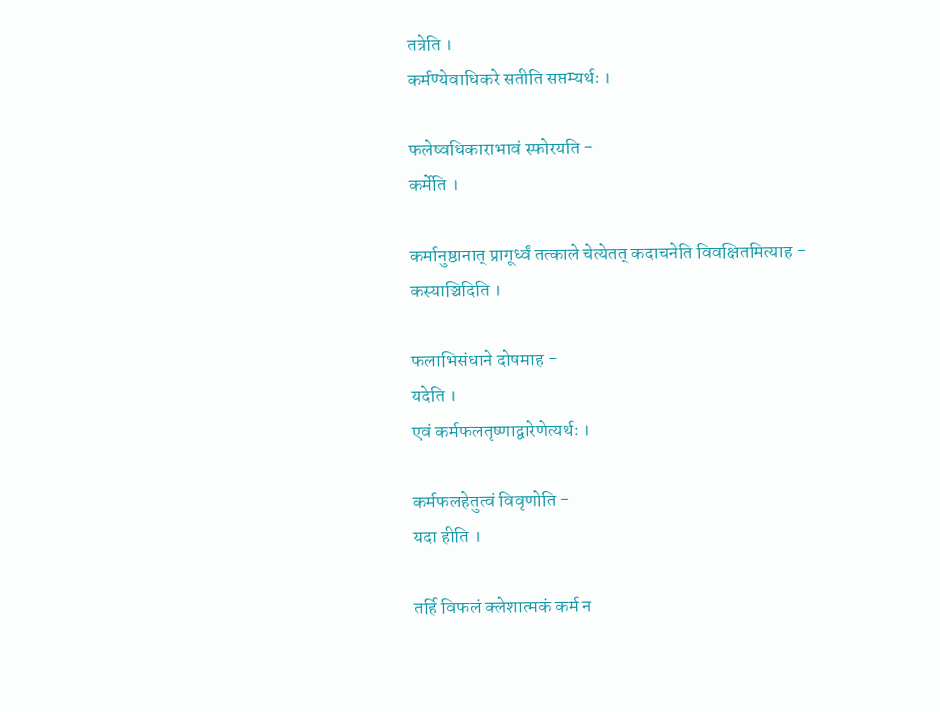तत्रेति ।
कर्मण्येवाधिकरे सतीति सप्तम्यर्थः ।

फलेष्वधिकाराभावं स्फोरयति -
कर्मेति ।

कर्मानुष्ठानात् प्रागूर्ध्वं तत्काले चेत्येतत् कदाचनेति विवक्षितमित्याह -
कस्याञ्चिदिति ।

फलाभिसंधाने दोषमाह -
यदेति ।
एवं कर्मफलतृष्णाद्वारेणेत्यर्थः ।

कर्मफलहेतुत्वं विवृणोति -
यदा हीति ।

तर्हि विफलं क्लेशात्मकं कर्म न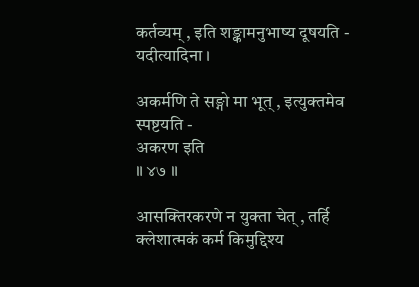कर्तव्यम् , इति शङ्कामनुभाष्य दूषयति -
यदीत्यादिना ।

अकर्मणि ते सङ्गो मा भूत् , इत्युक्तमेव स्पष्टयति -
अकरण इति
॥ ४७ ॥

आसक्तिरकरणे न युक्ता चेत् , तर्हि क्लेशात्मकं कर्म किमुद्दिश्य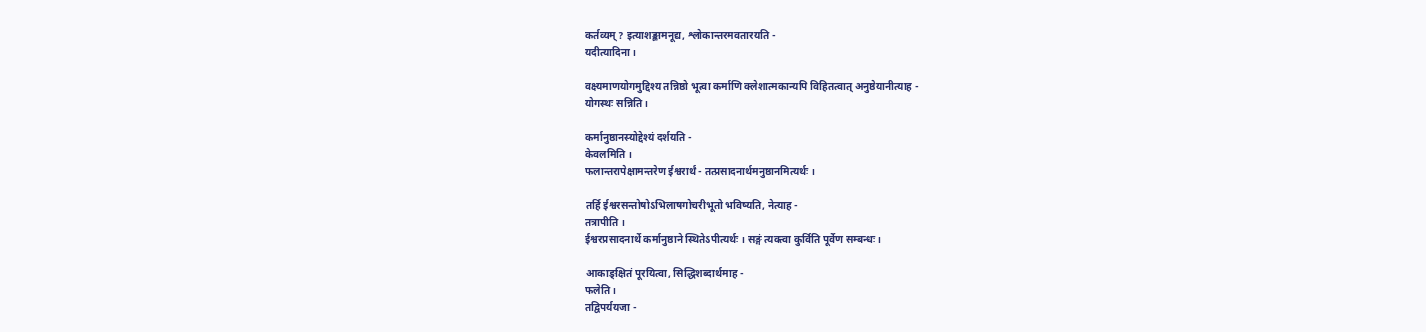कर्तव्यम् ? इत्याशङ्कामनूद्य, श्लोकान्तरमवतारयति -
यदीत्यादिना ।

वक्ष्यमाणयोगमुद्दिश्य तन्निष्ठो भूत्वा कर्माणि क्लेशात्मकान्यपि विहितत्वात् अनुष्ठेयानीत्याह -
योगस्थः सन्निति ।

कर्मानुष्ठानस्योद्देश्यं दर्शयति -
केवलमिति ।
फलान्तरापेक्षामन्तरेण ईश्वरार्थं - तत्प्रसादनार्थमनुष्ठानमित्यर्थः ।

तर्हि ईश्वरसन्तोषोऽभिलाषगोचरीभूतो भविष्यति, नेत्याह -
तत्रापीति ।
ईश्वरप्रसादनार्थे कर्मानुष्ठाने स्थितेऽपीत्यर्थः । सङ्गं त्यक्त्वा कुर्विति पूर्वेण सम्बन्धः ।

आकाङ्क्षितं पूरयित्वा, सिद्धिशब्दार्थमाह -
फलेति ।
तद्विपर्ययजा -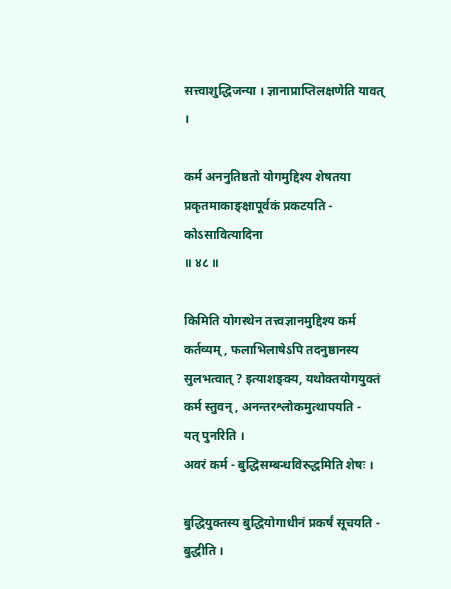सत्त्वाशुद्धिजन्या । ज्ञानाप्राप्तिलक्षणेति यावत् ।

कर्म अननुतिष्ठतो योगमुद्दिश्य शेषतया प्रकृतमाकाङ्क्षापूर्वकं प्रकटयति -
कोऽसावित्यादिना
॥ ४८ ॥

किमिति योगस्थेन तत्त्वज्ञानमुद्दिश्य कर्म कर्तव्यम् , फलाभिलाषेऽपि तदनुष्ठानस्य सुलभत्वात् ? इत्याशङ्क्य, यथोक्तयोगयुक्तं कर्म स्तुवन् , अनन्तरश्लोकमुत्थापयति -
यत् पुनरिति ।
अवरं कर्म - बुद्धिसम्बन्धविरुद्धमिति शेषः ।

बुद्धियुक्तस्य बुद्धियोगाधीनं प्रकर्षं सूचयति -
बुद्धीति ।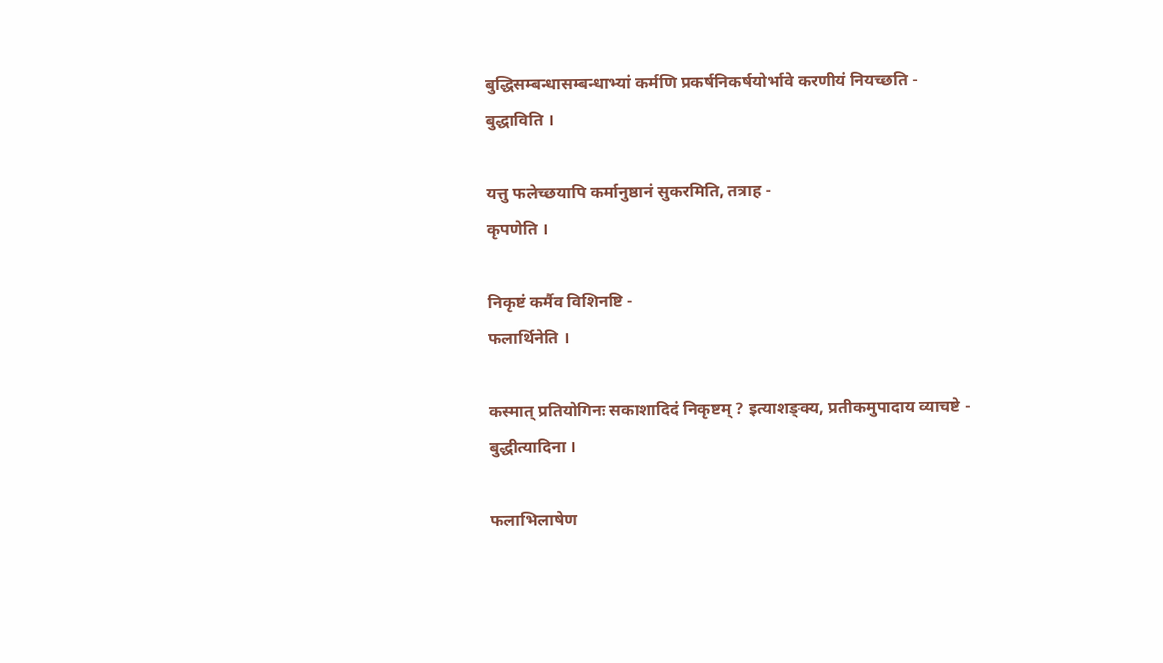बुद्धिसम्बन्धासम्बन्धाभ्यां कर्मणि प्रकर्षनिकर्षयोर्भावे करणीयं नियच्छति -
बुद्धाविति ।

यत्तु फलेच्छयापि कर्मानुष्ठानं सुकरमिति, तत्राह -
कृपणेति ।

निकृष्टं कर्मैव विशिनष्टि -
फलार्थिनेति ।

कस्मात् प्रतियोगिनः सकाशादिदं निकृष्टम् ? इत्याशङ्क्य, प्रतीकमुपादाय व्याचष्टे -
बुद्धीत्यादिना ।

फलाभिलाषेण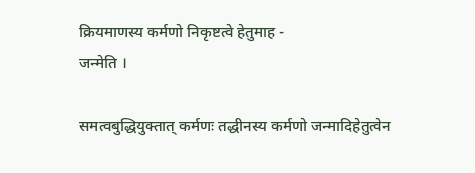क्रियमाणस्य कर्मणो निकृष्टत्वे हेतुमाह -
जन्मेति ।

समत्वबुद्धियुक्तात् कर्मणः तद्धीनस्य कर्मणो जन्मादिहेतुत्वेन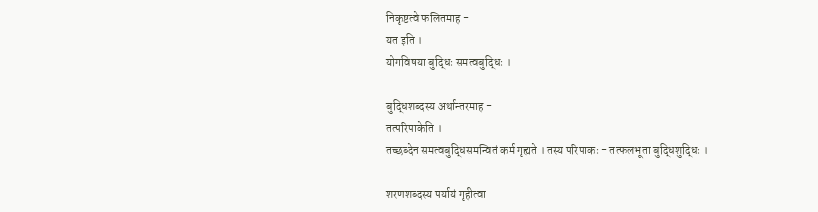निकृष्टत्वे फलितमाह -
यत इति ।
योगविषया बुद्धिः समत्वबुद्धिः ।

बुद्धिशब्दस्य अर्थान्तरमाह -
तत्परिपाकेति ।
तच्छब्देन समत्वबुद्धिसमन्वितं कर्म गृह्यते । तस्य परिपाकः - तत्फलभूता बुद्धिशुद्धिः ।

शरणशब्दस्य पर्यायं गृहीत्वा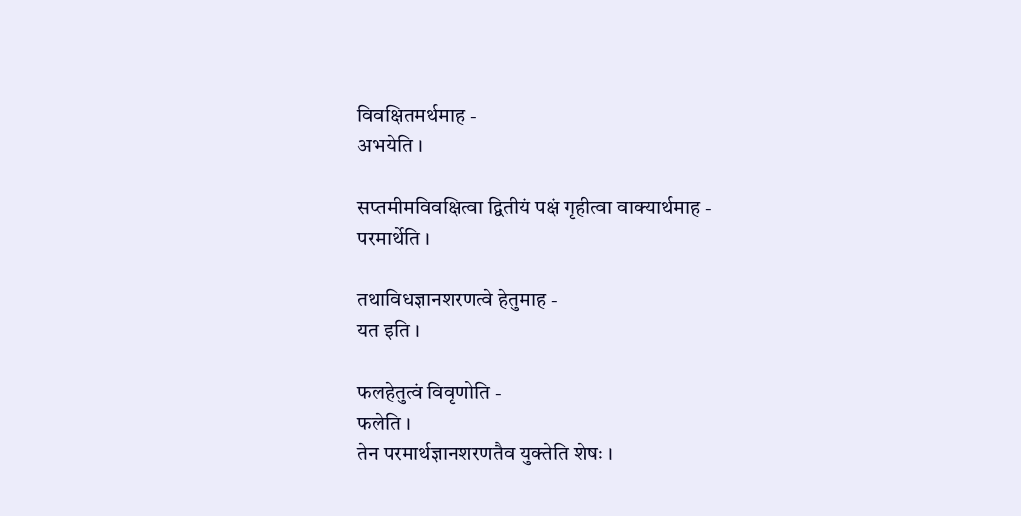विवक्षितमर्थमाह -
अभयेति ।

सप्तमीमविवक्षित्वा द्वितीयं पक्षं गृहीत्वा वाक्यार्थमाह -
परमार्थेति ।

तथाविधज्ञानशरणत्वे हेतुमाह -
यत इति ।

फलहेतुत्वं विवृणोति -
फलेति ।
तेन परमार्थज्ञानशरणतैव युक्तेति शेषः ।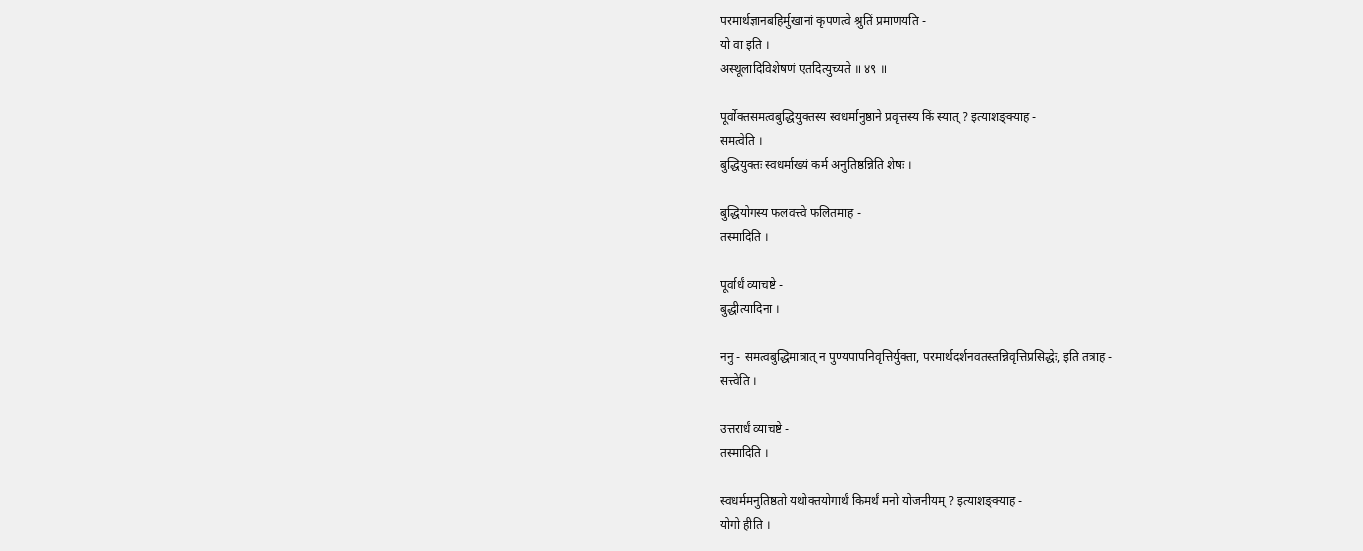परमार्थज्ञानबहिर्मुखानां कृपणत्वे श्रुतिं प्रमाणयति -
यो वा इति ।
अस्थूलादिविशेषणं एतदित्युच्यते ॥ ४९ ॥

पूर्वोक्तसमत्वबुद्धियुक्तस्य स्वधर्मानुष्ठाने प्रवृत्तस्य किं स्यात् ? इत्याशङ्क्याह -
समत्वेति ।
बुद्धियुक्तः स्वधर्माख्यं कर्म अनुतिष्ठन्निति शेषः ।

बुद्धियोगस्य फलवत्त्वे फलितमाह -
तस्मादिति ।

पूर्वार्धं व्याचष्टे -
बुद्धीत्यादिना ।

ननु - समत्वबुद्धिमात्रात् न पुण्यपापनिवृत्तिर्युक्ता, परमार्थदर्शनवतस्तन्निवृत्तिप्रसिद्धेः, इति तत्राह -
सत्त्वेति ।

उत्तरार्धं व्याचष्टे -
तस्मादिति ।

स्वधर्ममनुतिष्ठतो यथोक्तयोगार्थं किमर्थं मनो योजनीयम् ? इत्याशङ्क्याह -
योगो हीति ।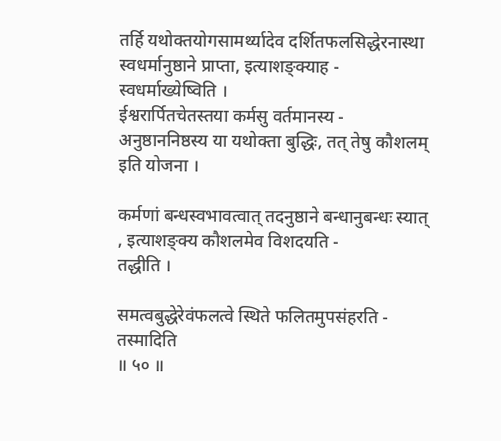तर्हि यथोक्तयोगसामर्थ्यादेव दर्शितफलसिद्धेरनास्था स्वधर्मानुष्ठाने प्राप्ता, इत्याशङ्क्याह -
स्वधर्माख्येष्विति ।
ईश्वरार्पितचेतस्तया कर्मसु वर्तमानस्य - अनुष्ठाननिष्ठस्य या यथोक्ता बुद्धिः, तत् तेषु कौशलम् इति योजना ।

कर्मणां बन्धस्वभावत्वात् तदनुष्ठाने बन्धानुबन्धः स्यात् , इत्याशङ्क्य कौशलमेव विशदयति -
तद्धीति ।

समत्वबुद्धेरेवंफलत्वे स्थिते फलितमुपसंहरति -
तस्मादिति
॥ ५० ॥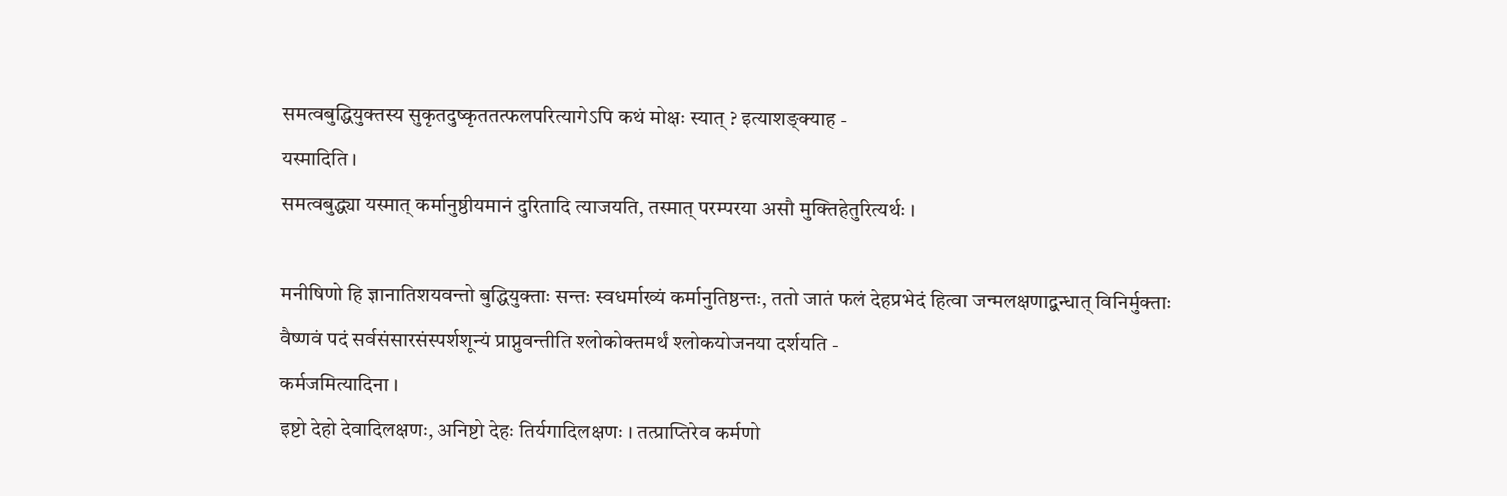समत्वबुद्धियुक्तस्य सुकृतदुष्कृततत्फलपरित्यागेऽपि कथं मोक्षः स्यात् ? इत्याशङ्क्याह -
यस्मादिति ।
समत्वबुद्ध्या यस्मात् कर्मानुष्ठीयमानं दुरितादि त्याजयति, तस्मात् परम्परया असौ मुक्तिहेतुरित्यर्थः ।

मनीषिणो हि ज्ञानातिशयवन्तो बुद्धियुक्ताः सन्तः स्वधर्माख्यं कर्मानुतिष्ठन्तः, ततो जातं फलं देहप्रभेदं हित्वा जन्मलक्षणाद्बन्धात् विनिर्मुक्ताः वैष्णवं पदं सर्वसंसारसंस्पर्शशून्यं प्राप्नुवन्तीति श्लोकोक्तमर्थं श्लोकयोजनया दर्शयति -
कर्मजमित्यादिना ।
इष्टो देहो देवादिलक्षणः, अनिष्टो देहः तिर्यगादिलक्षणः । तत्प्राप्तिरेव कर्मणो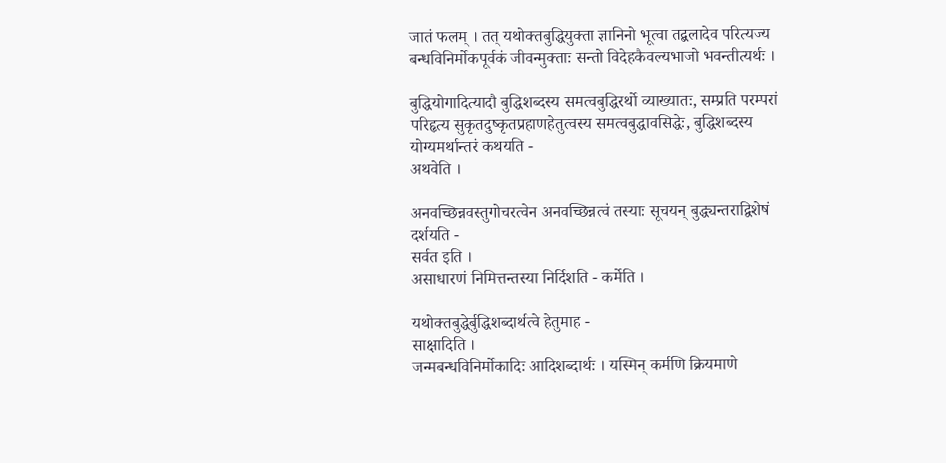जातं फलम् । तत् यथोक्तबुद्धियुक्ता ज्ञानिनो भूत्वा तद्बलादेव परित्यज्य बन्धविनिर्मोकपूर्वकं जीवन्मुक्ताः सन्तो विदेहकैवल्यभाजो भवन्तीत्यर्थः ।

बुद्धियोगादित्यादौ बुद्धिशब्दस्य समत्वबुद्धिरर्थो व्याख्यातः, सम्प्रति परम्परां परिहृत्य सुकृतदुष्कृतप्रहाणहेतुत्वस्य समत्वबुद्धावसिद्धेः, बुद्धिशब्दस्य योग्यमर्थान्तरं कथयति -
अथवेति ।

अनवच्छिन्नवस्तुगोचरत्वेन अनवच्छिन्नत्वं तस्याः सूचयन् बुद्ध्यन्तराद्विशेषं दर्शयति -
सर्वत इति ।
असाधारणं निमित्तन्तस्या निर्दिशति - कर्मेति ।

यथोक्तबुद्धेर्बुद्धिशब्दार्थत्वे हेतुमाह -
साक्षादिति ।
जन्मबन्धविनिर्मोकादिः आदिशब्दार्थः । यस्मिन् कर्मणि क्रियमाणे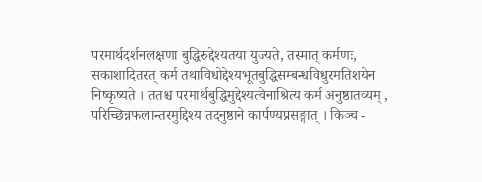परमार्थदर्शनलक्षणा बुद्धिरुद्देश्यतया युज्यते, तस्मात् कर्मणः, सकाशादितरत् कर्म तथाविधोद्देश्यभूतबुद्धिसम्बन्धविधुरमतिशयेन निष्कृष्यते । ततश्च परमार्थबुद्धिमुद्देश्यत्वेनाश्रित्य कर्म अनुष्ठातव्यम् , परिच्छिन्नफलान्तरमुद्दिश्य तदनुष्ठाने कार्पण्यप्रसङ्गात् । किञ्च -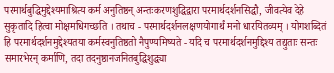परमार्थबुद्धिमुद्देश्यमाश्रित्य कर्म अनुतिष्ठन् अन्तःकरणशुद्धिद्वारा परमार्थदर्शनसिद्धौ, जीवत्येव देहे सुकृतादि हित्वा मोक्षमधिगच्छति । तथाच - परमार्थदर्शनलक्षणयोगार्थं मनो धारयितव्यम् । योगशब्दितं हि परमार्थदर्शनमुद्देश्यतया कर्मस्वनुतिष्ठतो नैपुण्यमिष्यते - यदि च परमार्थदर्शनमुद्दिश्य तद्युताः सन्तः समारभेरन् कर्माणि, तदा तदनुष्ठानजनितबुद्धिशुद्ध्या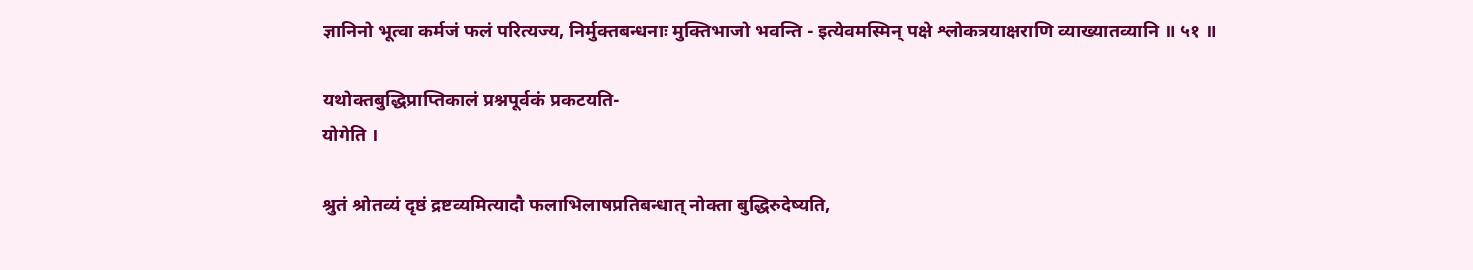ज्ञानिनो भूत्वा कर्मजं फलं परित्यज्य, निर्मुक्तबन्धनाः मुक्तिभाजो भवन्ति - इत्येवमस्मिन् पक्षे श्लोकत्रयाक्षराणि व्याख्यातव्यानि ॥ ५१ ॥

यथोक्तबुद्धिप्राप्तिकालं प्रश्नपूर्वकं प्रकटयति-
योगेति ।

श्रुतं श्रोतव्यं दृष्ठं द्रष्टव्यमित्यादौ फलाभिलाषप्रतिबन्धात् नोक्ता बुद्धिरुदेष्यति,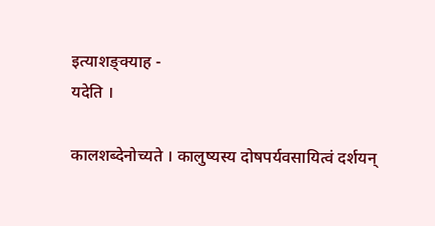इत्याशङ्क्याह -
यदेति ।

कालशब्देनोच्यते । कालुष्यस्य दोषपर्यवसायित्वं दर्शयन्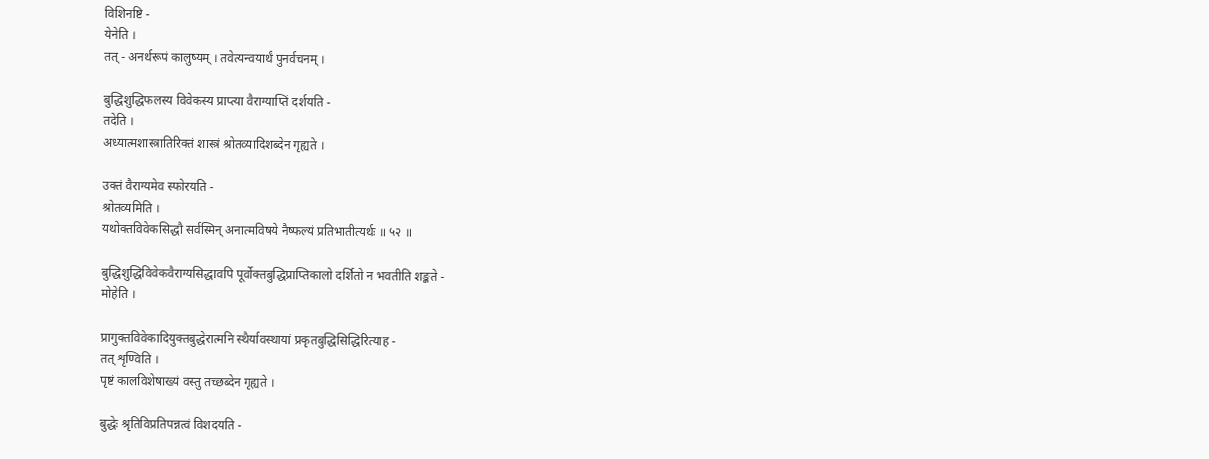विशिनष्टि -
येनेति ।
तत् - अनर्थरूपं कालुष्यम् । तवेत्यन्वयार्थं पुनर्वचनम् ।

बुद्धिशुद्धिफलस्य विवेकस्य प्राप्त्या वैराग्याप्तिं दर्शयति -
तदेति ।
अध्यात्मशास्त्रातिरिक्तं शास्त्रं श्रोतव्यादिशब्देन गृह्यते ।

उक्तं वैराग्यमेव स्फोरयति -
श्रोतव्यमिति ।
यथोक्तविवेकसिद्धौ सर्वस्मिन् अनात्मविषये नैष्फल्यं प्रतिभातीत्यर्थः ॥ ५२ ॥

बुद्धिशुद्धिविवेकवैराग्यसिद्धावपि पूर्वोक्तबुद्धिप्राप्तिकालो दर्शितो न भवतीति शङ्कते -
मोहेति ।

प्रागुक्तविवेकादियुक्तबुद्धेरात्मनि स्थैर्यावस्थायां प्रकृतबुद्धिसिद्धिरित्याह -
तत् शृण्विति ।
पृष्टं कालविशेषाख्यं वस्तु तच्छब्देन गृह्यते ।

बुद्धेः श्रृतिविप्रतिपन्नत्वं विशदयति -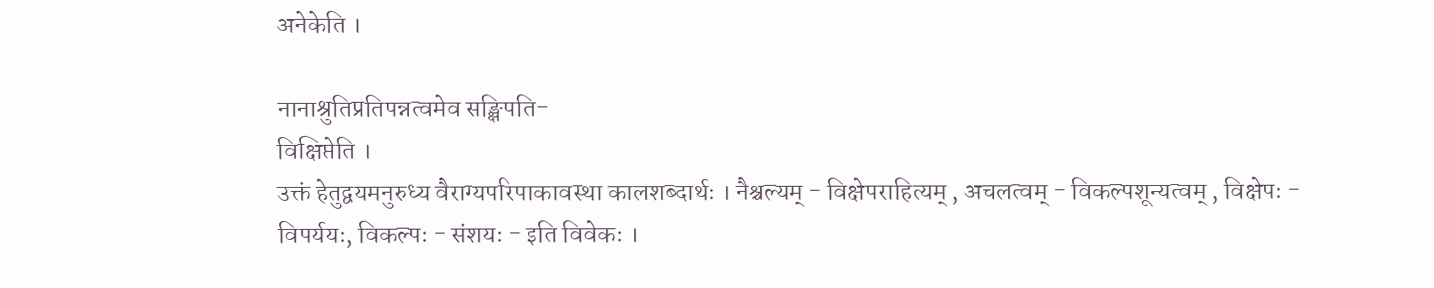अनेकेति ।

नानाश्रुतिप्रतिपन्नत्वमेव सङ्क्षिपति-
विक्षिप्तेति ।
उक्तं हेतुद्वयमनुरुध्य वैराग्यपरिपाकावस्था कालशब्दार्थः । नैश्चल्यम् - विक्षेपराहित्यम् , अचलत्वम् - विकल्पशून्यत्वम् , विक्षेपः - विपर्ययः, विकल्पः - संशयः - इति विवेकः ।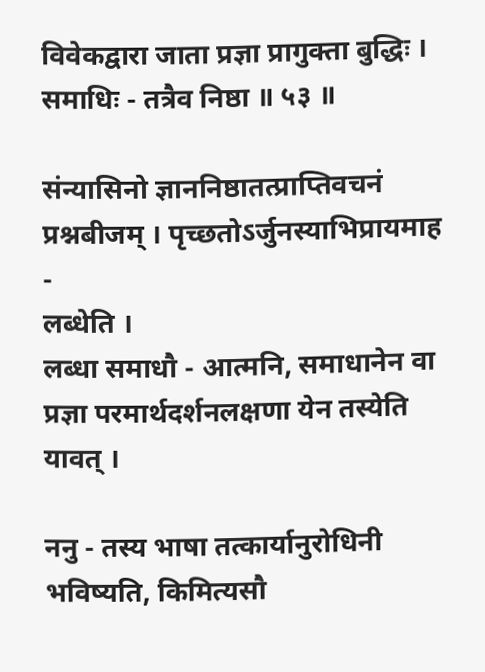विवेकद्वारा जाता प्रज्ञा प्रागुक्ता बुद्धिः । समाधिः - तत्रैव निष्ठा ॥ ५३ ॥

संन्यासिनो ज्ञाननिष्ठातत्प्राप्तिवचनं प्रश्नबीजम् । पृच्छतोऽर्जुनस्याभिप्रायमाह -
लब्धेति ।
लब्धा समाधौ - आत्मनि, समाधानेन वा प्रज्ञा परमार्थदर्शनलक्षणा येन तस्येति यावत् ।

ननु - तस्य भाषा तत्कार्यानुरोधिनी भविष्यति, किमित्यसौ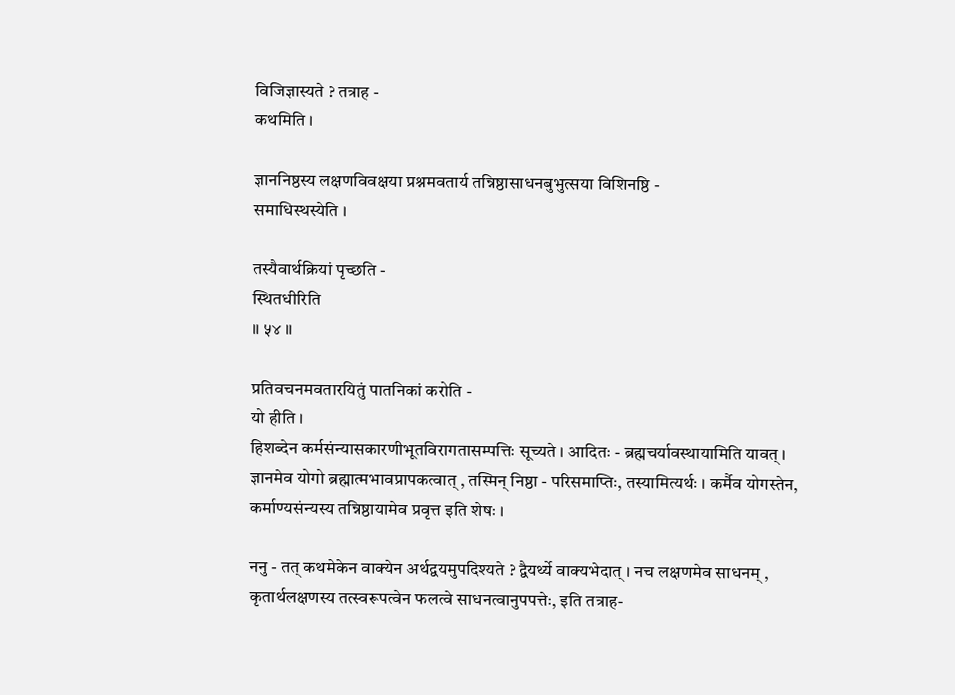विजिज्ञास्यते ? तत्राह -
कथमिति ।

ज्ञाननिष्ठस्य लक्षणविवक्षया प्रश्नमवतार्य तन्निष्ठासाधनबुभुत्सया विशिनष्ठि -
समाधिस्थस्येति ।

तस्यैवार्थक्रियां पृच्छति -
स्थितधीरिति
॥ ५४ ॥

प्रतिवचनमवतारयितुं पातनिकां करोति -
यो हीति ।
हिशब्देन कर्मसंन्यासकारणीभूतविरागतासम्पत्तिः सूच्यते । आदितः - ब्रह्मचर्यावस्थायामिति यावत् । ज्ञानमेव योगो ब्रह्मात्मभावप्रापकत्वात् , तस्मिन् निष्ठा - परिसमाप्तिः, तस्यामित्यर्थः । कर्मैव योगस्तेन, कर्माण्यसंन्यस्य तन्निष्ठायामेव प्रवृत्त इति शेषः ।

ननु - तत् कथमेकेन वाक्येन अर्थद्वयमुपदिश्यते ? द्वैयर्थ्ये वाक्यभेदात् । नच लक्षणमेव साधनम् , कृतार्थलक्षणस्य तत्स्वरूपत्वेन फलत्वे साधनत्वानुपपत्तेः, इति तत्राह-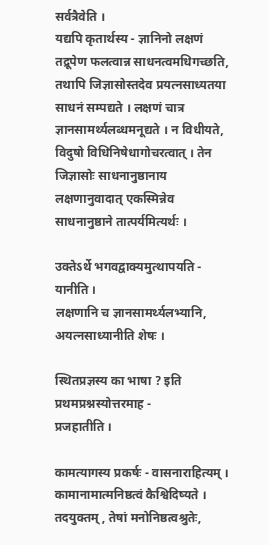सर्वत्रैवेति ।
यद्यपि कृतार्थस्य - ज्ञानिनो लक्षणं तद्रूपेण फलत्वान्न साधनत्वमधिगच्छति, तथापि जिज्ञासोस्तदेव प्रयत्नसाध्यतया साधनं सम्पद्यते । लक्षणं चात्र ज्ञानसामर्थ्यलब्धमनूद्यते । न विधीयते, विदुषो विधिनिषेधागोचरत्वात् । तेन जिज्ञासोः साधनानुष्ठानाय लक्षणानुवादात् एकस्मिन्नेव साधनानुष्ठाने तात्पर्यमित्यर्थः ।

उक्तेऽर्थे भगवद्वाक्यमुत्थापयति -
यानीति ।
लक्षणानि च ज्ञानसामर्थ्यलभ्यानि, अयत्नसाध्यानीति शेषः ।

स्थितप्रज्ञस्य का भाषा ? इति प्रथमप्रश्नस्योत्तरमाह -
प्रजहातीति ।

कामत्यागस्य प्रकर्षः - वासनाराहित्यम् । कामानामात्मनिष्ठत्वं कैश्विदिष्यते । तदयुक्तम् , तेषां मनोनिष्ठत्वश्रुतेः,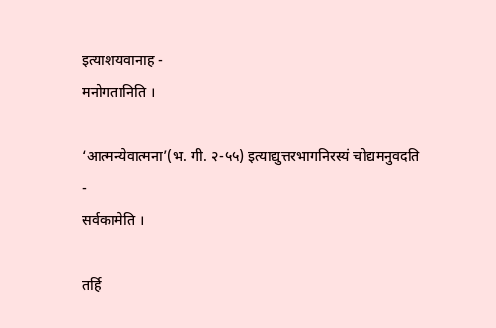इत्याशयवानाह -
मनोगतानिति ।

‘आत्मन्येवात्मना’(भ. गी. २-५५) इत्याद्युत्तरभागनिरस्यं चोद्यमनुवदति -
सर्वकामेति ।

तर्हि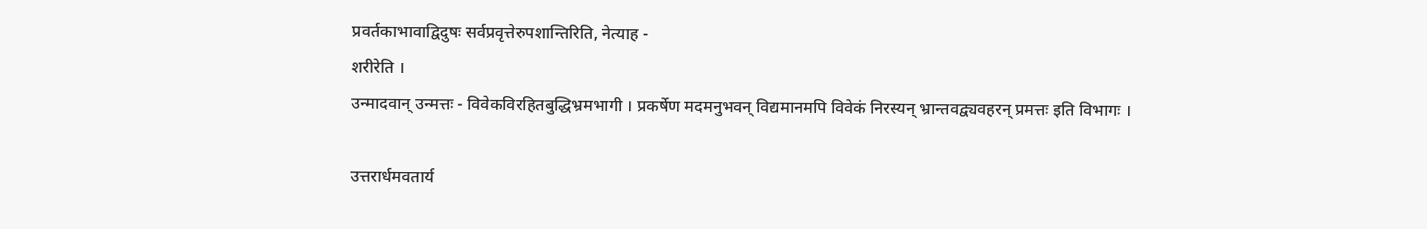प्रवर्तकाभावाद्विदुषः सर्वप्रवृत्तेरुपशान्तिरिति, नेत्याह -
शरीरेति ।
उन्मादवान् उन्मत्तः - विवेकविरहितबुद्धिभ्रमभागी । प्रकर्षेण मदमनुभवन् विद्यमानमपि विवेकं निरस्यन् भ्रान्तवद्व्यवहरन् प्रमत्तः इति विभागः ।

उत्तरार्धमवतार्य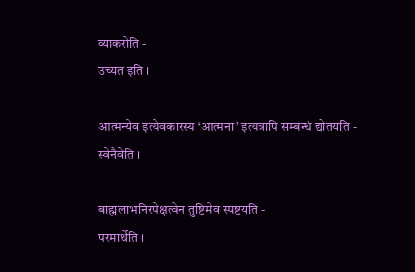व्याकरोति -
उच्यत इति ।

आत्मन्येव इत्येवकारस्य ‘आत्मना’ इत्यत्रापि सम्बन्धं द्योतयति -
स्वेनैवेति ।

बाह्मलाभनिरपेक्षत्वेन तुष्टिमेव स्पष्टयति -
परमार्थेति ।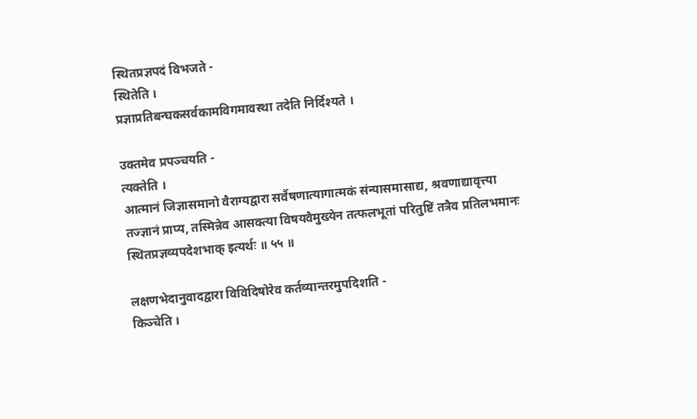स्थितप्रज्ञपदं विभजते -
स्थितेति ।
प्रज्ञाप्रतिबन्घकसर्वकामविगमावस्था तदेति निर्दिश्यते ।

उक्तमेव प्रपञ्चयति -
त्यक्तेति ।
आत्मानं जिज्ञासमानो वैराग्यद्वारा सर्वैषणात्यागात्मकं संन्यासमासाद्य, श्रवणाद्यावृत्त्या तज्ज्ञानं प्राप्य, तस्मिन्नेव आसक्त्या विषयवैमुख्येन तत्फलभूतां परितुष्टिं तत्रैव प्रतिलभमानः स्थितप्रज्ञव्यपदेशभाक् इत्यर्थः ॥ ५५ ॥

लक्षणभेदानुवादद्वारा विविदिषोरेव कर्तव्यान्तरमुपदिशति -
किञ्चेति ।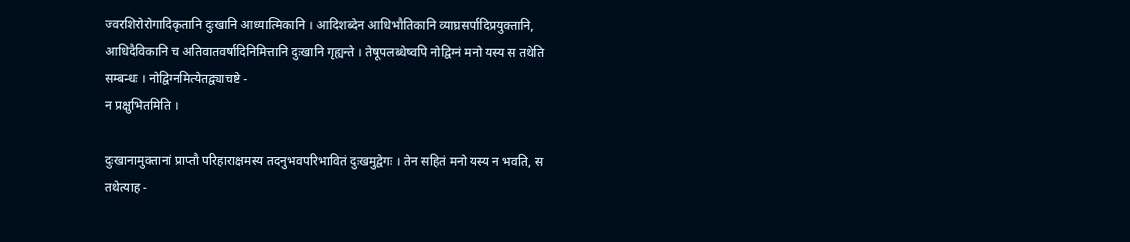ज्वरशिरोरोगादिकृतानि दुःखानि आध्यात्मिकानि । आदिशब्देन आधिभौतिकानि व्याघ्रसर्पादिप्रयुक्तानि, आधिदैविकानि च अतिवातवर्षादिनिमित्तानि दुःखानि गृह्यन्ते । तेषूपलब्धेष्वपि नोद्विग्नं मनो यस्य स तथेति सम्बन्धः । नोद्विग्नमित्येतद्व्याचष्टे -
न प्रक्षुभितमिति ।

दुःखानामुक्तानां प्राप्तौ परिहाराक्षमस्य तदनुभवपरिभावितं दुःखमुद्वेगः । तेन सहितं मनो यस्य न भवति, स तथेत्याह -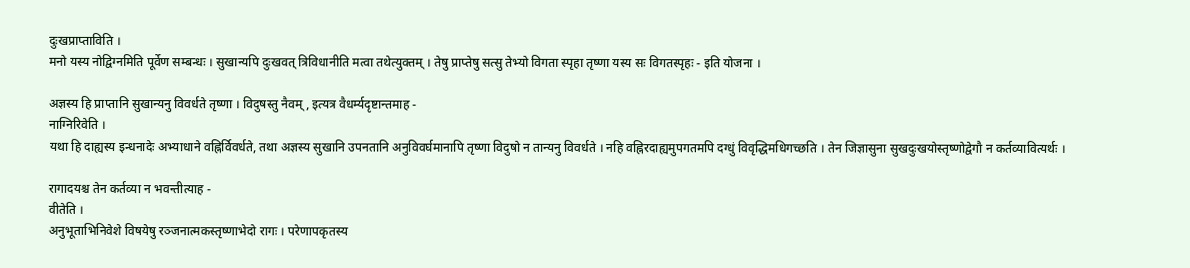दुःखप्राप्ताविति ।
मनो यस्य नोद्विग्नमिति पूर्वेण सम्बन्धः । सुखान्यपि दुःखवत् त्रिविधानीति मत्वा तथेत्युक्तम् । तेषु प्राप्तेषु सत्सु तेभ्यो विगता स्पृहा तृष्णा यस्य सः विगतस्पृहः - इति योजना ।

अज्ञस्य हि प्राप्तानि सुखान्यनु विवर्धते तृष्णा । विदुषस्तु नैवम् , इत्यत्र वैधर्म्यदृष्टान्तमाह -
नाग्निरिवेति ।
यथा हि दाह्यस्य इन्धनादेः अभ्याधाने वह्निर्विवर्धते, तथा अज्ञस्य सुखानि उपनतानि अनुविवर्घमानापि तृष्णा विदुषो न तान्यनु विवर्धते । नहि वह्निरदाह्यमुपगतमपि दग्धुं विवृद्धिमधिगच्छति । तेन जिज्ञासुना सुखदुःखयोस्तृष्णोद्वेगौ न कर्तव्यावित्यर्थः ।

रागादयश्च तेन कर्तव्या न भवन्तीत्याह -
वीतेति ।
अनुभूताभिनिवेशे विषयेषु रञ्जनात्मकस्तृष्णाभेदो रागः । परेणापकृतस्य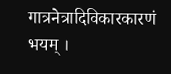गात्रनेत्रादिविकारकारणं भयम् ।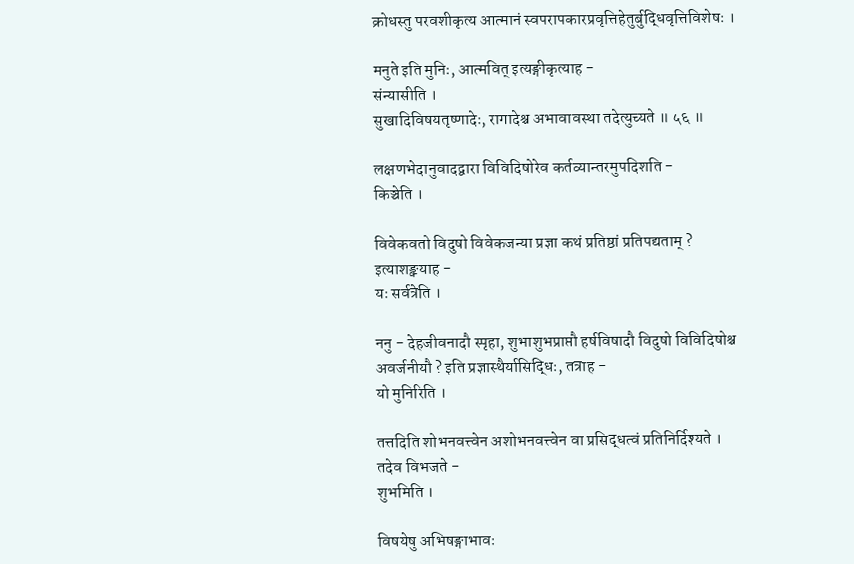क्रोधस्तु परवशीकृत्य आत्मानं स्वपरापकारप्रवृत्तिहेतुर्बुद्धिवृत्तिविशेषः ।

मनुते इति मुनिः, आत्मवित् इत्यङ्गीकृत्याह -
संन्यासीति ।
सुखादिविषयतृष्णादेः, रागादेश्च अभावावस्था तदेत्युच्यते ॥ ५६ ॥

लक्षणभेदानुवादद्वारा विविदिषोरेव कर्तव्यान्तरमुपदिशति -
किञ्चेति ।

विवेकवतो विदुषो विवेकजन्या प्रज्ञा कथं प्रतिष्ठां प्रतिपद्यताम् ? इत्याशङ्क्याह -
यः सर्वत्रेति ।

ननु - देहजीवनादौ स्पृहा, शुभाशुभप्राप्तौ हर्षविषादौ विदुषो विविदिषोश्च अवर्जनीयौ ? इति प्रज्ञास्थैर्यासिद्धिः, तत्राह -
यो मुनिरिति ।

तत्तदिति शोभनवत्त्वेन अशोभनवत्त्वेन वा प्रसिद्धत्वं प्रतिनिर्दिश्यते । तदेव विभजते -
शुभमिति ।

विषयेषु अभिषङ्गाभावः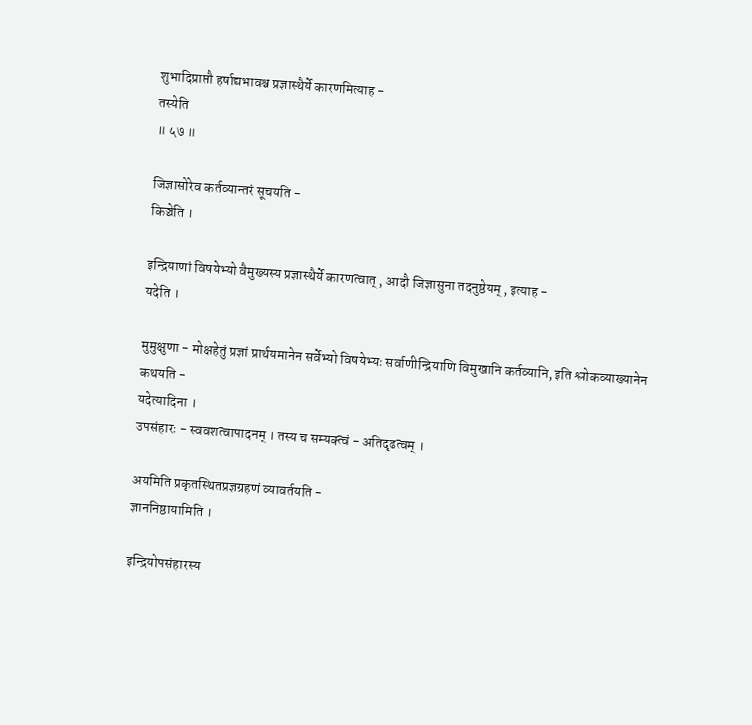शुभादिप्राप्तौ हर्षाद्यभावश्च प्रज्ञास्थैर्ये कारणमित्याह -
तस्येति
॥ ५७ ॥

जिज्ञासोरेव कर्तव्यान्तरं सूचयति -
किञ्चेति ।

इन्द्रियाणां विषयेभ्यो वैमुख्यस्य प्रज्ञास्थैर्ये कारणत्वात् , आदौ जिज्ञासुना तदनुष्ठेयम् , इत्याह -
यदेति ।

मुमुक्षुणा - मोक्षहेतुं प्रज्ञां प्रार्थयमानेन सर्वेभ्यो विषयेभ्यः सर्वाणीन्द्रियाणि विमुखानि कर्तव्यानि, इति श्लोकव्याख्यानेन कथयति -
यदेत्यादिना ।
उपसंहारः - स्ववशत्वापादनम् । तस्य च सम्यक्त्वं - अतिदृढत्वम् ।

अयमिति प्रकृतस्थितप्रज्ञग्रहणं व्यावर्तयति -
ज्ञाननिष्ठायामिति ।

इन्द्रियोपसंहारस्य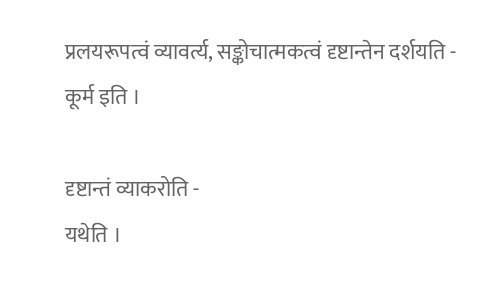प्रलयरूपत्वं व्यावर्त्य, सङ्कोचात्मकत्वं दृष्टान्तेन दर्शयति -
कूर्म इति ।

दृष्टान्तं व्याकरोति -
यथेति ।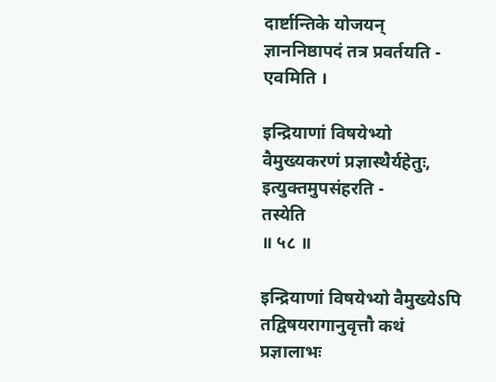दार्ष्टान्तिके योजयन् ज्ञाननिष्ठापदं तत्र प्रवर्तयति -
एवमिति ।

इन्द्रियाणां विषयेभ्यो वैमुख्यकरणं प्रज्ञास्थैर्यहेतुः, इत्युक्तमुपसंहरति -
तस्येति
॥ ५८ ॥

इन्द्रियाणां विषयेभ्यो वैमुख्येऽपि तद्विषयरागानुवृत्तौ कथं प्रज्ञालाभः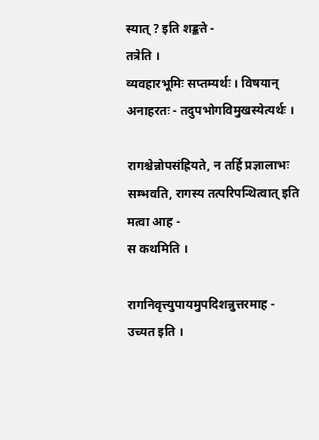स्यात् ? इति शङ्कते -
तत्रेति ।
व्यवहारभूमिः सप्तम्यर्थः । विषयान् अनाहरतः - तदुपभोगविमुखस्येत्यर्थः ।

रागश्चेन्नोपसंह्रियते, न तर्हि प्रज्ञालाभः सम्भवति, रागस्य तत्परिपन्थित्वात् इति मत्वा आह -
स कथमिति ।

रागनिवृत्त्युपायमुपदिशन्नुत्तरमाह -
उच्यत इति ।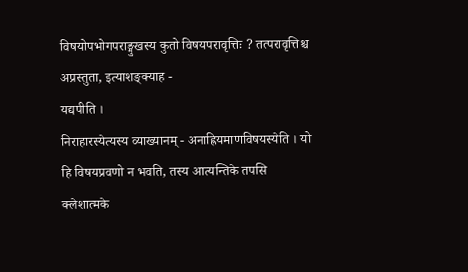विषयोपभोगपराङ्मुखस्य कुतो विषयपरावृत्तिः ? तत्परावृत्तिश्च अप्रस्तुता, इत्याशङ्क्याह -
यद्यपीति ।
निराहारस्येत्यस्य व्याख्यानम् - अनाह्रियमाणविषयस्येति । यो हि विषयप्रवणो न भवति, तस्य आत्यन्तिके तपसि क्लेशात्मके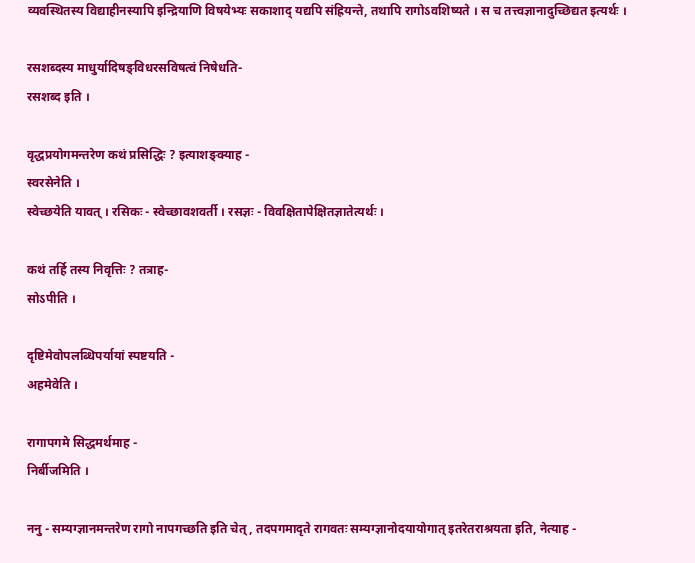व्यवस्थितस्य विद्याहीनस्यापि इन्द्रियाणि विषयेभ्यः सकाशाद् यद्यपि संह्रियन्ते, तथापि रागोऽवशिष्यते । स च तत्त्वज्ञानादुच्छिद्यत इत्यर्थः ।

रसशब्दस्य माधुर्यादिषङ्विधरसविषत्वं निषेधति-
रसशब्द इति ।

वृद्धप्रयोगमन्तरेण कथं प्रसिद्धिः ? इत्याशङ्क्याह -
स्वरसेनेति ।
स्वेच्छयेति यावत् । रसिकः - स्वेच्छावशवर्ती । रसज्ञः - विवक्षितापेक्षितज्ञातेत्यर्थः ।

कथं तर्हि तस्य निवृत्तिः ? तत्राह-
सोऽपीति ।

दृष्टिमेवोपलब्धिपर्यायां स्पष्टयति -
अहमेवेति ।

रागापगमे सिद्धमर्थमाह -
निर्बीजमिति ।

ननु - सम्यग्ज्ञानमन्तरेण रागो नापगच्छति इति चेत् , तदपगमादृते रागवतः सम्यग्ज्ञानोदयायोगात् इतरेतराश्रयता इति, नेत्याह -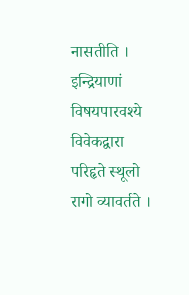नासतीति ।
इन्द्रियाणां विषयपारवश्ये विवेकद्वारा परिहृते स्थूलो रागो व्यावर्तते ।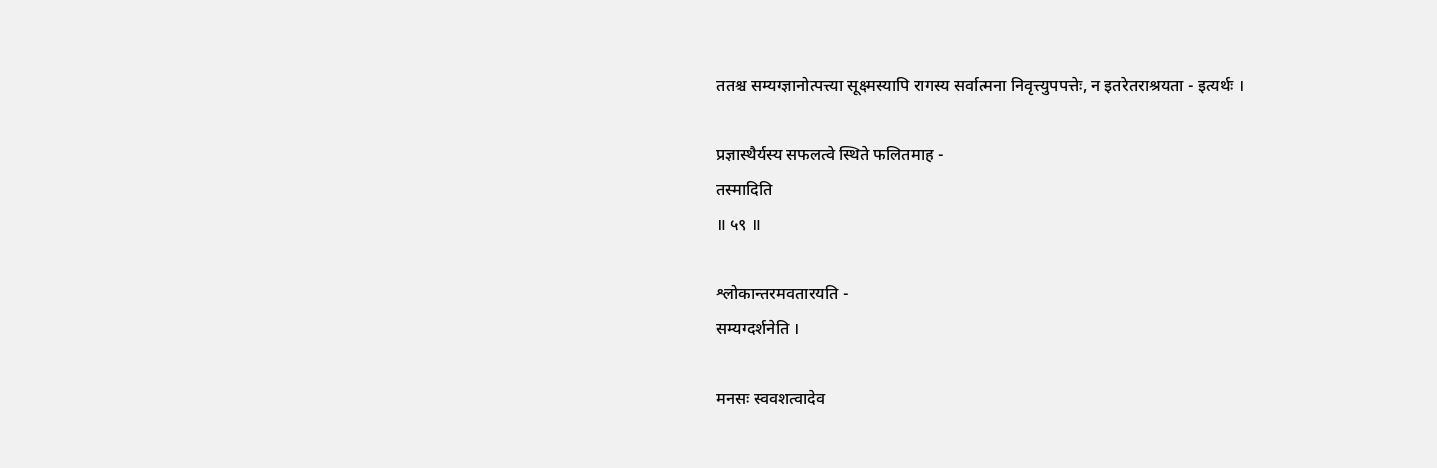ततश्च सम्यग्ज्ञानोत्पत्त्या सूक्ष्मस्यापि रागस्य सर्वात्मना निवृत्त्युपपत्तेः, न इतरेतराश्रयता - इत्यर्थः ।

प्रज्ञास्थैर्यस्य सफलत्वे स्थिते फलितमाह -
तस्मादिति
॥ ५९ ॥

श्लोकान्तरमवतारयति -
सम्यग्दर्शनेति ।

मनसः स्ववशत्वादेव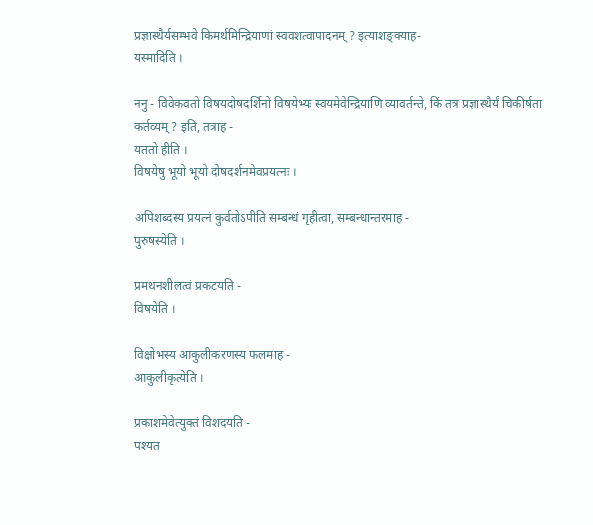प्रज्ञास्थैर्यसम्भवे किमर्थमिन्द्रियाणां स्ववशत्वापादनम् ? इत्याशङ्क्याह-
यस्मादिति ।

ननु - विवेकवतो विषयदोषदर्शिनो विषयेभ्यः स्वयमेवेन्द्रियाणि व्यावर्तन्ते, किं तत्र प्रज्ञास्थैर्यं चिकीर्षता कर्तव्यम् ? इति, तत्राह -
यततो हीति ।
विषयेषु भूयो भूयो दोषदर्शनमेवप्रयत्नः ।

अपिशब्दस्य प्रयत्नं कुर्वतोऽपीति सम्बन्धं गृहीत्वा, सम्बन्धान्तरमाह -
पुरुषस्येति ।

प्रमथनशीलत्वं प्रकटयति -
विषयेति ।

विक्षोभस्य आकुलीकरणस्य फलमाह -
आकुलीकृत्येति ।

प्रकाशमेवेत्युक्तं विशदयति -
पश्यत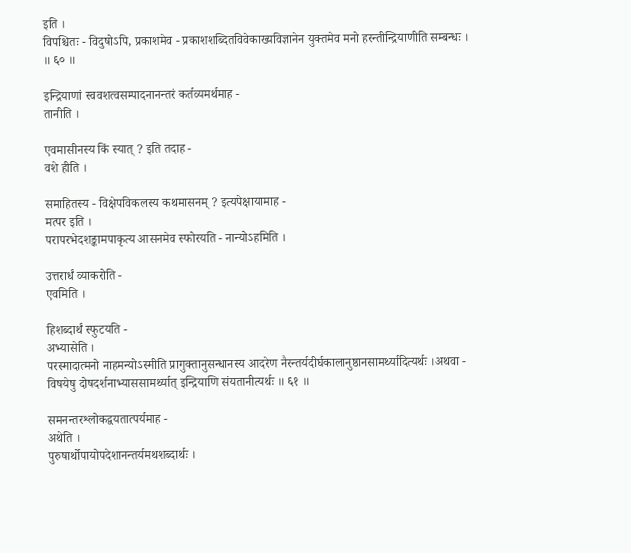इति ।
विपश्चितः - विदुषोऽपि, प्रकाशमेव - प्रकाशशब्दितविवेकाख्यविज्ञानेन युक्तमेव मनो हरन्तीन्द्रियाणीति सम्बन्धः ।
॥ ६० ॥

इन्द्रियाणां स्ववशत्वसम्पादनानन्तरं कर्तव्यमर्थमाह -
तानीति ।

एवमासीनस्य किं स्यात् ? इति तदाह -
वशे हीति ।

समाहितस्य - विक्षेपविकलस्य कथमासनम् ? इत्यपेक्षायामाह -
मत्पर इति ।
परापरभेदशङ्कामपाकृत्य आसनमेव स्फोरयति - नान्योऽहमिति ।

उत्तरार्धं व्याकरोति -
एवमिति ।

हिशब्दार्थं स्फुटयति -
अभ्यासेति ।
परस्मादात्मनो नाहमन्योऽस्मीति प्रागुक्तानुसन्धानस्य आदरेण नैरन्तर्यदीर्घकालानुष्ठानसामर्थ्यादित्यर्थः ।अथवा - विषयेषु दोषदर्शनाभ्याससामर्थ्यात् इन्द्रियाणि संयतानीत्यर्थः ॥ ६१ ॥

समनन्तरश्लोकद्वयतात्पर्यमाह -
अथेति ।
पुरुषार्थोपायोपदेशानन्तर्यमथशब्दार्थः ।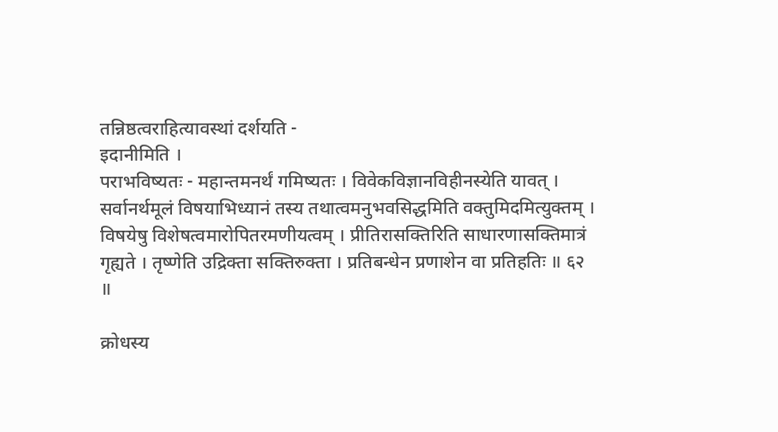तन्निष्ठत्वराहित्यावस्थां दर्शयति -
इदानीमिति ।
पराभविष्यतः - महान्तमनर्थं गमिष्यतः । विवेकविज्ञानविहीनस्येति यावत् । सर्वानर्थमूलं विषयाभिध्यानं तस्य तथात्वमनुभवसिद्धमिति वक्तुमिदमित्युक्तम् । विषयेषु विशेषत्वमारोपितरमणीयत्वम् । प्रीतिरासक्तिरिति साधारणासक्तिमात्रं गृह्यते । तृष्णेति उद्रिक्ता सक्तिरुक्ता । प्रतिबन्धेन प्रणाशेन वा प्रतिहतिः ॥ ६२ ॥

क्रोधस्य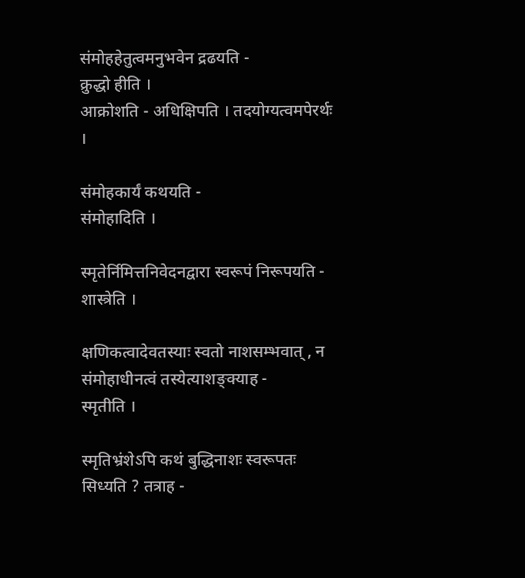संमोहहेतुत्वमनुभवेन द्रढयति -
क्रुद्धो हीति ।
आक्रोशति - अधिक्षिपति । तदयोग्यत्वमपेरर्थः ।

संमोहकार्यं कथयति -
संमोहादिति ।

स्मृतेर्निमित्तनिवेदनद्वारा स्वरूपं निरूपयति -
शास्त्रेति ।

क्षणिकत्वादेवतस्याः स्वतो नाशसम्भवात् , न संमोहाधीनत्वं तस्येत्याशङ्क्याह -
स्मृतीति ।

स्मृतिभ्रंशेऽपि कथं बुद्धिनाशः स्वरूपतः सिध्यति ? तत्राह -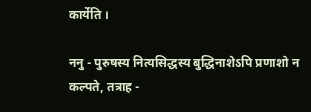कार्येति ।

ननु - पुरुषस्य नित्यसिद्धस्य बुद्धिनाशेऽपि प्रणाशो न कल्पते, तत्राह -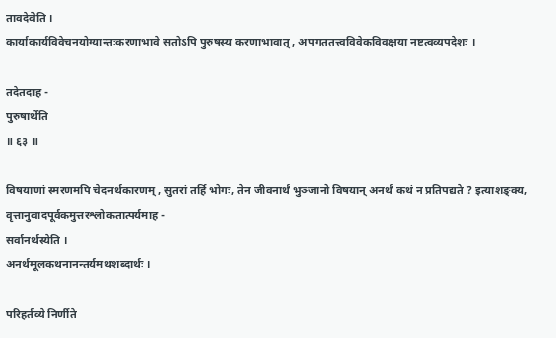तावदेवेति ।
कार्याकार्यविवेचनयोग्यान्तःकरणाभावे सतोऽपि पुरुषस्य करणाभावात् , अपगततत्त्वविवेकविवक्षया नष्टत्वव्यपदेशः ।

तदेतदाह -
पुरुषार्थेति
॥ ६३ ॥

विषयाणां स्मरणमपि चेदनर्थकारणम् , सुतरां तर्हि भोगः, तेन जीवनार्थं भुञ्जानो विषयान् अनर्थं कथं न प्रतिपद्यते ? इत्याशङ्क्य, वृत्तानुवादपूर्वकमुत्तरश्लोकतात्पर्यमाह -
सर्वानर्थस्येति ।
अनर्थमूलकथनानन्तर्यमथशब्दार्थः ।

परिहर्तव्ये निर्णीते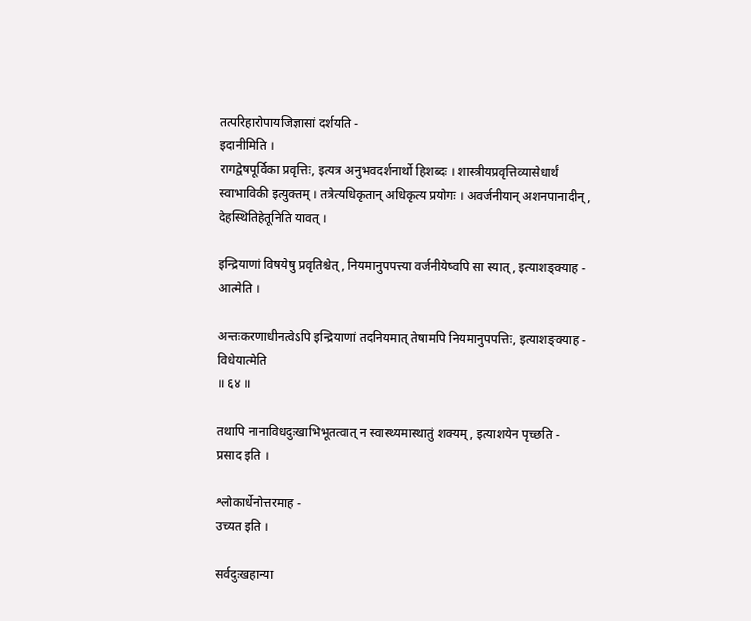तत्परिहारोपायजिज्ञासां दर्शयति -
इदानीमिति ।
रागद्वेषपूर्विका प्रवृत्तिः, इत्यत्र अनुभवदर्शनार्थो हिशब्दः । शास्त्रीयप्रवृत्तिव्यासेधार्थं स्वाभाविकी इत्युक्तम् । तत्रेत्यधिकृतान् अधिकृत्य प्रयोगः । अवर्जनीयान् अशनपानादीन् , देहस्थितिहेतूनिति यावत् ।

इन्द्रियाणां विषयेषु प्रवृतिश्चेत् , नियमानुपपत्त्या वर्जनीयेष्वपि सा स्यात् , इत्याशङ्क्याह -
आत्मेति ।

अन्तःकरणाधीनत्वेऽपि इन्द्रियाणां तदनियमात् तेषामपि नियमानुपपत्तिः, इत्याशङ्क्याह -
विधेयात्मेति
॥ ६४ ॥

तथापि नानाविधदुःखाभिभूतत्वात् न स्वास्थ्यमास्थातुं शक्यम् , इत्याशयेन पृच्छति -
प्रसाद इति ।

श्लोकार्धेनोत्तरमाह -
उच्यत इति ।

सर्वदुःखहान्या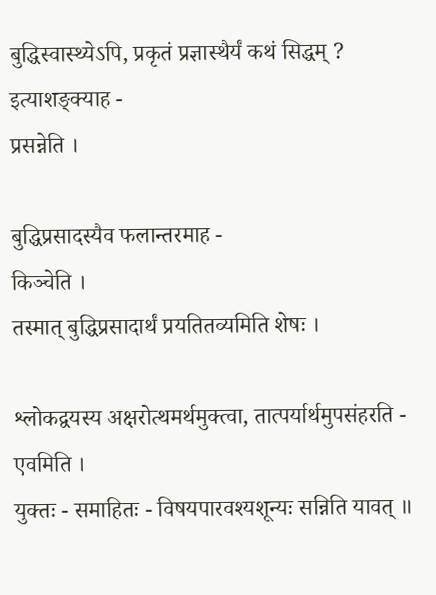बुद्धिस्वास्थ्येऽपि, प्रकृतं प्रज्ञास्थैर्यं कथं सिद्धम् ? इत्याशङ्क्याह -
प्रसन्नेति ।

बुद्धिप्रसादस्यैव फलान्तरमाह -
किञ्चेति ।
तस्मात् बुद्धिप्रसादार्थं प्रयतितव्यमिति शेषः ।

श्लोकद्वयस्य अक्षरोत्थमर्थमुक्त्वा, तात्पर्यार्थमुपसंहरति -
एवमिति ।
युक्तः - समाहितः - विषयपारवश्यशून्यः सन्निति यावत् ॥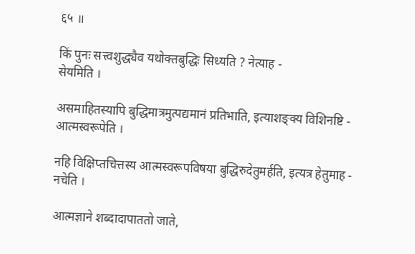६५ ॥

किं पुनः सत्त्वशुद्ध्यैव यथोक्तबुद्धिः सिध्यति ? नेत्याह -
सेयमिति ।

असमाहितस्यापि बुद्धिमात्रमुत्पद्यमानं प्रतिभाति, इत्याशङ्क्य विशिनष्टि -
आत्मस्वरूपेति ।

नहि विक्षिप्तचित्तस्य आत्मस्वरूपविषया बुद्धिरुदेतुमर्हति, इत्यत्र हेतुमाह -
नचेति ।

आत्मज्ञाने शब्दादापाततो जाते,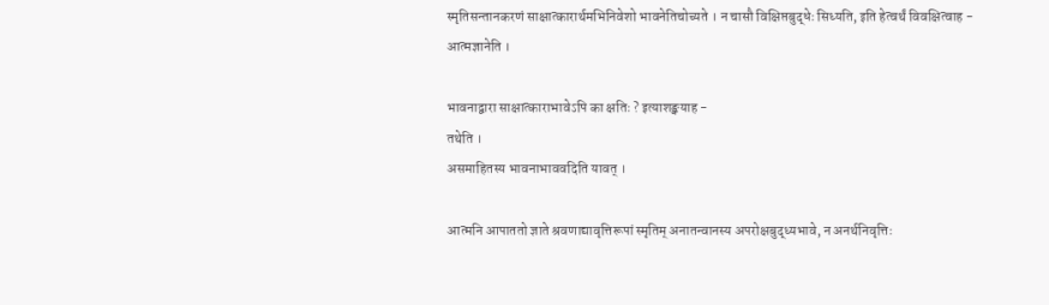स्मृतिसन्तानकरणं साक्षात्कारार्थमभिनिवेशो भावनेतिचोच्यते । न चासौ विक्षिप्तबुद्धेः सिध्यति, इति हेत्वर्थं विवक्षित्वाह -
आत्मज्ञानेति ।

भावनाद्वारा साक्षात्काराभावेऽपि का क्षतिः ? इत्याशङ्क्याह -
तथेति ।
असमाहितस्य भावनाभाववदिति यावत् ।

आत्मनि आपाततो ज्ञाते श्रवणाद्यावृत्तिरूपां स्मृतिम् अनातन्वानस्य अपरोक्षबुद्ध्यभावे, न अनर्थनिवृत्तिः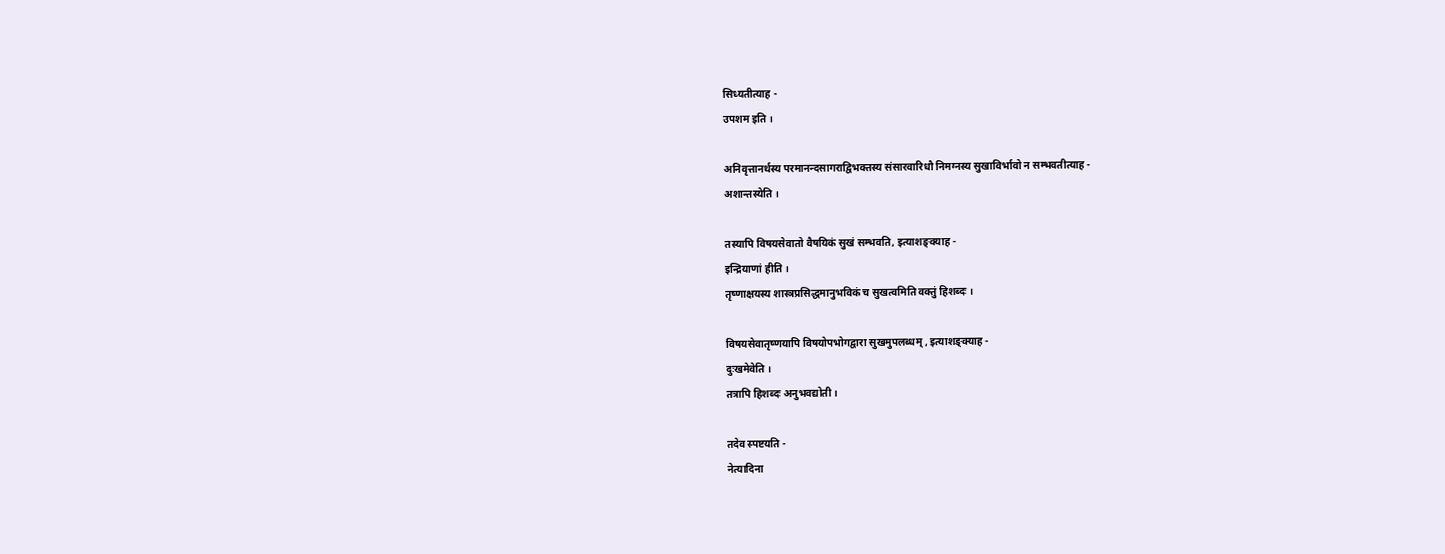सिध्यतीत्याह -
उपशम इति ।

अनिवृत्तानर्थस्य परमानन्दसागराद्विभक्तस्य संसारवारिधौ निमग्नस्य सुखाविर्भावो न सम्भवतीत्याह -
अशान्तस्येति ।

तस्यापि विषयसेवातो वैषयिकं सुखं सम्भवति, इत्याशङ्क्याह -
इन्द्रियाणां हीति ।
तृष्णाक्षयस्य शास्त्रप्रसिद्धमानुभविकं च सुखत्वमिति वक्तुं हिशब्दः ।

विषयसेवातृष्णयापि विषयोपभोगद्वारा सुखमुपलब्धम् , इत्याशङ्क्याह -
दुःखमेवेति ।
तत्रापि हिशब्दः अनुभवद्योती ।

तदेव स्पष्टयति -
नेत्यादिना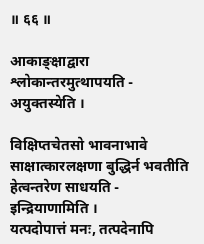॥ ६६ ॥

आकाङ्क्षाद्वारा श्लोकान्तरमुत्थापयति -
अयुक्तस्येति ।

विक्षिप्तचेतसो भावनाभावे साक्षात्कारलक्षणा बुद्धिर्न भवतीति हेत्वन्तरेण साधयति -
इन्द्रियाणामिति ।
यत्पदोपात्तं मनः, तत्पदेनापि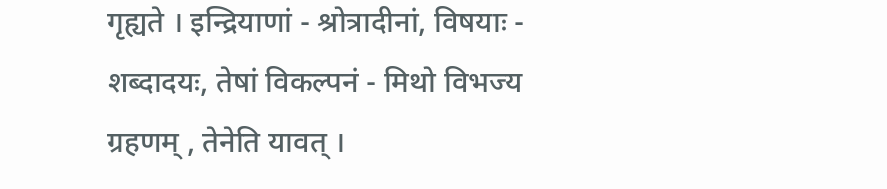गृह्यते । इन्द्रियाणां - श्रोत्रादीनां, विषयाः - शब्दादयः, तेषां विकल्पनं - मिथो विभज्य ग्रहणम् , तेनेति यावत् ।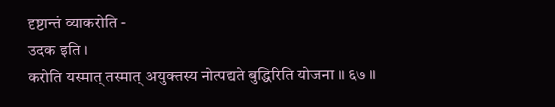दृष्टान्तं व्याकरोति -
उदक इति ।
करोति यस्मात् तस्मात् अयुक्तस्य नोत्पद्यते बुद्धिरिति योजना ॥ ६७ ॥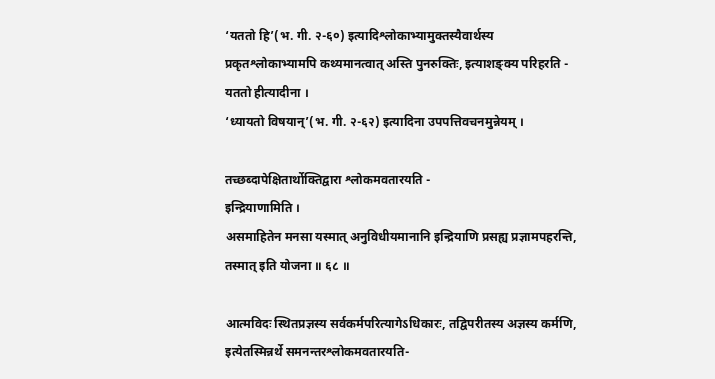‘यततो हि’(भ. गी. २-६०) इत्यादिश्लोकाभ्यामुक्तस्यैवार्थस्य प्रकृतश्लोकाभ्यामपि कथ्यमानत्वात् अस्ति पुनरुक्तिः, इत्याशङ्क्य परिहरति -
यततो हीत्यादीना ।
‘ध्यायतो विषयान्’(भ. गी. २-६२) इत्यादिना उपपत्तिवचनमुन्नेयम् ।

तच्छब्दापेक्षितार्थोक्तिद्वारा श्लोकमवतारयति -
इन्द्रियाणामिति ।
असमाहितेन मनसा यस्मात् अनुविधीयमानानि इन्द्रियाणि प्रसह्य प्रज्ञामपहरन्ति, तस्मात् इति योजना ॥ ६८ ॥

आत्मविदः स्थितप्रज्ञस्य सर्वकर्मपरित्यागेऽधिकारः, तद्विपरीतस्य अज्ञस्य कर्मणि, इत्येतस्मिन्नर्थे समनन्तरश्लोकमवतारयति-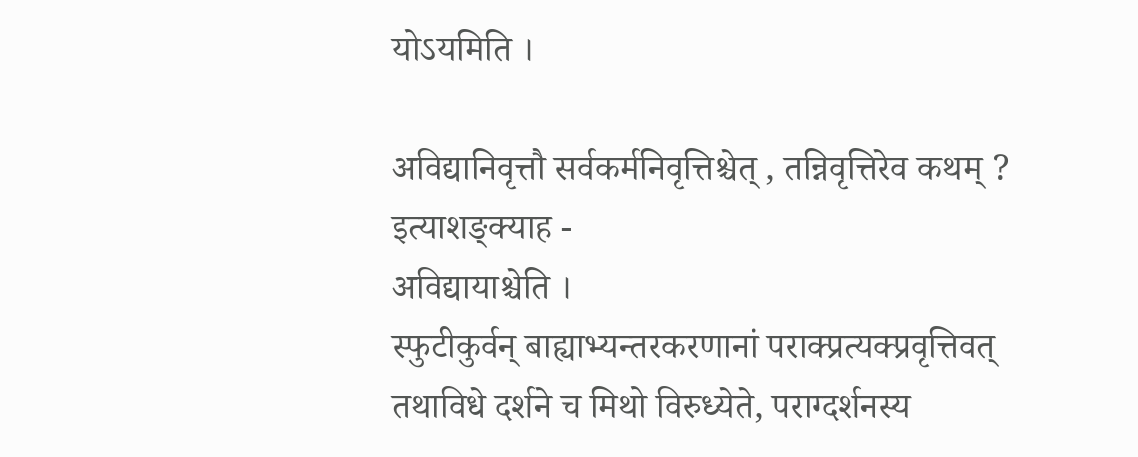योऽयमिति ।

अविद्यानिवृत्तौ सर्वकर्मनिवृत्तिश्चेत् , तन्निवृत्तिरेव कथम् ? इत्याशङ्क्याह -
अविद्यायाश्चेति ।
स्फुटीकुर्वन् बाह्याभ्यन्तरकरणानां पराक्प्रत्यक्प्रवृत्तिवत् तथाविधे दर्शने च मिथो विरुध्येते, पराग्दर्शनस्य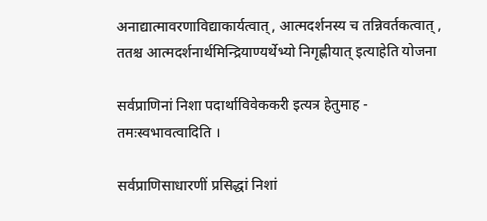अनाद्यात्मावरणाविद्याकार्यत्वात् , आत्मदर्शनस्य च तन्निवर्तकत्वात् , ततश्च आत्मदर्शनार्थमिन्द्रियाण्यर्थेभ्यो निगृह्णीयात् इत्याहेति योजना

सर्वप्राणिनां निशा पदार्थाविवेककरी इत्यत्र हेतुमाह -
तमःस्वभावत्वादिति ।

सर्वप्राणिसाधारणीं प्रसिद्धां निशां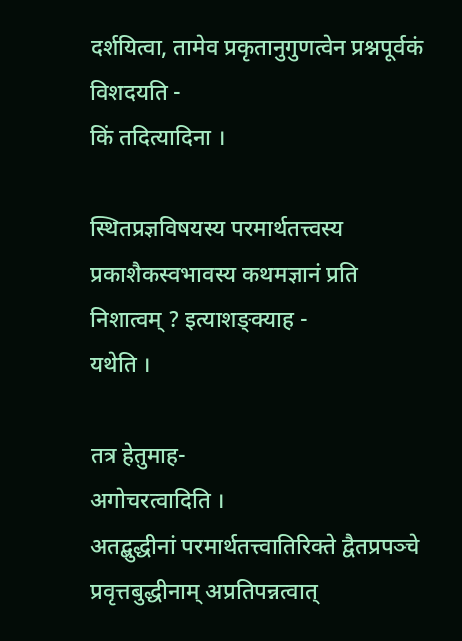दर्शयित्वा, तामेव प्रकृतानुगुणत्वेन प्रश्नपूर्वकं विशदयति -
किं तदित्यादिना ।

स्थितप्रज्ञविषयस्य परमार्थतत्त्वस्य प्रकाशैकस्वभावस्य कथमज्ञानं प्रति निशात्वम् ? इत्याशङ्क्याह -
यथेति ।

तत्र हेतुमाह-
अगोचरत्वादिति ।
अतद्बुद्धीनां परमार्थतत्त्वातिरिक्ते द्वैतप्रपञ्चे प्रवृत्तबुद्धीनाम् अप्रतिपन्नत्वात्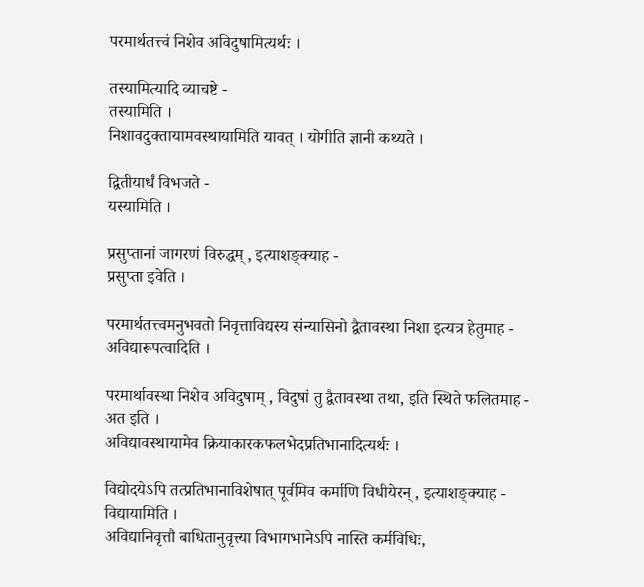परमार्थतत्त्वं निशेव अविदुषामित्यर्थः ।

तस्यामित्यादि व्याचष्टे -
तस्यामिति ।
निशावदुक्तायामवस्थायामिति यावत् । योगीति ज्ञानी कथ्यते ।

द्वितीयार्धं विभजते -
यस्यामिति ।

प्रसुप्तानां जागरणं विरुद्धम् , इत्याशङ्क्याह -
प्रसुप्ता इवेति ।

परमार्थतत्त्वमनुभवतो निवृत्ताविद्यस्य संन्यासिनो द्वैतावस्था निशा इत्यत्र हेतुमाह -
अविद्यारूपत्वादिति ।

परमार्थावस्था निशेव अविदुषाम् , विदुषां तु द्वैतावस्था तथा, इति स्थिते फलितमाह -
अत इति ।
अविद्यावस्थायामेव क्रियाकारकफलभेदप्रतिभानादित्यर्थः ।

विद्योदयेऽपि तत्प्रतिभानाविशेषात् पूर्वमिव कर्माणि विधीयेरन् , इत्याशङ्क्याह -
विद्यायामिति ।
अविद्यानिवृत्तौ बाधितानुवृत्त्या विभागभानेऽपि नास्ति कर्मविधिः,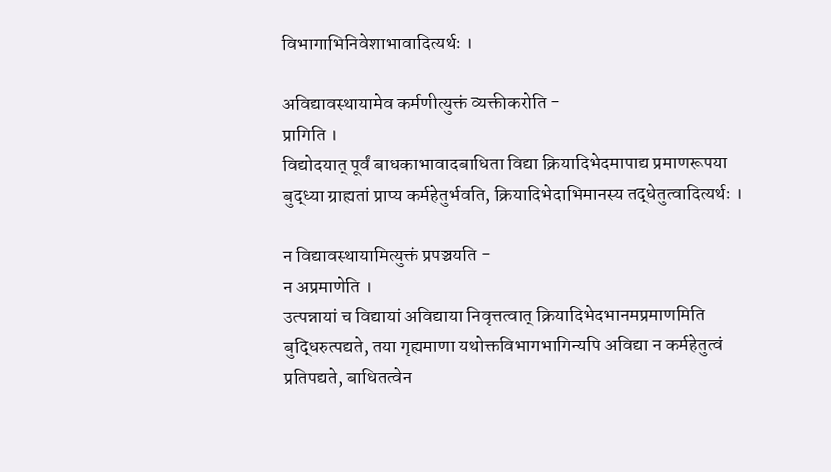विभागाभिनिवेशाभावादित्यर्थः ।

अविद्यावस्थायामेव कर्मणीत्युक्तं व्यक्तीकरोति -
प्रागिति ।
विद्योदयात् पूर्वं बाधकाभावादबाधिता विद्या क्रियादिभेदमापाद्य प्रमाणरूपया बुद्ध्या ग्राह्यतां प्राप्य कर्महेतुर्भवति, क्रियादिभेदाभिमानस्य तद्धेतुत्वादित्यर्थः ।

न विद्यावस्थायामित्युक्तं प्रपञ्चयति -
न अप्रमाणेति ।
उत्पन्नायां च विद्यायां अविद्याया निवृत्तत्वात् क्रियादिभेदभानमप्रमाणमिति बुद्धिरुत्पद्यते, तया गृह्यमाणा यथोक्तविभागभागिन्यपि अविद्या न कर्महेतुत्वं प्रतिपद्यते, बाधितत्वेन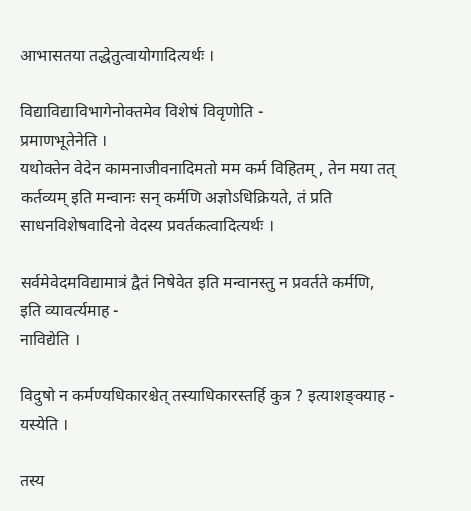आभासतया तद्धेतुत्वायोगादित्यर्थः ।

विद्याविद्याविभागेनोक्तमेव विशेषं विवृणोति -
प्रमाणभूतेनेति ।
यथोक्तेन वेदेन कामनाजीवनादिमतो मम कर्म विहितम् , तेन मया तत् कर्तव्यम् इति मन्वानः सन् कर्मणि अज्ञोऽधिक्रियते, तं प्रति साधनविशेषवादिनो वेदस्य प्रवर्तकत्वादित्यर्थः ।

सर्वमेवेदमविद्यामात्रं द्वैतं निषेवेत इति मन्वानस्तु न प्रवर्तते कर्मणि, इति व्यावर्त्यमाह -
नाविद्येति ।

विदुषो न कर्मण्यधिकारश्चेत् तस्याधिकारस्तर्हि कुत्र ? इत्याशङ्क्याह -
यस्येति ।

तस्य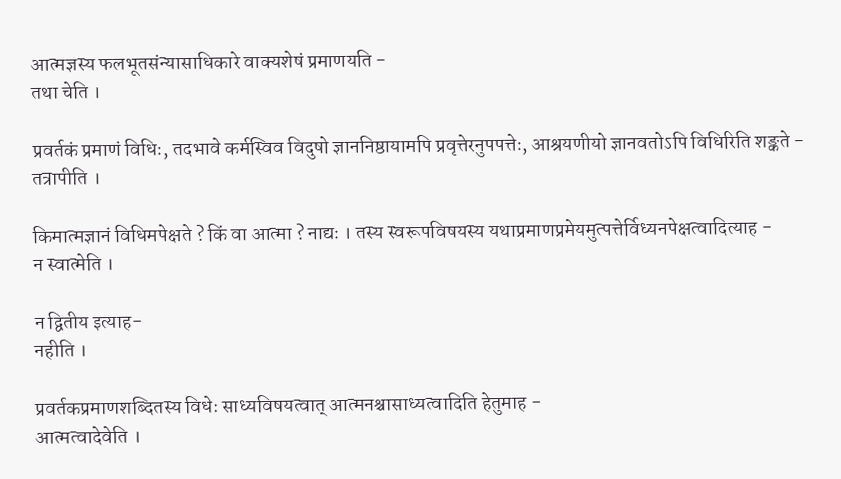आत्मज्ञस्य फलभूतसंन्यासाधिकारे वाक्यशेषं प्रमाणयति -
तथा चेति ।

प्रवर्तकं प्रमाणं विधिः, तदभावे कर्मस्विव विदुषो ज्ञाननिष्ठायामपि प्रवृत्तेरनुपपत्तेः, आश्रयणीयो ज्ञानवतोऽपि विधिरिति शङ्कते -
तत्रापीति ।

किमात्मज्ञानं विधिमपेक्षते ? किं वा आत्मा ? नाद्यः । तस्य स्वरूपविषयस्य यथाप्रमाणप्रमेयमुत्पत्तेर्विध्यनपेक्षत्वादित्याह -
न स्वात्मेति ।

न द्वितीय इत्याह-
नहीति ।

प्रवर्तकप्रमाणशब्दितस्य विधेः साध्यविषयत्वात् आत्मनश्चासाध्यत्वादिति हेतुमाह -
आत्मत्वादेवेति ।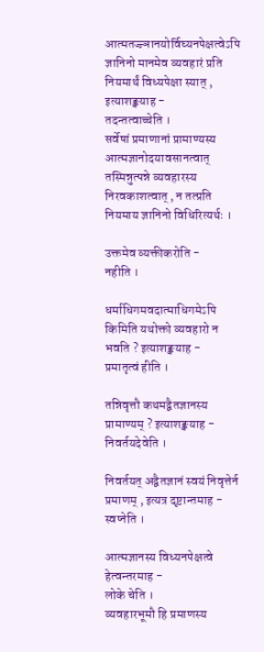आत्मतज्ज्ञानयोर्विघ्यनपेक्षत्वेऽपि ज्ञानिनो मानमेव व्यवहारं प्रति नियमार्थं विध्यपेक्षा स्यात् , इत्याशङ्क्याह -
तदन्तत्वाच्चेति ।
सर्वेषां प्रमाणानां प्रामाण्यस्य आत्मज्ञानोदयावसानत्वात् तस्मिन्नुत्पन्ने व्यवहारस्य निरवकाशत्वात् , न तत्प्रति नियमाय ज्ञानिनो विधिरित्यर्थः ।

उक्तमेव व्यक्तीकरोति -
नहीति ।

धर्माधिगमवदात्माधिगमेऽपि किमिति यथोक्तो व्यवहारो न भवति ? इत्याशङ्क्याह -
प्रमातृत्वं हीति ।

तन्निवृत्तौ कथमद्वैतज्ञानस्य प्रामाण्यम् ? इत्याशङ्क्याह -
निवर्तयदेवेति ।

निवर्तयत् अद्वैतज्ञानं स्वयं निवृत्तेर्न प्रमाणम् , इत्यत्र दृष्टान्तमाह -
स्वप्नेति ।

आत्मज्ञानस्य विध्यनपेक्षत्वे हेत्वन्तरमाह -
लोके चेति ।
व्यवहारभूमौ हि प्रमाणस्य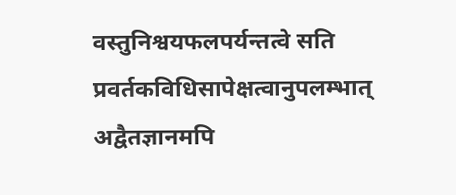वस्तुनिश्वयफलपर्यन्तत्वे सति प्रवर्तकविधिसापेक्षत्वानुपलम्भात् अद्वैतज्ञानमपि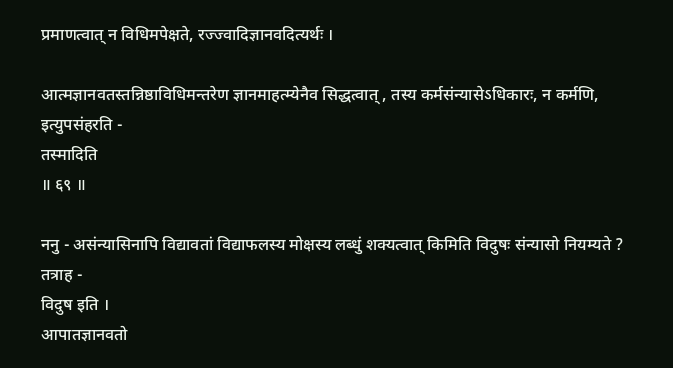प्रमाणत्वात् न विधिमपेक्षते, रज्ज्वादिज्ञानवदित्यर्थः ।

आत्मज्ञानवतस्तन्निष्ठाविधिमन्तरेण ज्ञानमाहत्म्येनैव सिद्धत्वात् , तस्य कर्मसंन्यासेऽधिकारः, न कर्मणि, इत्युपसंहरति -
तस्मादिति
॥ ६९ ॥

ननु - असंन्यासिनापि विद्यावतां विद्याफलस्य मोक्षस्य लब्धुं शक्यत्वात् किमिति विदुषः संन्यासो नियम्यते ? तत्राह -
विदुष इति ।
आपातज्ञानवतो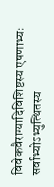विवेकवैराग्यादिविशिष्टस्य एषणाभ्यः सर्वाभ्योऽभ्युत्थितस्य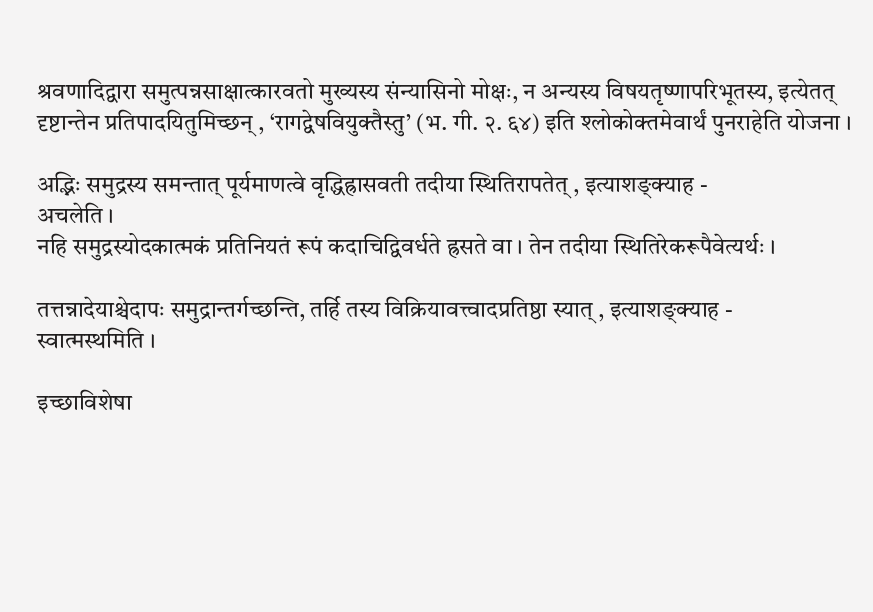श्रवणादिद्वारा समुत्पन्नसाक्षात्कारवतो मुख्यस्य संन्यासिनो मोक्षः, न अन्यस्य विषयतृष्णापरिभूतस्य, इत्येतत् दृष्टान्तेन प्रतिपादयितुमिच्छन् , ‘रागद्वेषवियुक्तैस्तु’ (भ. गी. २. ६४) इति श्लोकोक्तमेवार्थं पुनराहेति योजना ।

अद्भिः समुद्रस्य समन्तात् पूर्यमाणत्वे वृद्धिह्रासवती तदीया स्थितिरापतेत् , इत्याशङ्क्याह -
अचलेति ।
नहि समुद्रस्योदकात्मकं प्रतिनियतं रूपं कदाचिद्विवर्धते ह्रसते वा । तेन तदीया स्थितिरेकरूपैवेत्यर्थः ।

तत्तन्नादेयाश्चेदापः समुद्रान्तर्गच्छन्ति, तर्हि तस्य विक्रियावत्त्वादप्रतिष्ठा स्यात् , इत्याशङ्क्याह -
स्वात्मस्थमिति ।

इच्छाविशेषा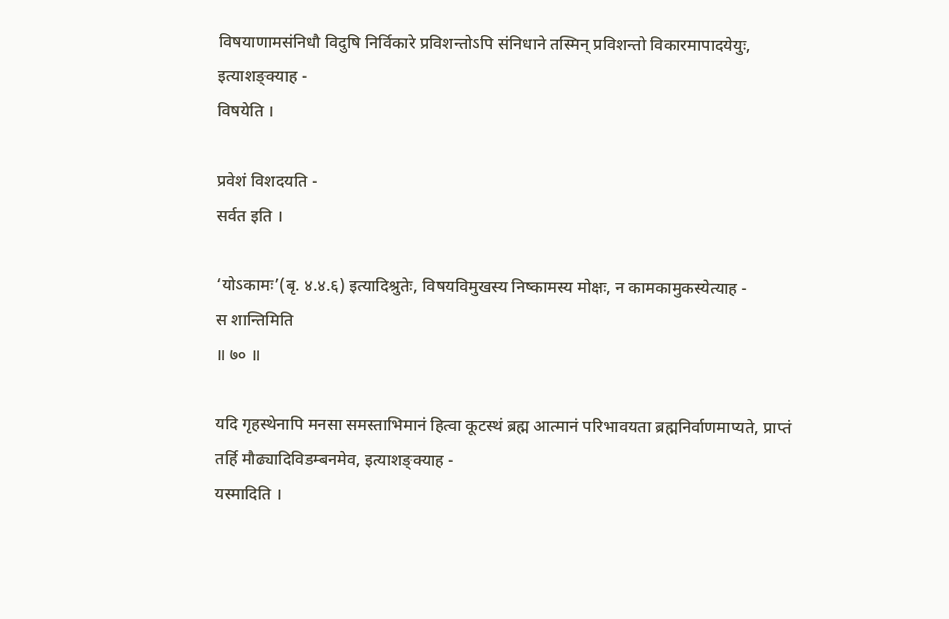विषयाणामसंनिधौ विदुषि निर्विकारे प्रविशन्तोऽपि संनिधाने तस्मिन् प्रविशन्तो विकारमापादयेयुः, इत्याशङ्क्याह -
विषयेति ।

प्रवेशं विशदयति -
सर्वत इति ।

‘योऽकामः’(बृ. ४.४.६) इत्यादिश्रुतेः, विषयविमुखस्य निष्कामस्य मोक्षः, न कामकामुकस्येत्याह -
स शान्तिमिति
॥ ७० ॥

यदि गृहस्थेनापि मनसा समस्ताभिमानं हित्वा कूटस्थं ब्रह्म आत्मानं परिभावयता ब्रह्मनिर्वाणमाप्यते, प्राप्तं तर्हि मौढ्यादिविडम्बनमेव, इत्याशङ्क्याह -
यस्मादिति ।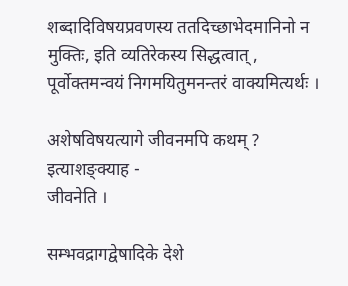शब्दादिविषयप्रवणस्य ततदिच्छाभेदमानिनो न मुक्तिः, इति व्यतिरेकस्य सिद्धत्वात् , पूर्वोक्तमन्वयं निगमयितुमनन्तरं वाक्यमित्यर्थः ।

अशेषविषयत्यागे जीवनमपि कथम् ? इत्याशङ्क्याह -
जीवनेति ।

सम्भवद्रागद्वेषादिके देशे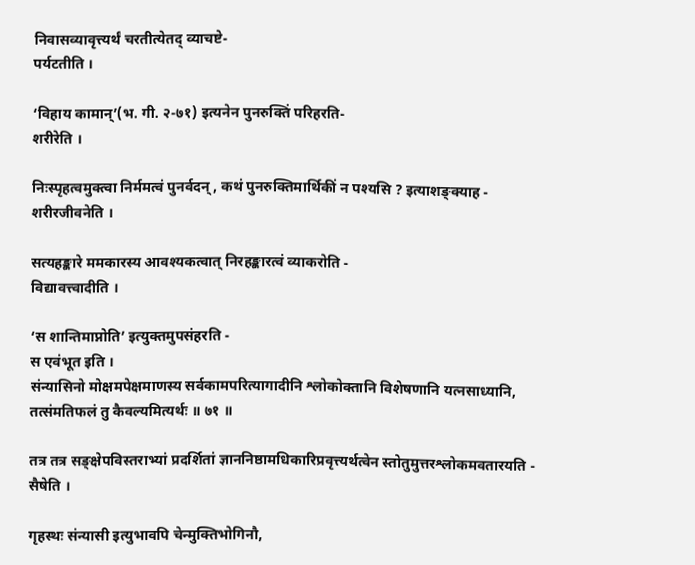निवासव्यावृत्त्यर्थं चरतीत्येतद् व्याचष्टे-
पर्यटतीति ।

‘विहाय कामान्’(भ. गी. २-७१) इत्यनेन पुनरुक्तिं परिहरति-
शरीरेति ।

निःस्पृहत्वमुक्त्वा निर्ममत्वं पुनर्वदन् , कथं पुनरुक्तिमार्थिकीं न पश्यसि ? इत्याशङ्क्याह -
शरीरजीवनेति ।

सत्यहङ्कारे ममकारस्य आवश्यकत्वात् निरहङ्कारत्वं व्याकरोति -
विद्यावत्त्वादीति ।

‘स शान्तिमाप्नोति’ इत्युक्तमुपसंहरति -
स एवंभूत इति ।
संन्यासिनो मोक्षमपेक्षमाणस्य सर्वकामपरित्यागादीनि श्लोकोक्तानि विशेषणानि यत्नसाध्यानि, तत्संमतिफलं तु कैवल्यमित्यर्थः ॥ ७१ ॥

तत्र तत्र सङ्क्षेपविस्तराभ्यां प्रदर्शितां ज्ञाननिष्ठामधिकारिप्रवृत्त्यर्थत्वेन स्तोतुमुत्तरश्लोकमवतारयति -
सैषेति ।

गृहस्थः संन्यासी इत्युभावपि चेन्मुक्तिभोगिनौ,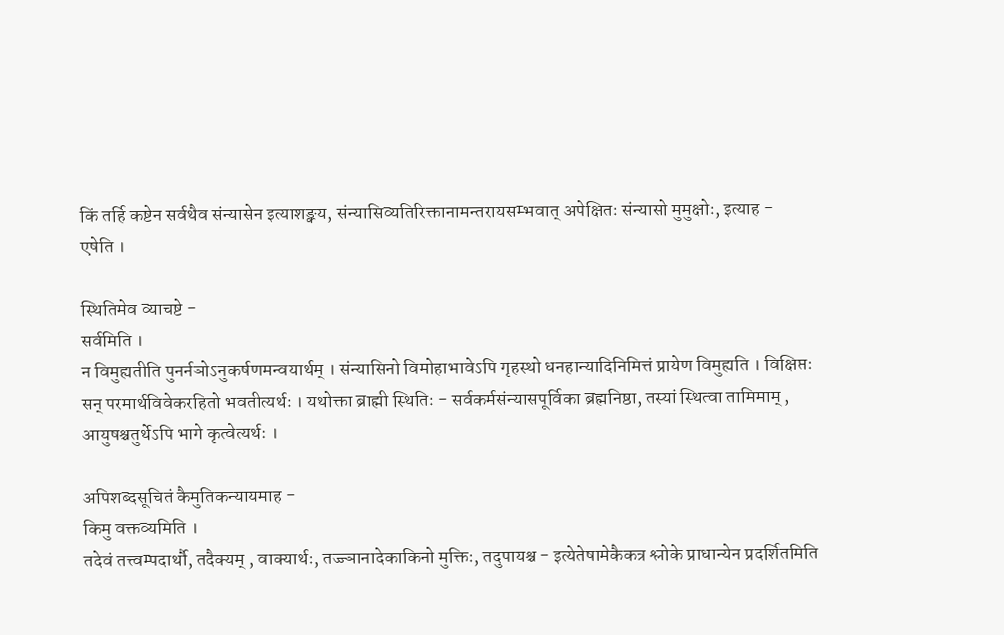किं तर्हि कष्टेन सर्वथैव संन्यासेन इत्याशङ्क्य, संन्यासिव्यतिरिक्तानामन्तरायसम्भवात् अपेक्षितः संन्यासो मुमुक्षोः, इत्याह -
एषेति ।

स्थितिमेव व्याचष्टे -
सर्वमिति ।
न विमुह्यतीति पुनर्नञोऽनुकर्षणमन्वयार्थम् । संन्यासिनो विमोहाभावेऽपि गृहस्थो धनहान्यादिनिमित्तं प्रायेण विमुह्यति । विक्षिप्तः सन् परमार्थविवेकरहितो भवतीत्यर्थः । यथोक्ता ब्राह्मी स्थितिः - सर्वकर्मसंन्यासपूर्विका ब्रह्मनिष्ठा, तस्यां स्थित्वा तामिमाम् , आयुषश्चतुर्थेऽपि भागे कृत्वेत्यर्थः ।

अपिशब्दसूचितं कैमुतिकन्यायमाह -
किमु वक्तव्यमिति ।
तदेवं तत्त्वम्पदार्थौ, तदैक्यम् , वाक्यार्थः, तज्ज्ञानादेकाकिनो मुक्तिः, तदुपायश्च - इत्येतेषामेकैकत्र श्लोके प्राधान्येन प्रदर्शितमिति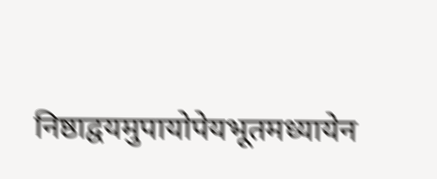निष्ठाद्वयमुपायोपेयभूतमध्यायेन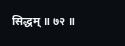सिद्धम् ॥ ७२ ॥